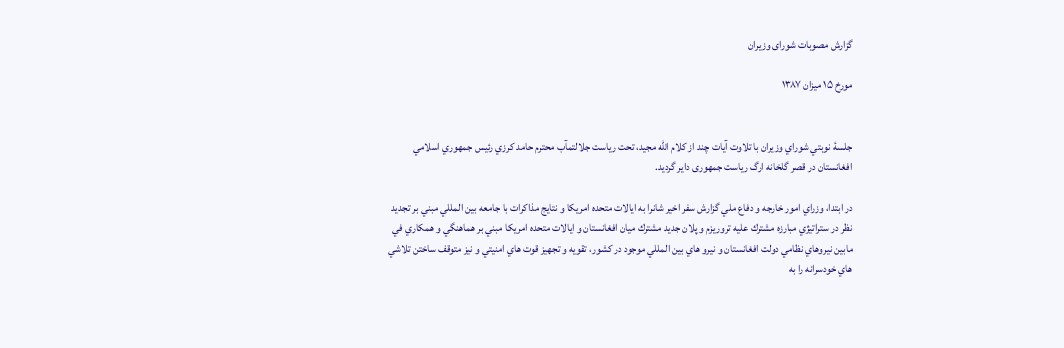گزارش مصوبات شورای وزیران

مورخ ۱۵ ميزان ۱۳۸۷


جلسۀ نوبتي شوراي وزیران با تلاوت آيات چند از كلام الله مجيد، تحت ریاست جلالتمآب محترم حامد كرزي رئيس جمهوري اسلامي افغانستان در قصر گلخانه ارگ ریاست جمهوری دایر گردید.

در ابتدا، وزراي امور خارجه و دفاع ملي گزارش سفر اخير شانرا به ايالات متحده امريكا و نتايج مذاكرات با جامعه بين المللي مبني بر تجديد نظر در ستراتي‍‍ژي مبارزه مشترك عليه تروريزم و پلان جديد مشترك ميان افغانستان و ايالات متحده امريكا مبني بر هماهنگي و همكاري في مابين نيروهاي نظامي دولت افغانستان و نيرو هاي بين المللي موجود در كشور، تقويه و تجهيز قوت هاي امنيتي و نيز متوقف ساختن تلاشي هاي خودسرانه را به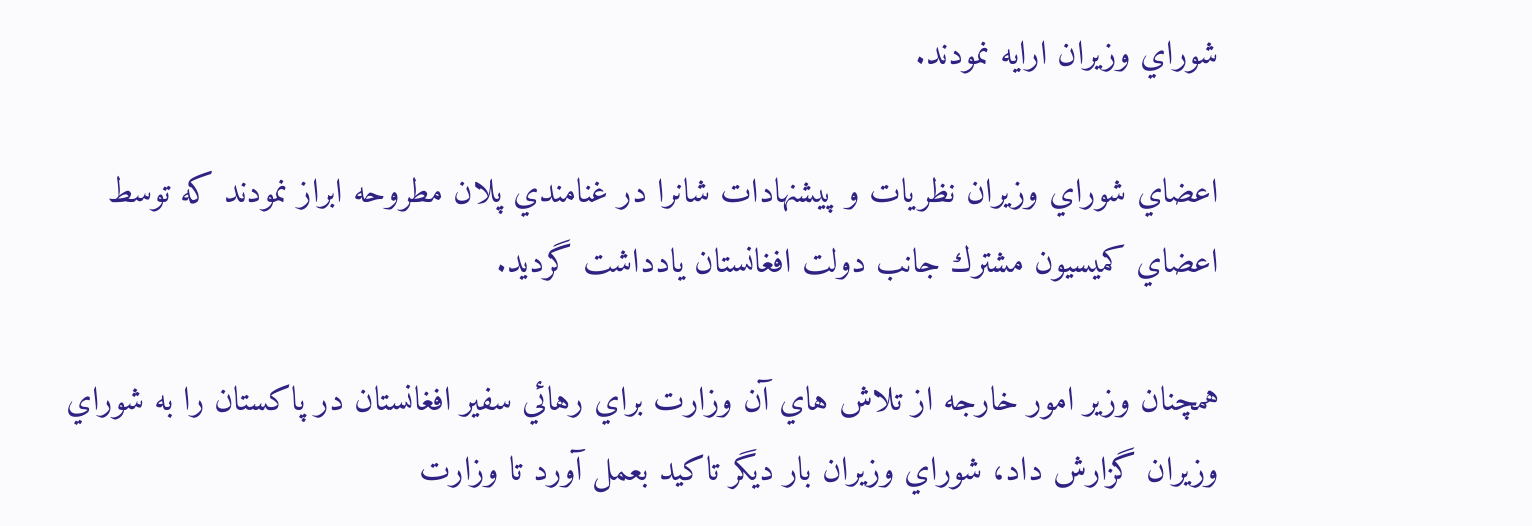شوراي وزيران ارايه نمودند.

اعضاي شوراي وزيران نظريات و پيشنهادات شانرا در غنامندي پلان مطروحه ابراز نمودند كه توسط اعضاي كميسيون مشترك جانب دولت افغانستان يادداشت گرديد.

همچنان وزير امور خارجه از تلاش هاي آن وزارت براي رهائي سفير افغانستان در پاكستان را به شوراي وزيران گزارش داد، شوراي وزيران بار ديگر تاكيد بعمل آورد تا وزارت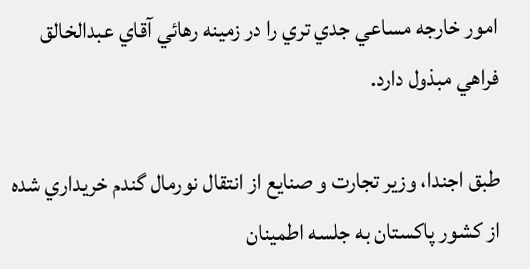امور خارجه مساعي جدي تري را در زمينه رهائي آقاي عبدالخالق فراهي مبذول دارد.

طبق اجندا، وزير تجارت و صنايع از انتقال نورمال گندم خريداري شده از كشور پاكستان به جلسه اطمينان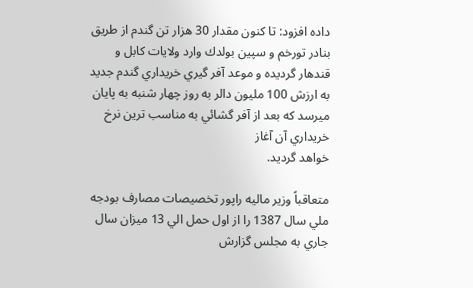داده افزود: تا كنون مقدار 30 هزار تن گندم از طريق بنادر تورخم و سپين بولدك وارد ولايات كابل و قندهار گرديده و موعد آفر گيري خريداري گندم جديد به ارزش 100 مليون دالر به روز چهار شنبه به پايان ميرسد كه بعد از آفر گشائي به مناسب ترين نرخ خريداري آن آغاز
خواهد گرديد.

متعاقباً وزير ماليه راپور تخصيصات مصارف بودجه ملي سال 1387 را از اول حمل الي 13 ميزان سال جاري به مجلس گزارش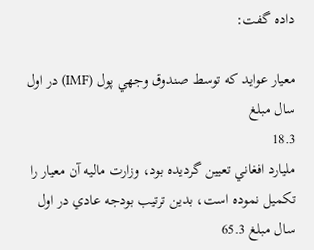داده گفت:

معيار عوايد كه توسط صندوق وجهي پول (IMF) در اول سال مبلغ
18.3
مليارد افغاني تعيين گرديده بود، وزارت ماليه آن معيار را تكميل نموده است، بدين ترتيب بودجه عادي در اول سال مبلغ 65.3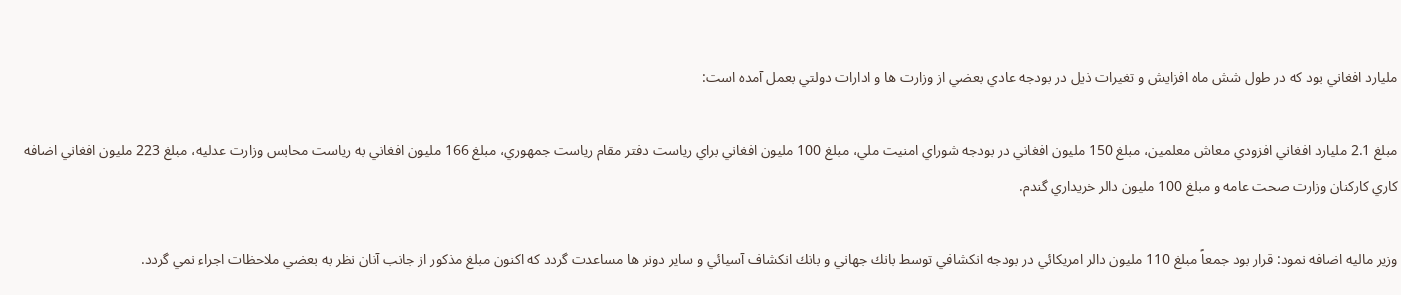مليارد افغاني بود كه در طول شش ماه افزايش و تغيرات ذيل در بودجه عادي بعضي از وزارت ها و ادارات دولتي بعمل آمده است:

مبلغ 2.1 مليارد افغاني افزودي معاش معلمين، مبلغ 150 مليون افغاني در بودجه شوراي امنيت ملي، مبلغ 100 مليون افغاني براي رياست دفتر مقام رياست جمهوري، مبلغ 166 مليون افغاني به رياست محابس وزارت عدليه، مبلغ 223 مليون افغاني اضافه كاري كاركنان وزارت صحت عامه و مبلغ 100 مليون دالر خريداري گندم.

وزير ماليه اضافه نمود: قرار بود جمعاً مبلغ 110 مليون دالر امريكائي در بودجه انكشافي توسط بانك جهاني و بانك انكشاف آسيائي و ساير دونر ها مساعدت گردد كه اكنون مبلغ مذكور از جانب آنان نظر به بعضي ملاحظات اجراء نمي گردد.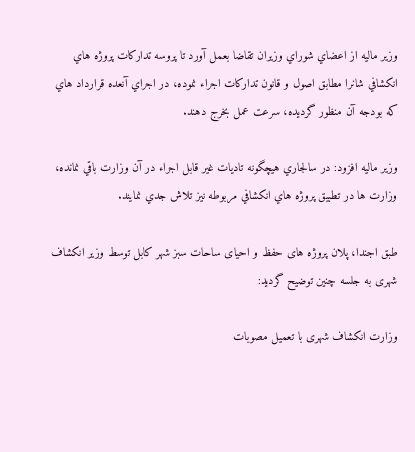وزير ماليه از اعضاي شوراي وزيران تقاضا بعمل آورد تا پروسه تداركات پروژه هاي انكشافي شانرا مطابق اصول و قانون تداركات اجراء نموده، در اجراي آنعده قرارداد هاي كه بودجه آن منظور گرديده، سرعت عمل بخرج دهند.

وزير ماليه افزود: در سالجاري هيچگونه تاديات غير قابل اجراء در آن وزارت باقي نمانده، وزارت ها در تطبيق پروژه هاي انكشافي مربوطه نيز تلاش جدي نمايند.

طبق اجندا، پلان پروژه های حفظ و احیای ساحات سبز شهر کابل توسط وزیر انکشاف شهری به جلسه چنین توضیح گردید:

وزارت انکشاف شهری با تعمیل مصوبات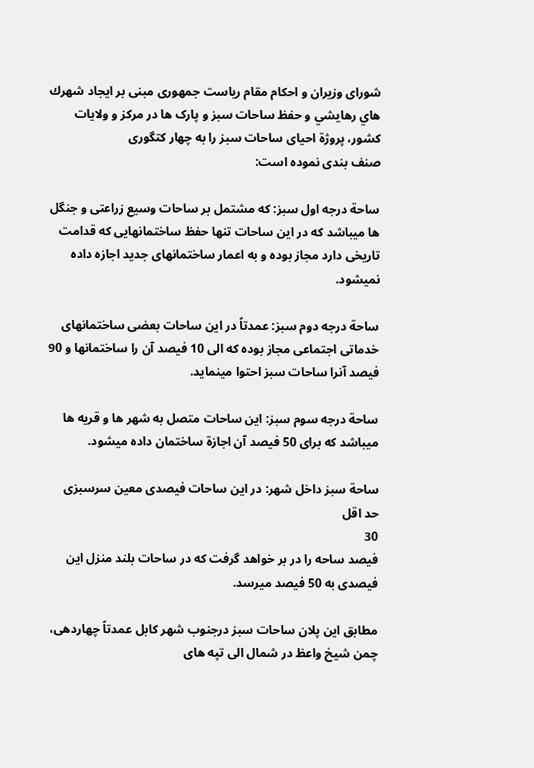شورای وزیران و احکام مقام ریاست جمهوری مبنی بر ايجاد شهرك هاي رهايشي و حفظ ساحات سبز و پارک ها در مرکز و ولایات کشور، پروژة احیای ساحات سبز را به چهار کتگوری
صنف بندی نموده است:

ساحة درجه اول سبز: که مشتمل بر ساحات وسیع زراعتی و جنگل ها میباشد که در این ساحات تنها حفظ ساختمانهایی که قدامت تاریخی دارد مجاز بوده و به اعمار ساختمانهای جدید اجازه داده نمیشود.

ساحة درجه دوم سبز: عمدتاً در این ساحات بعضی ساختمانهای خدماتی اجتماعی مجاز بوده که الی 10 فیصد آن را ساختمانها و 90 فیصد آنرا ساحات سبز احتوا مینماید.

ساحة درجه سوم سبز: این ساحات متصل به شهر ها و قریه ها میباشد که برای 50 فیصد آن اجازة ساختمان داده میشود.

ساحة سبز داخل شهر: در این ساحات فیصدی معین سرسبزی حد اقل
30
فیصد ساحه را در بر خواهد گرفت که در ساحات بلند منزل این فیصدی به 50 فیصد میرسد.

مطابق این پلان ساحات سبز درجنوب شهر کابل عمدتاً چهاردهی، چمن شیخ واعظ در شمال الی تپه های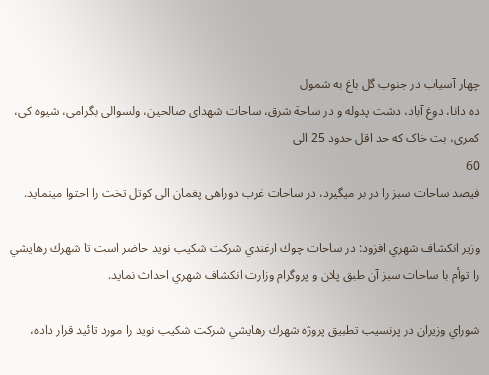چهار آسیاب در جنوب گل باغ به شمول
ده دانا، دوغ آباد، دشت پدوله و در ساحة شرق، ساحات شهدای صالحین، ولسوالی بگرامی، شیوه کی، کمری، بت خاک که حد اقل حدود 25 الی
60
فیصد ساحات سبز را در بر میگیرد، در ساحات غرب دوراهی پغمان الی کوتل تخت را احتوا مینماید.

وزير انكشاف شهري افزود: در ساحات چوك ارغندي شركت شكيب نويد حاضر است تا شهرك رهايشي را توأم با ساحات سبز آن طبق پلان و پروگرام وزارت انكشاف شهري احداث نمايد.

شوراي وزيران در پرنسيب تطبيق پروژه شهرك رهايشي شركت شكيب نويد را مورد تائيد قرار داده،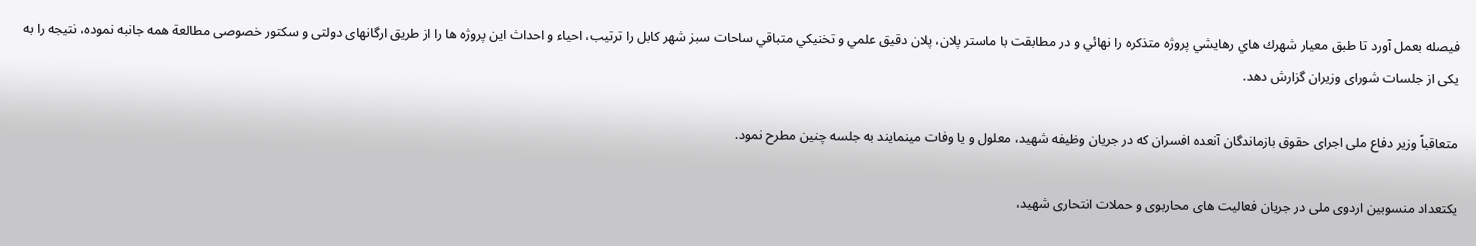فيصله بعمل آورد تا طبق معيار شهرك هاي رهايشي پروژه متذكره را نهائي و در مطابقت با ماستر پلان، پلان دقيق علمي و تخنيكي متباقي ساحات سبز شهر كابل را ترتيب، احیاء و احداث این پروژه ها را از طریق ارگانهای دولتی و سکتور خصوصی مطالعة همه جانبه نموده، نتیجه را به یکی از جلسات شورای وزیران گزارش دهد.

متعاقباً وزیر دفاع ملی اجرای حقوق بازماندگان آنعده افسران که در جریان وظیفه شهید، معلول و یا وفات مینمایند به جلسه چنین مطرح نمود.

یکتعداد منسوبین اردوی ملی در جریان فعالیت های محاربوی و حملات انتحاری شهید،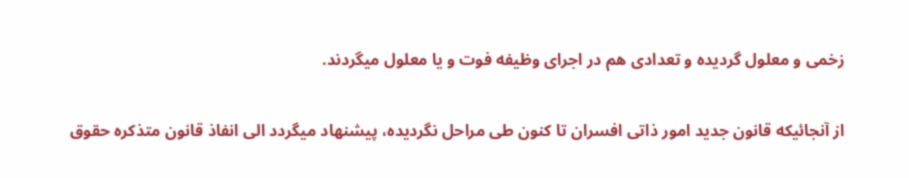زخمی و معلول گرديده و تعدادی هم در اجرای وظیفه فوت و یا معلول میگردند.

از آنجائیکه قانون جدید امور ذاتی افسران تا کنون طی مراحل نگردیده، پیشنهاد میگردد الی انفاذ قانون متذکره حقوق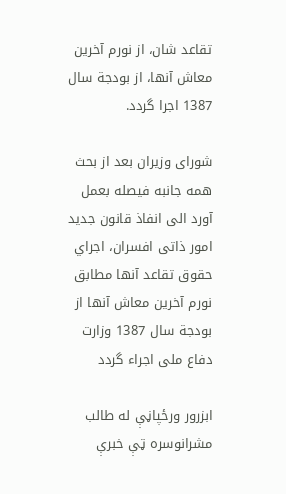تقاعد شان، از نورم آخرین معاش آنها، از بودجة سال 1387 اجرا گردد.

شورای وزیران بعد از بحث همه جانبه فیصله بعمل آورد الی انفاذ قانون جدید امور ذاتی افسران، اجراي حقوق تقاعد آنها مطابق نورم آخرین معاش آنها از بودجة سال 1387 وزارت دفاع ملی اجراء گردد

ابزرور ورځپاڼې له طالب مشرانوسره ټې خبرې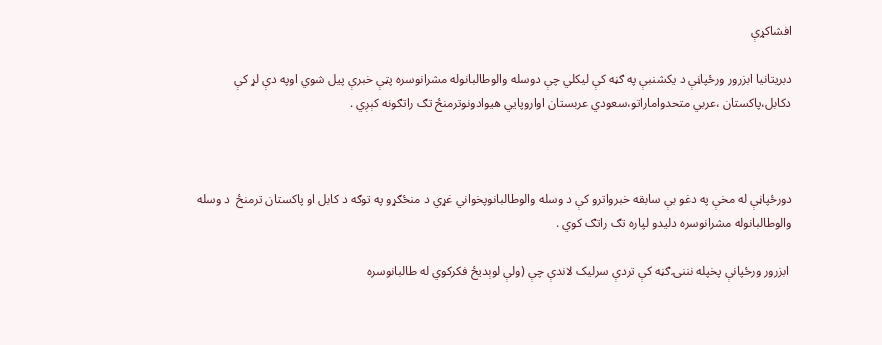افشاکړې

دبريتانيا ابزرور ورځپاڼې د يکشنبې په ګڼه کې ليکلي چې دوسله والوطالبانوله مشرانوسره پټې خبرې پيل شوي اوپه دې لړ کې دکابل،پاکستان ،عربي متحدواماراتو،سعودي عربستان اواروپايي هيوادونوترمنځ تګ راتګونه کېږي .



دورځپاڼې له مخې په دغو بې سابقه خبرواترو کې د وسله والوطالبانوپخواني غړي د منځګړو په توګه د کابل او پاکستان ترمنځ  د وسله والوطالبانوله مشرانوسره دليدو لپاره تګ راتګ کوي .

 ابزرور ورځپانې پخپله نننۍ ګڼه کې تردې سرليک لاندې چې (ولې لوېديځ فکرکوي له طالبانوسره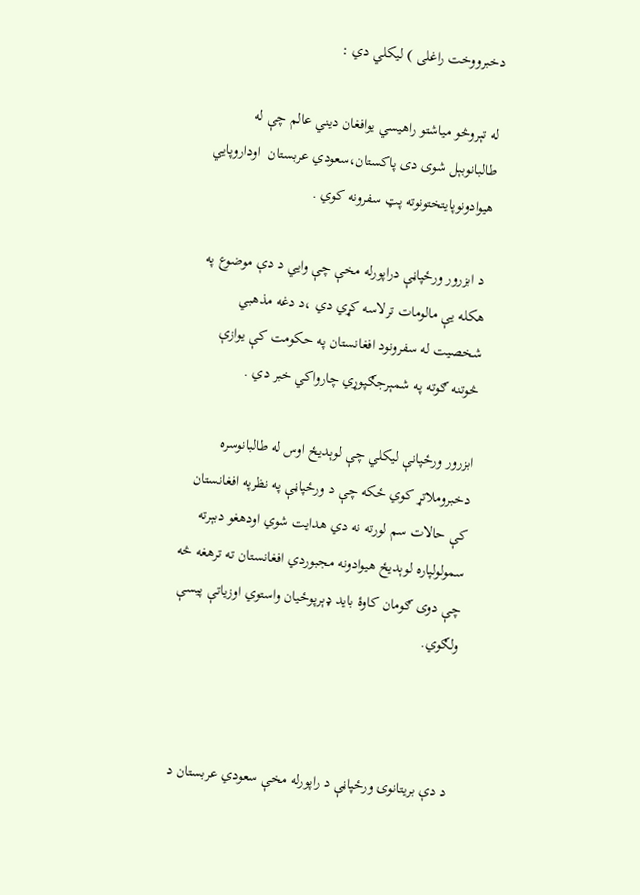دخبرووخت راغلى ) ليکلي دي :

له تېروڅو مياشتو راهيسي يوافغان ديني عالم چې له طالبانوبېل شوى دى پاکستان،سعودي عربستان  اوداروپايي هيوادونوپايتختونوته پټ سفرونه کوي .

 د ابزرور ورځپاڼې دراپورله مخې چې وايي د دې موضوع په هکله يې مالومات ترلاسه کړي دي ،د دغه مذهبي شخصيت له سفرونود افغانستان په حکومت کې يوازې څوتنه ګوته په شمېرجګپوړي چارواکي خبر دي .

ابزرور ورځپانې ليکلي چې لوېديځ اوس له طالبانوسره دخبروملاتړ کوي ځکه چې د ورځپاڼې په نظرپه افغانستان کې حالات سم لورته نه دي هدايت شوي اودهغو دبېرته سمولولپاره لوېديځ هيوادونه مجبوردي افغانستان ته ترهغه څه چې دوى ګومان کاوۀ بايد ډېرپوځيان واستوي اوزياتې پيسې ولګوي.



د دې بريتانوۍ ورځپاڼې د راپورله مخې سعودي عربستان د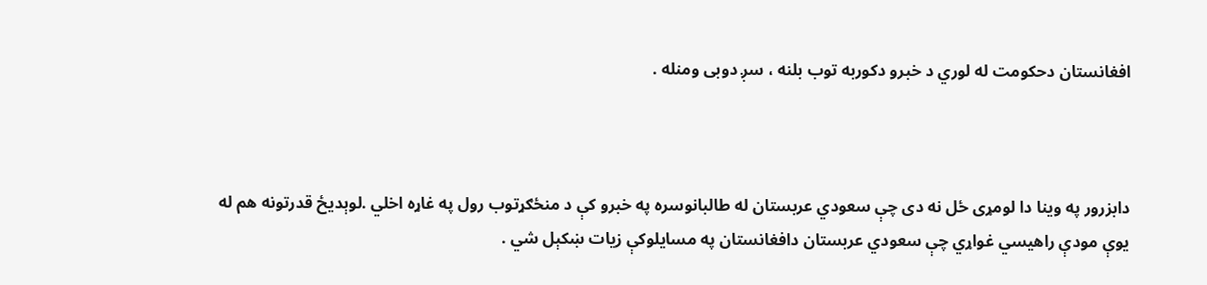افغانستان دحکومت له لوري د خبرو دکوربه توب بلنه ، سږ دوبى ومنله .



دابزرور په وينا دا لومړى ځل نه دى چې سعودي عربستان له طالبانوسره په خبرو کې د منځګړتوب رول په غاړه اخلي .لوېديځ قدرتونه هم له يوې مودې راهيسي غواړي چې سعودي عربستان دافغانستان په مسايلوکې زيات ښکېل شي .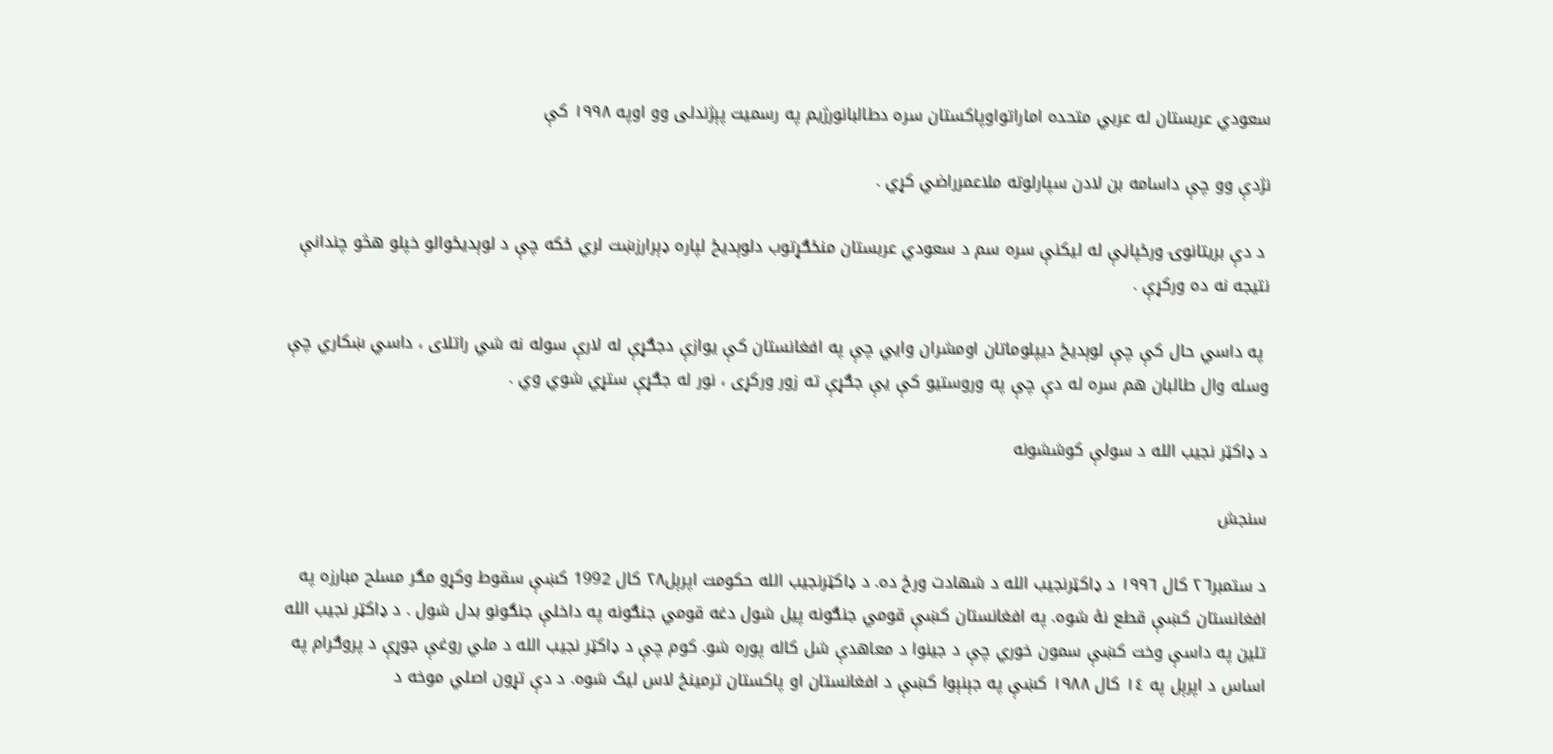سعودي عربستان له عربي متحده اماراتواوپاکستان سره دطالبانورژيم په رسميت پېژندلى وو اوپه ١٩٩٨ کې

نژدې وو چې داسامه بن لادن سپارلوته ملاعمرراضي کړي .

 د دې بريتانوۍ ورځپاڼې له ليکنې سره سم د سعودي عربستان منځګړتوب دلوېديځ لپاره ډېرارزښت لري ځکه چې د لوېديځوالو خپلو هڅو چندانې نتيجه نه ده ورکړې .

 په داسي حال کې چې لوېديځ ديپلوماتان اومشران وايي چې په افغانستان کې يوازې دجګړې له لارې سوله نه شي راتلاى ، داسي ښکاري چې وسله وال طالبان هم سره له دې چې په وروستيو کې يې جګړې ته زور ورکړى ، نور له جګړې ستړي شوي وي .

د ډاکټر نجيب الله د سولې کوششونه

سنجش

د ستمبر٢٦ کال ١٩٩٦ د ډاکټرنجيب الله د شهادت ورځ ده. د ډاکټرنجيب الله حکومت اپرېل٢٨ کال 1992 کښې سقوط وکړو مګر مسلح مبارزه په افغانستان کښې قطع نۀ شوه. په افغانستان کښې قومي جنګونه پيل شول دغه قومي جنګونه په داخلې جنګونو بدل شول . د ډاکټر نجيب الله تلين په داسې وخت کښې سمون خوري چې د جينوا د معاهدې شل کاله پوره شو. کوم چې د ډاکټر نجيب الله د ملي روغې جوړې د پروګرام په اساس د اپرېل په ١٤ کال ١٩٨٨ کښې په جېنېوا کښې د افغانستان او پاکستان ترمينځ لاس ليک شوه. د دې تړون اصلي موخه د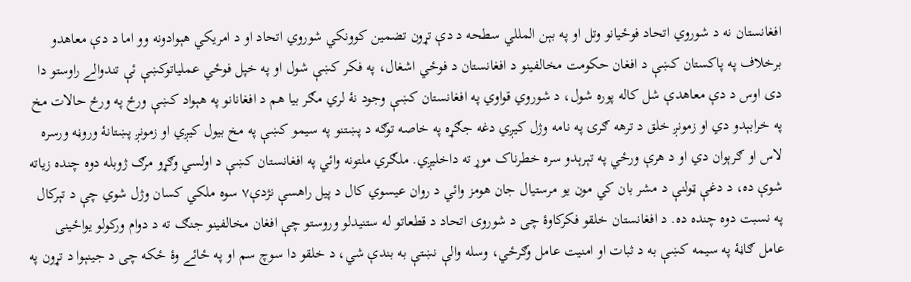افغانستان نه د شوروي اتحاد فوځيانو وتل او په بېن المللي سطحه د دې تړون تضمين کوونکي شوروي اتحاد او د امريکي هېوادونه وو اما د دې معاهدو برخلاف په پاکستان کښې د افغان حکومت مخالفينو د افغانستان د فوځي اشغال، په فکر کښې شول او په خپل فوځي عملياتوکښې ئې تندوالے راوستو دا دى اوس د دې معاهدې شل کاله پوره شول، د شوروي قواوي په افغانستان کښې وجود نۀ لري مګر بيا هم د افغانانو په هېواد کښې ورځ په ورځ حالات مخ په خرابېدو دي او زمونږ خلق د ترهه ګرۍ په نامه وژل کيږي دغه جګړه په خاصه توګه د پښتنو په سيمو کښې په مخ بيول کيږي او زمونږ پښتانۀ وروڼه ورسره لاس او ګرېوان دي او د هرې ورځي په تېرېدو سره خطرناک موړ ته داخليږي. ملګري ملتونه وائي په افغانستان کښې د اولسي وګړو مرګ ژوبله دوه چنده زياته شوې ده، د دغې ټولنې د مشر بان کي مون يو مرستيال جان هومز وائي د روان عيسوي کال د پيل راهسې نژدې٧ سوه ملکي کسان وژل شوي چې د تېرکال په نسبت دوه چنده ده. د افغانستان خلقو فکرکاوۀ چی د شوروی اتحاد د قطعاتو له ستنيدلو وروستو چې افغان مخالفينو جنګ ته د دوام ورکولو يواځينی عامل ګاڼۀ په سيمه کښې به د ثبات او امنيت عامل وګرځي، وسله والې نښتې به بندې شي، د خلقو دا سوچ سم او په ځائے وۀ ځکه چی د جينېوا د تړون په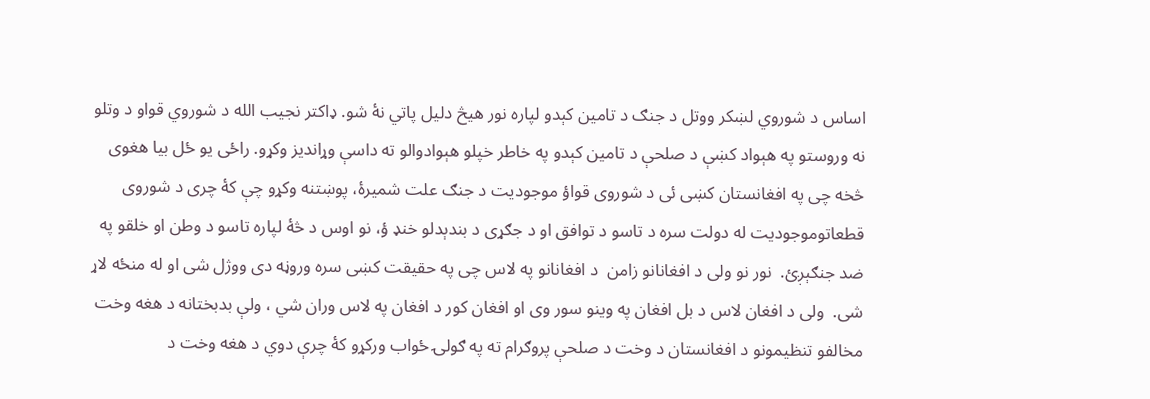اساس د شوروي لښکر ووتل د جنګ د تامين کېدو لپاره نور هيڅ دليل پاتي نۀ شو. ډاکتر نجيب الله د شوروي قواو د وتلو نه وروستو په هېواد کښې د صلحې د تامين کېدو په خاطر خپلو هېوادوالو ته داسې وړانديز وکړو. راځی يو ځل بيا هغوی څخه چی په افغانستان کښی ئی د شوروی قواؤ موجوديت د جنګ علت شميرۀ، پوښتنه وکړو چې کۀ چری د شوروی قطعاتوموجوديت له دولت سره د تاسو د توافق او د جګړی د بندېدلو خنډ ؤ، نو اوس د څۀ لپاره تاسو د وطن او خلقو په ضد جنګېږئ.  نور نو ولی د افغانانو زامن  د افغانانو په لاس چی په حقيقت کښی سره وروڼه دی ووژل شی او له منځه لاړ شی.  ولی د افغان لاس د بل افغان په وينو سور وی او افغان کور د افغان په لاس وران شي ، ولې بدبختانه د هغه وخت مخالفو تنظيمونو د افغانستان د وخت د صلحې پروګرام ته په ګولۍ ځواب ورکړو کۀ چرې دوي د هغه وخت د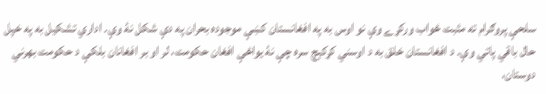سلحې پروګرام ته مثبت ځواب ورکړے وې نو اوس به په افغانستان کښې موجوده بحران په دې شکل نۀ وې. اداري تشکيل به په خپل حال باقي پاتي وې. د افغانستان خلق به د اوسني کړکېچ سره چې نۀ يواځې افغان حکومت، لر او بر افغانان بلکې د حکومت بهرني دوستان،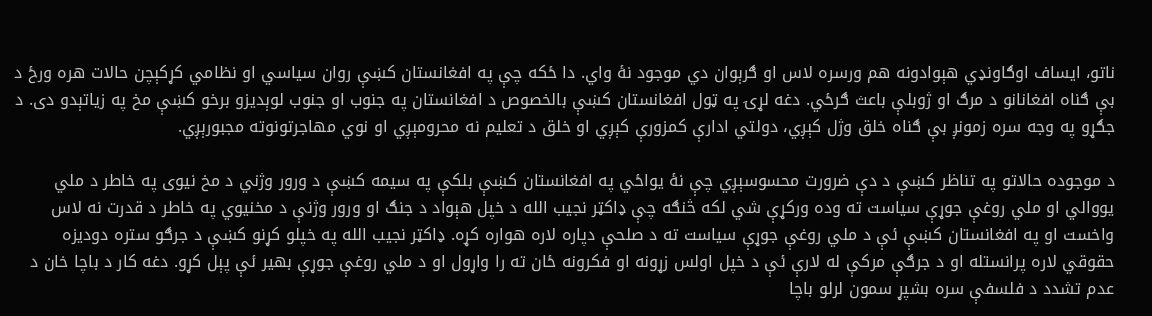ناتو، ايساف اوګاونډي هېوادونه هم ورسره لاس او ګرېوان دي موجود نۀ واي. دا ځکه چې په افغانستان کښې روان سياسي او نظامي کړکېچن حالات هره ورځ د بې ګناه افغانانو د مرګ او ژوبلې باعث ګرځي. دغه لړۍ په ټول افغانستان کښې بالخصوص د افغانستان په جنوب او جنوب لوېديزو برخو کښې مخ په زياتېدو دى. د جګړو په وجه سره زمونږ بې ګناه خلق وژل کېږي، دولتي ادارې کمزورې کېږي او خلق د تعليم نه محرومېږي او نوي مهاجرتونوته مجبورېږي.

د موجوده حالاتو په تناظر کښې د دې ضرورت محسوسېږي چې نۀ يواځي په افغانستان کښې بلکې په سيمه کښې د ورور وژني د مخ نيوى په خاطر د ملي يووالي او ملي روغې جوړې سياست ته وده ورکړې شي لکه څنګه چې ډاکټر نجيب الله د خپل هېواد د جنګ او ورور وژنې د مخنيوي په خاطر د قدرت نه لاس واخست او په افغانستان کښې ئې د ملي روغې جوړې سياست ته د صلحې دپاره لاره هواره کړه. ډاکټر نجيب الله په خپلو کړنو کښې د جرګو ستره دوديزه حقوقي لاره پرانستله او د جرګې مرکې له لارې ئې د خپل اولس زړونه او فکرونه ځان ته را واړول او د ملي روغې جوړې بهير ئې پېل کړو. دغه کار د باچا خان د عدم تشدد د فلسفې سره بشپړ سمون لرلو باچا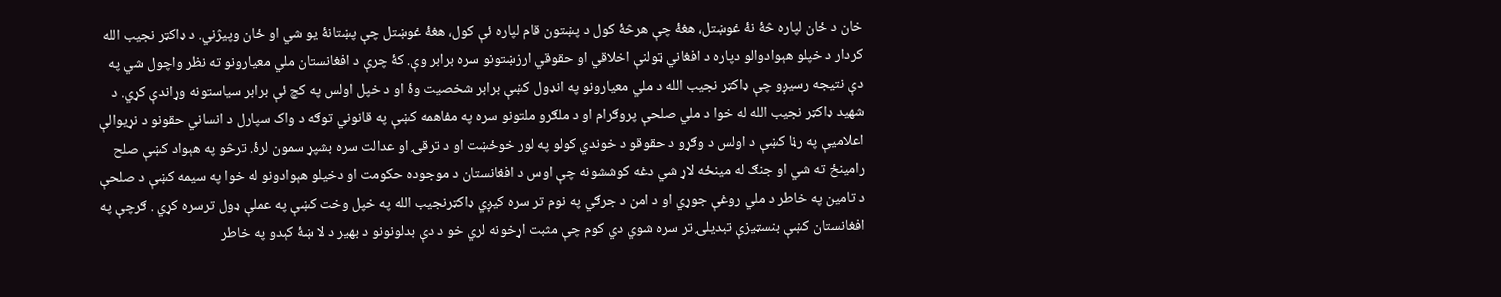خان د ځان لپاره څۀ نۀ غوښتل، هغۀ چې هرڅۀ کول د پښتون قام لپاره ئې کول، هغۀ غوښتل چې پښتانۀ يو شي او ځان وپيژني. د ډاکټر نجيب الله کردار د خپلو هېوادوالو دپاره د افغاني ټولنې اخلاقي او حقوقي ارزښتونو سره برابر وې. کۀ چرې د افغانستان ملي معيارونو ته نظر واچول شي په دې نتيجه رسيږو چې ډاکټر نجيب الله د ملي معيارونو په انډول کښې برابر شخصيت وۀ او د خپل اولس په کچ ئې برابر سياستونه وړاندې کړي. د شهيد ډاکټر نجيب الله له خوا د ملي صلحې پروګرام او د ملګرو ملتونو سره په مفاهمه کښې په قانوني توګه د واک سپارل د انساني حقونو د نړيوالې اعلاميې په رڼا کښې د اولس د وګړو د حقوقو د خوندي کولو په لور خوځښت او د ترقۍ او عدالت سره بشپړ سمون لرۀ. ترڅو په هېواد کښې صلح رامينځ ته شي او جنګ له مينځه لاړ شي دغه کوششونه چې اوس د افغانستان د موجوده حکومت او دخيلو هېوادونو له خوا په سيمه کښې د صلحې د تامين په خاطر د ملي روغې جوړي او د امن د جرګي په نوم تر سره کيږي ډاکټرنجيب الله په خپل وخت کښې په عملې ډول ترسره کړي . ګرچې په افغانستان کښې بنسټيزې تبديلۍ تر سره شوي دي کوم چې مثبت اړخونه لري خو د دې بدلونونو د بهير د لا ښۀ کېدو په خاطر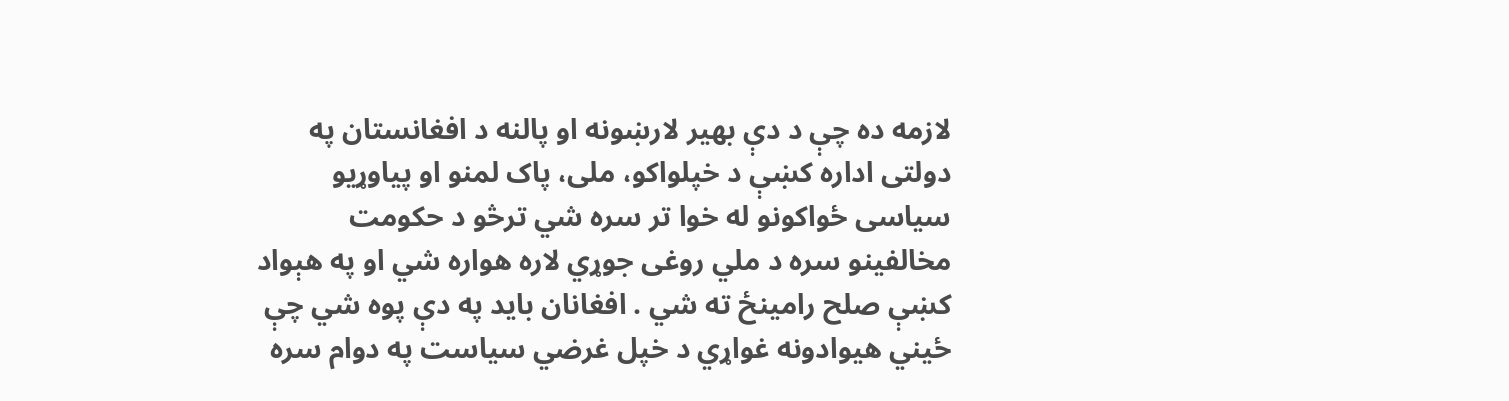لازمه ده چې د دې بهير لارښونه او پالنه د افغانستان په دولتی اداره کښې د خپلواکو، ملی، پاک لمنو او پياوړيو سياسی ځواکونو له خوا تر سره شي ترڅو د حکومت مخالفينو سره د ملي روغى جوړي لاره هواره شي او په هېواد کښې صلح رامينځ ته شي . افغانان بايد په دې پوه شي چې ځيني هيوادونه غواړي د خپل غرضي سياست په دوام سره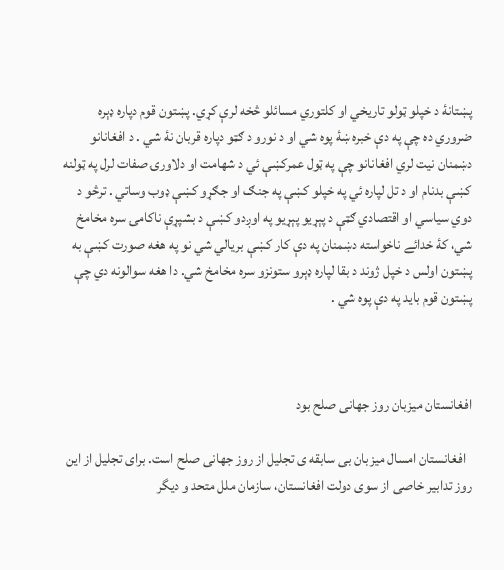پښتانۀ د خپلو ټولو تاريخي او کلتوري مسائلو څخه لرې کړي. پښتون قوم دپاره ډېره ضروري ده چې په دې خبره ښۀ پوه شي او د نورو د ګټو دپاره قربان نۀ شي . د افغانانو دښمنان نيت لري افغانانو چې په ټول عمرکښې ئي د شهامت او دلاورۍ صفات لرل په ټولنه کښې بدنام او د تل لپاره ئي په خپلو کښې په جنګ او جګړو کښې ډوب وساتي . ترڅو د دوي سياسي او اقتصادي ګټې د پېړيو پېړيو په اوږدو کښې د بشپړې ناکامۍ سره مخامخ شي، کۀ خدائے ناخواسته دښمنان په دې کار کښې بريالي شي نو په هغه صورت کښې به پښتون اولس د خپل ژوند د بقا لپاره ډېرو ستونزو سره مخامخ شي. دا هغه سوالونه دي چې پښتون قوم بايد په دې پوه شي .



افغانستان میزبان روز جهانی صلح بود

  افغانستان امسال میزبان بی سابقه ی تجلیل از روز جهانی صلح است. برای تجلیل از این روز تدابیر خاصی از سوی دولت افغانستان، سازمان ملل متحد و دیگر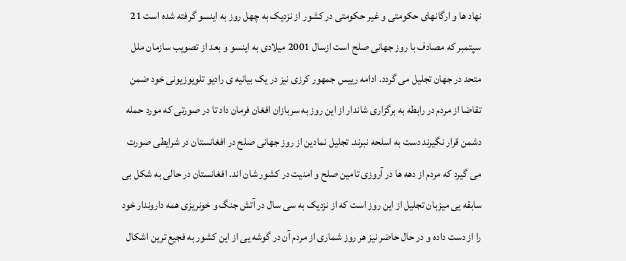نهاد ها و ارگانهای حکومتی و غیر حکومتی در کشور از نزدیک به چهل روز به اینسو گرفته شده است 21 سپتمبر که مصادف با روز جهانی صلح است ازسال 2001 میلادی به اینسو و بعد از تصویب سازمان ملل متحد در جهان تجلیل می گردد. ادامه رییس جمهور کرزی نیز در یک بیانیه ی رادیو تلویوزیونی خود ضمن تقاضا از مردم در رابطه به برگزاری شاندار از این روز به سربازان افغان فرمان داد تا در صورتی که مورد حمله دشمن قرار نگیرند دست به اسلحه نبرند. تجلیل نمادین از روز جهانی صلح در افغانستان در شرایطی صورت می گیرد که مردم از دهه ها در آروزی تامین صلح و امنیت در کشور شان اند. افغانستان در حالی به شکل بی سابقه یی میزبان تجلیل از این روز است که از نزدیک به سی سال در آتش جنگ و خونریزی همه داروندار خود را از دست داده و در حال حاضر نیز هر روز شماری از مردم آن در گوشه یی از این کشور به فجیع ترین اشکال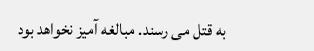به قتل می رسند. مبالغه آمیز نخواهد بود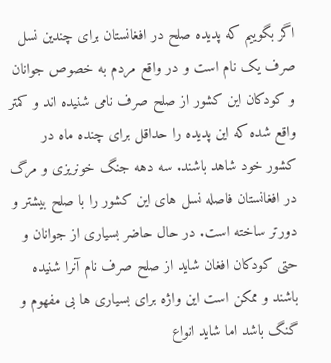اگر بگوییم که پدیده صلح در افغانستان برای چندین نسل صرف یک نام است و در واقع مردم به خصوص جوانان و کودکان این کشور از صلح صرف نامی شنیده اند و کمتر واقع شده که این پدیده را حداقل برای چنده ماه در کشور خود شاهد باشند. سه دهه جنگ خونریزی و مرگ در افغانستان فاصله نسل های این کشور را با صلح بیشتر و دورتر ساخته است. در حال حاضر بسیاری از جوانان و حتی کودکان افغان شاید از صلح صرف نام آنرا شنیده باشند و ممکن است این واژه برای بسیاری ها بی مفهوم و گنگ باشد اما شاید انواع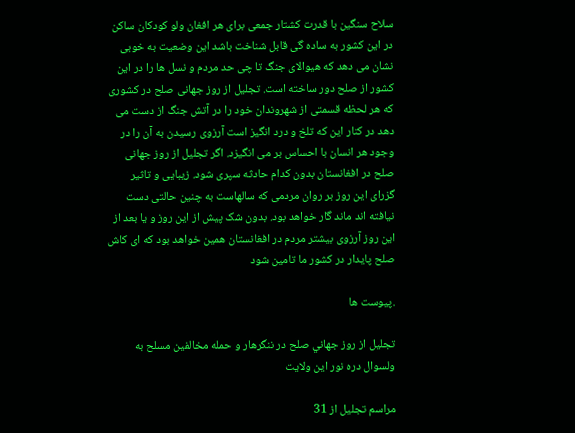سلاح سنگین با قدرت کشتار جمعی برای هر افغان ولو کودکان ساکن در این کشور به ساده گی قابل شناخت باشد این وضعیت به خوبی نشان می دهد که هیوالای جنگ تا چی حد مردم و نسل ها را در این کشور از صلح دور ساخته است. تجلیل از روز جهانی صلح در کشوری که هر لحظه قسمتی از شهروندان خود را در آتش جنگ از دست می دهد در کنار این که تلخ و درد انگیز است آرزوی رسیدن به آن را در وجود هر انسان با احساس بر می انگیزد. اگر تجلیل از روز جهانی صلح در افغانستان بدون کدام حادثه سپری شود. زیبایی و تاثیر گزرای این روز بر روان مردمی که سالهاست به چنین حالتی دست نیافته اند ماند گار خواهد بود. بدون شک پیش از این روز و یا بعد از این روز آرزوی بیشتر مردم در افغانستان همین خواهد بود که ای کاش صلح پایدار در کشور ما تامین شود

.پیوست ها

تجليل از روز جهاني صلح در ننگرهار و حمله مخالفين مسلح به ولسوال دره نور اين ولایت

مراسم تجليل از 31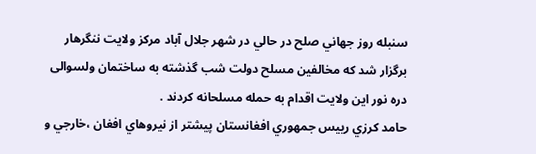سنبله روز جهاني صلح در حالي در شهر جلال آباد مركز ولایت ننگرهار برگزار شد كه مخالفين مسلح دولت شب گذشته به ساختمان ولسوالی دره نور اين ولایت اقدام به حمله مسلحانه كردند .
حامد كرزي رييس جمهوري افغانستان پيشتر از نيروهاي افغان ،خارجي و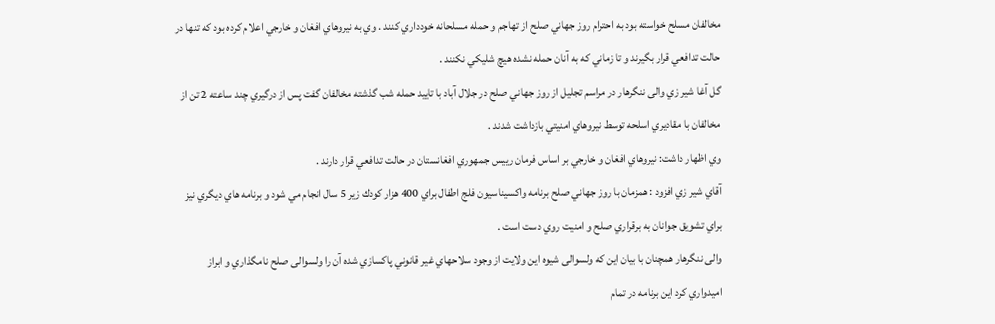مخالفان مسلح خواسته بود به احترام روز جهاني صلح از تهاجم و حمله مسلحانه خودداري كنند . وي به نيروهاي افغان و خارجي اعلام كرده بود كه تنها در حالت تدافعي قرار بگيرند و تا زماني كه به آنان حمله نشده هيچ شليكي نكنند .
گل آغا شير زي والی ننگرهار در مراسم تجليل از روز جهاني صلح در جلال آباد با تایید حمله شب گذشته مخالفان گفت پس از درگيري چند ساعته 2 تن از مخالفان با مقاديري اسلحه توسط نيروهاي امنيتي بازداشت شدند .
وي اظهار داشت: نيروهاي افغان و خارجي بر اساس فرمان رييس جمهوري افغانستان در حالت تدافعي قرار دارند .
آقاي شير زي افزود : همزمان با روز جهاني صلح برنامه واكسيناسيون فلج اطفال براي 400 هزار كودك زير 5 سال انجام مي شود و برنامه هاي ديگري نيز براي تشويق جوانان به برقراري صلح و امنيت روي دست است .
والی ننگرهار همچنان با بيان اين كه ولسوالی شيوه اين ولایت از وجود سلاحهاي غير قانوني پاكسازي شده آن را ولسوالی صلح نامگذاري و ابراز اميدواري كرد اين برنامه در تمام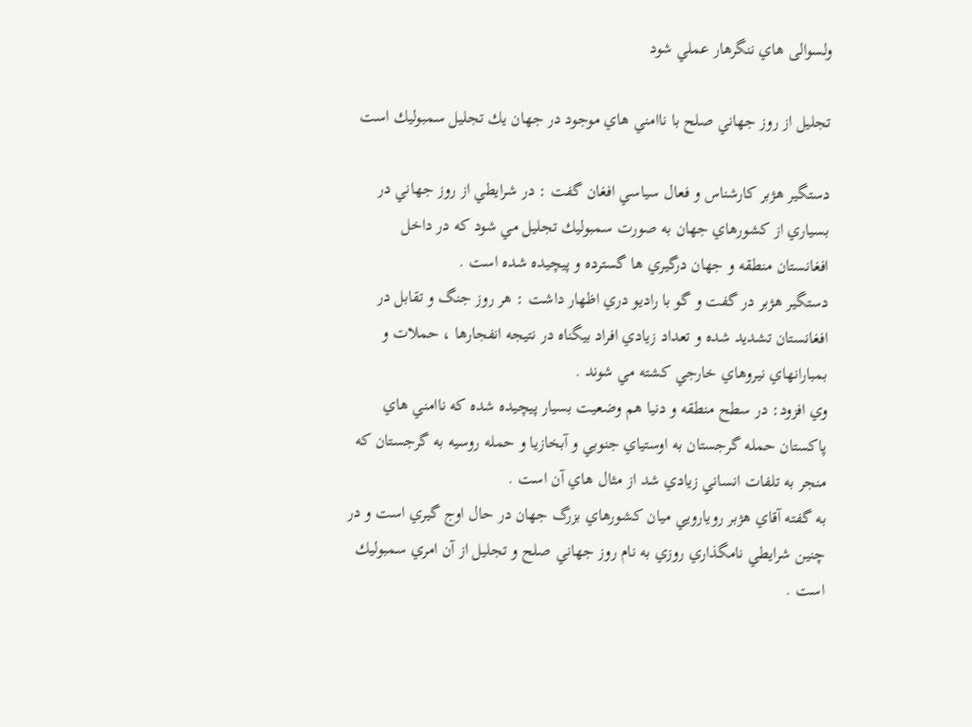ولسوالی هاي ننگرهار عملي شود

تجليل از روز جهاني صلح با ناامني هاي موجود در جهان يك تجليل سمبوليك است

دستگير هژبر كارشناس و فعال سياسي افغان گفت : در شرايطي از روز جهاني در بسياري از كشورهاي جهان به صورت سمبوليك تجليل مي شود كه در داخل افغانستان منطقه و جهان درگيري ها گسترده و پيچيده شده است .
دستگير هژبر در گفت و گو با راديو دري اظهار داشت : هر روز جنگ و تقابل در افغانستان تشديد شده و تعداد زيادي افراد بيگناه در نتيجه انفجارها ، حملات و بمبارانهاي نيروهاي خارجي كشته مي شوند .
وي افزود: در سطح منطقه و دنيا هم وضعيت بسيار پيچيده شده كه ناامني هاي پاكستان حمله گرجستان به اوستياي جنوبي و آبخازيا و حمله روسيه به گرجستان كه منجر به تلفات انساني زيادي شد از مثال هاي آن است .
به گفته آقاي هژبر رويارويي ميان كشورهاي بزرگ جهان در حال اوج گيري است و در چنين شرايطي نامگذاري روزي به نام روز جهاني صلح و تجليل از آن امري سمبوليك است .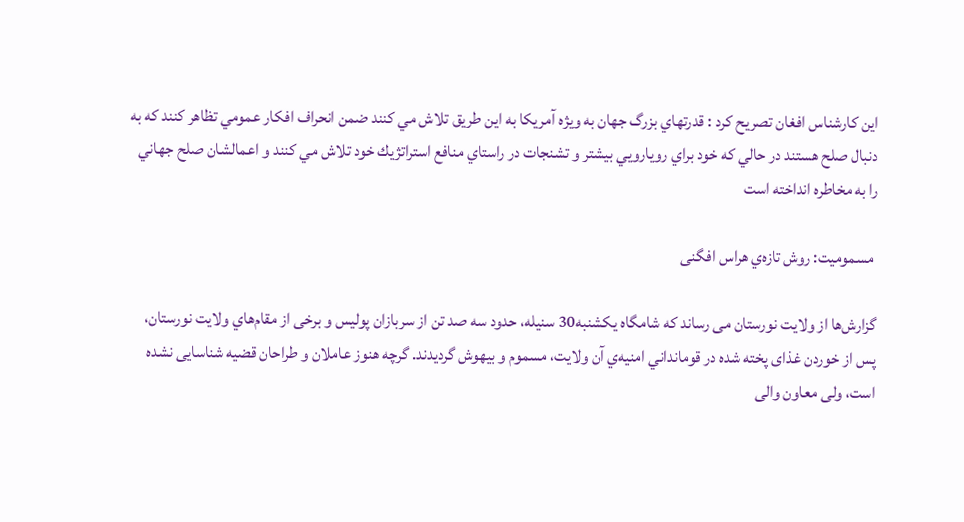اين كارشناس افغان تصريح كرد : قدرتهاي بزرگ جهان به ويژه آمريكا به اين طريق تلاش مي كنند ضمن انحراف افكار عمومي تظاهر كنند كه به دنبال صلح هستند در حالي كه خود براي رويارويي بيشتر و تشنجات در راستاي منافع استرات‍ژيك خود تلاش مي كنند و اعمالشان صلح جهاني را به مخاطره انداخته است

 مسمومیت: روش تازه‌ي هراس افگنی

گزارش‌ها از ولایت نورستان می رساند که شامگاه یکشنبه30 سنیله، حدود سه صد تن از سربازان پولیس و برخی از مقام‌هاي ولایت نورستان، پس از خوردن غذای پخته شده در قومانداني امنیه‌ي آن ولايت، مسموم و بیهوش گردیدند. گرچه هنوز عاملان و طراحان قضیه شناسایی نشده است، ولی معاون والی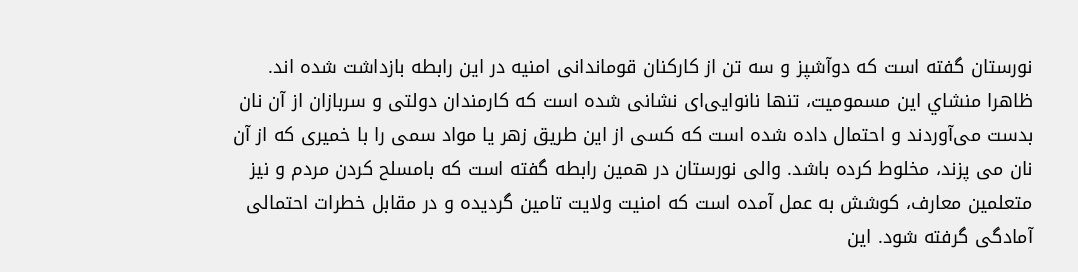نورستان گفته است که دوآشپز و سه تن از کارکنان قوماندانی امنیه در این رابطه بازداشت شده اند. ظاهرا منشاي این مسمومیت، تنها نانوایی‌ای نشانی شده است که کارمندان دولتی و سربازان از آن نان بدست می‌آوردند و احتمال داده شده است که کسی از این طریق زهر یا مواد سمی را با خمیری که از آن نان می پزند، مخلوط کرده باشد. والی نورستان در همین رابطه گفته است که بامسلح کردن مردم و نیز متعلمین معارف، کوشش به عمل آمده است که امنیت ولایت تامین گردیده و در مقابل خطرات احتمالی آمادگی گرفته شود. این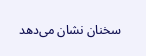سخنان نشان می‌دهد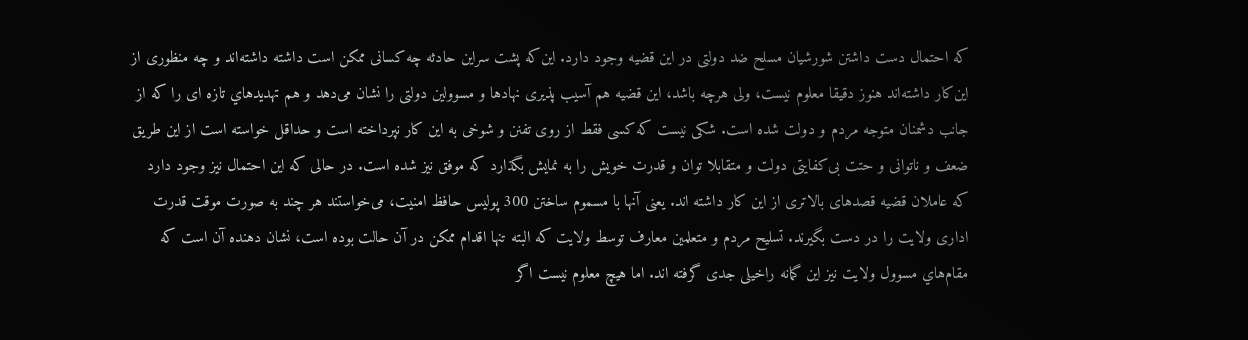که احتمال دست داشتن شورشیان مسلح ضد دولتی در این قضیه وجود دارد. این‌که پشت سراین حادثه چه کسانی ممکن است داشته داشته‌اند و چه منظوری از این‌کار داشته‌اند هنوز دقیقا معلوم نیست، ولی هرچه باشد، این قضیه هم آسیب پذیری نهادها و مسوولين دولتی را نشان می‌دهد و هم تهدیدهاي تازه ای را که از جانب دشمنان متوجه مردم و دولت شده است. شکی نیست که کسی فقط از روی تفنن و شوخی به این کار نپرداخته است و حداقل خواسته است از این طریق ضعف و ناتوانی و حتت بی‌کفایتی دولت و متقابلا توان و قدرت خویش را به نمایش بگذارد که موفق نیز شده است. در حالی که این احتمال نیز وجود دارد که عاملان قضیه قصدهای بالاتری از این کار داشته اند. یعنی آنها با مسموم ساختن 300 پولیس حافظ امنیت، می‌خواستند هر چند به صورت موقت قدرت اداری ولایت را در دست بگیرند. تسلیح مردم و متعلمین معارف توسط ولایت که البته تنها اقدام ممکن در آن حالت بوده است، نشان دهنده آن است که مقام‌هاي مسوول ولایت نیز این گمانه راخیلی جدی گرفته اند. اما هیچ معلوم نیست اگر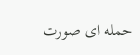حمله ای صورت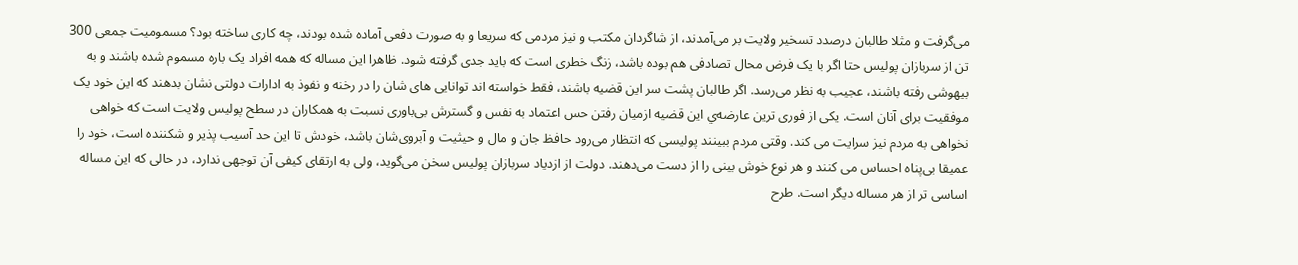می‌گرفت و مثلا طالبان درصدد تسخیر ولایت بر می‌آمدند، از شاگردان مکتب و نیز مردمی که سریعا و به صورت دفعی آماده شده بودند، چه کاری ساخته بود؟ مسمومیت جمعی 300 تن از سربازان پولیس حتا اگر با یک فرض محال تصادفی هم بوده باشد، زنگ خطری است که باید جدی گرفته شود. ظاهرا این مساله که همه افراد یک باره مسموم شده باشند و به بیهوشی رفته باشند، عجیب به نظر می‌رسد. اگر طالبان پشت سر این قضیه باشند، فقط خواسته اند توانایی های شان را در رخنه و نفوذ به ادارات دولتی نشان بدهند که این خود یک موفقیت برای آنان است. یکی از فوری ترین عارضه‌ي این قضیه ازمیان رفتن حس اعتماد به نفس و گسترش بی‌باوری نسبت به همکاران در سطح پولیس ولایت است که خواهی نخواهی به مردم نیز سرایت می کند. وقتی مردم ببینند پولیسی که انتظار می‌رود حافظ جان و مال و حیثیت و آبروی‌شان باشد، خودش تا این حد آسیب پذیر و شکننده است، خود را عمیقا بی‌پناه احساس می کنند و هر نوع خوش بینی را از دست می‌دهند. دولت از ازدیاد سربازان پولیس سخن می‌گوید، ولی به ارتقای کیفی آن توجهی ندارد، در حالی که این مساله اساسی تر از هر مساله دیگر است. طرح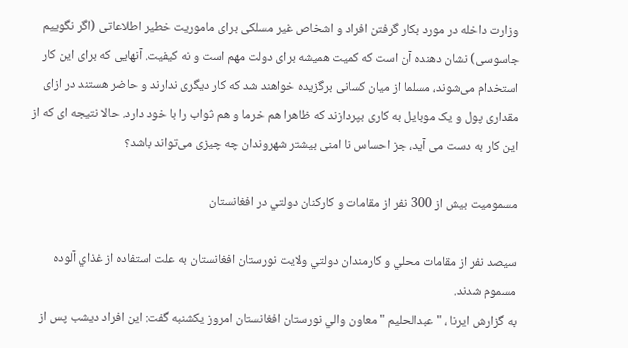وزارت داخله در مورد بکار گرفتن افراد و اشخاص غیر مسلکی برای ماموریت خطیر اطلاعاتی (اگر نگوییم جاسوسی) نشان دهنده آن است که کمیت همیشه برای دولت مهم است و نه کیفیت. آنهایی که برای این کار استخدام می‌شوند، مسلما از میان کسانی برگزیده خواهند شد که کار دیگری ندارند و حاضر هستند در ازای مقداری پول و یک موبایل به کاری بپردازند که ظاهرا هم خرما و هم ثواب را با خود دارد. حالا نتیجه ای که از این کار به دست می آید، جز احساس نا امنی بیشتر شهروندان چه چیزی می‌تواند باشد؟

مسموميت بيش از 300 نفر از مقامات و كاركنان دولتي در افغانستان

سيصد نفر از مقامات محلي و كارمندان دولتي ولايت نورستان افغانستان به علت استفاده از غذاي آلوده مسموم شدند.
به گزارش ايرنا ، " عبدالحليم " معاون والي نورستان افغانستان امروز يکشنبه گفت: اين افراد ديشب پس از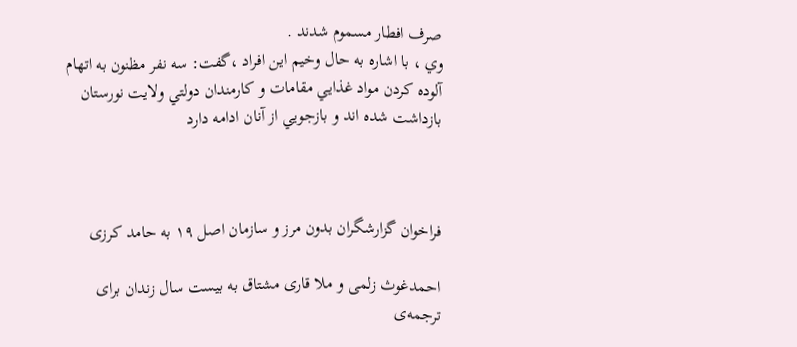صرف افطار مسموم شدند .
وي ، با اشاره به حال وخیم اين افراد ،گفت: سه نفر مظنون به اتهام آلوده كردن مواد غذايي مقامات و كارمندان دولتي ولايت نورستان بازداشت شده اند و بازجويي از آنان ادامه دارد



فراخوان گزارشگران بدون مرز و سازمان اصل ١٩ به حامد کرزی

احمدغوث زلمی و ملا قاری مشتاق به بیست سال زندان برای ترجمه‌ی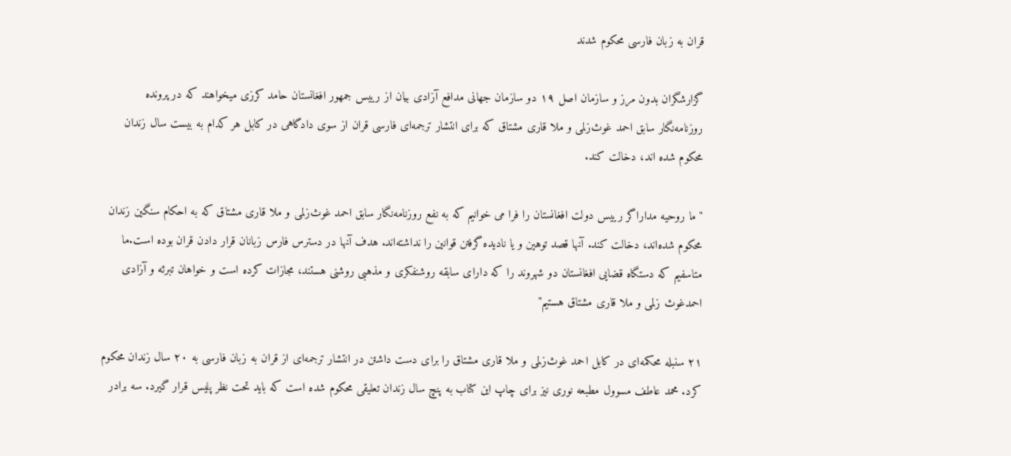قران به زبان فارسی محکوم شدند

گزارشگران بدون مرز و سازمان اصل ١٩ دو سازمان جهانی مدافع آزادی بیان از رییس جمهور افغانستان حامد کرزی میخواهند که در پرونده روزنامه‌نگار سابق احمد غوث‌زلمی و ملا قاری مشتاق که برای انتشار ترجمه‌ای فارسی قران از سوی دادگاهی در کابل هر کدام به بیست سال زندان محکوم شده اند، دخالت کند.

" ما روحیه مداراگر رییس دولت افغانستان را فرا می خوانیم که به نفع روزنامه‌نگار سابق احمد غوث‌زلمی و ملا قاری مشتاق که به احکام سنگین زندان محکوم شده‌اند، دخالت کند. آنها قصد توهین و یا نادیده گرفتن قوانین را نداشته‌‌اند. هدف آنها در دسترس فارس زبانان قرار دادن قران بوده است.ما متاسفیم که دستگاه قضایی افغانستان دو شهروند را که دارای سابقه روشنفکری و مذهبی روشنی هستند، مجازات کرده است و خواهان تبرئه و آزادی احمدغوث زلمی و ملا قاری مشتاق هستیم"

٢١ سنبله محکمه‌ای در کابل احمد غوث‌زلمی و ملا قاری مشتاق را برای دست داشتن در انتشار ترجمه‌ای از قران به زبان فارسی به ٢٠ سال زندان محکوم کرد. محمد عاطف مسوول مطبعه نوری نیز برای چاپ این کتاب به پنچ سال زندان تعلیقی محکوم شده است که باید تحت نظر پلیس قرار گیرد. سه برادر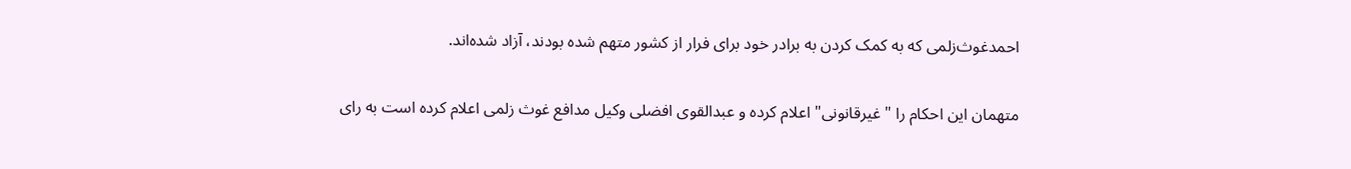احمدغوث‌زلمی که به کمک کردن به برادر خود برای فرار از کشور متهم شده بودند، آزاد شده‌اند.

متهمان این احکام را "غیرقانونی" اعلام کرده و عبدالقوى افضلى وکيل مدافع غوث زلمى اعلام کرده است به رای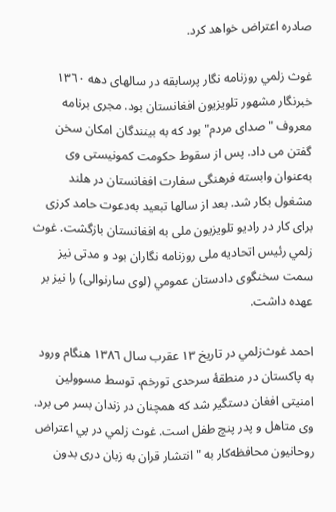صادره اعتراض خواهد کرد.

غوث زلمي روزنامه نگار پرسابقه در سالهای دهه ١٣٦٠ خبرنگار مشهور تلویزیون افغانستان بود. مجری برنامه معروف " صدای مردم" بود که به بینندگان امکان سخن گفتن می داد. پس از سقوط حکومت کمونیستی وی به‌عنوان وابسته فرهنگی سفارت افغانستان در هلند مشغول بکار شد. بعد از سالها تبعید به‌دعوت حامد کرزی برای کار در رادیو تلویزیون ملی به افغانستان بازگشت. غوث زلمي رئيس اتحاديه ملی روزنامه نگاران بود و مدتی نیز سمت سخنگوی دادستان عمومي (لوی سارنوالی) را نيز بر عهده داشت.

احمد غوث‌زلمي در تاريخ ١٣ عقرب سال ١٣٨٦ هنگام ورود به پاکستان در منطقۀ سرحدى تورخم، توسط مسوولين امنيتى افغان دستگير شد که همچنان در زندان بسر می برد. وی متاهل و پدر پنچ طفل است. غوث زلمي در پي اعتراض روحانيون محافظه‌کار به " انتشار قران به زبان دری بدون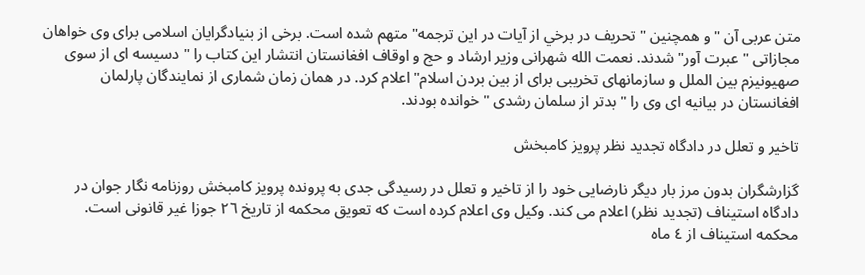متن عربى آن " و همچنين "تحريف در برخي از آيات در این ترجمه" متهم شده است. برخی از بنیادگرایان اسلامی برای وی خواهان مجازاتی "عبرت آور" شدند. نعمت الله شهرانی وزیر ارشاد و حج و اوقاف افغانستان انتشار این کتاب را " دسیسه ای از سوی صهیونیزم بین الملل و سازمانهای تخریبی برای از بین بردن اسلام" اعلام کرد. در همان زمان شماری از نمایندگان پارلمان افغانستان در بيانيه ای وی را " بدتر از سلمان رشدی " خوانده بودند.

تاخیر و تعلل در دادگاه تجدید نظر پرویز کامبخش

گزارشگران بدون مرز بار دیگر نارضایی خود را از تاخیر و تعلل در رسیدگی جدی به پرونده پرویز کامبخش روزنامه نگار جوان در دادگاه استیناف (تجدید نظر) اعلام می کند. وکیل وی اعلام کرده است که تعویق محکمه از تاریخ ٢٦ جوزا غیر قانونی است. محکمه استیناف از ٤ ماه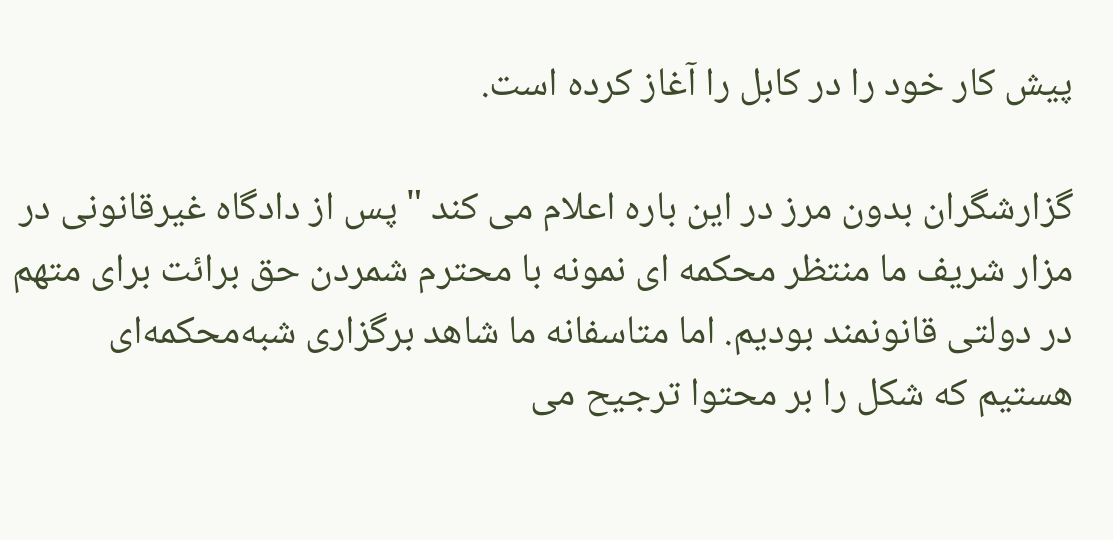پیش کار خود را در کابل را آغاز کرده است.

گزارشگران بدون مرز در این باره اعلام می کند " پس از دادگاه غیرقانونی در مزار شریف ما منتظر محکمه ای نمونه با محترم شمردن حق برائت برای متهم در دولتی قانونمند بودیم. اما متاسفانه ما شاهد برگزاری شبه‌محکمه‌ای هستیم که شکل را بر محتوا ترجیح می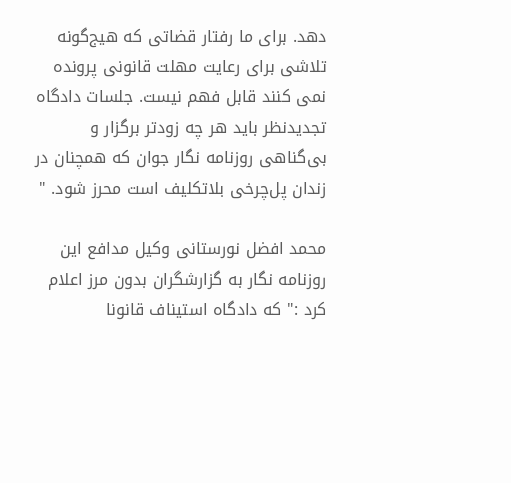دهد. برای ما رفتار قضاتی که هیج‌گونه تلاشی برای رعایت مهلت قانونی پرونده نمی کنند قابل فهم نیست. جلسات دادگاه تجدید‌نظر باید هر چه زودتر برگزار و بی‌گناهی روزنامه نگار جوان که همچنان در زندان پل‌چرخی بلاتکلیف است محرز شود. "

محمد افضل نورستانی وکیل مدافع این روزنامه نگار به گزارشگران بدون مرز اعلام کرد :" که دادگاه استیناف قانونا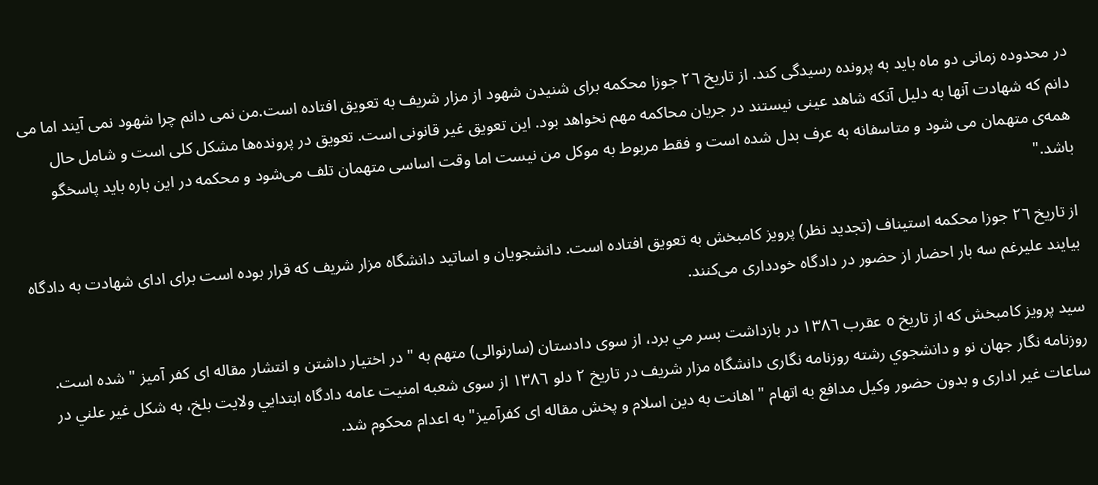در محدوده زمانی دو ماه باید به پرونده رسیدگی کند. از تاریخ ٢٦ جوزا محکمه برای شنیدن شهود از مزار شریف به تعویق افتاده است.من نمی دانم چرا شهود نمی آیند اما می دانم که شهادت آنها به دلیل آنکه شاهد عینی نیستند در جریان محاکمه مهم نخواهد بود. این تعویق غیر قانونی است. تعویق در پرونده‌ها مشکل کلی است و شامل حال همه‌ی متهمان می شود و متاسفانه به عرف بدل شده است و فقط مربوط به موکل من نیست اما وقت اساسی متهمان تلف می‌شود و محکمه در این باره باید پاسخگو باشد."

از تاریخ ٢٦ جوزا محکمه استیناف (تجدید نظر) پرویز کامبخش به تعویق افتاده است. دانشجویان و اساتید دانشگاه مزار شریف که قرار بوده است برای ادای شهادت به دادگاه بیایند علیرغم سه بار احضار از حضور در دادگاه خودداری می‌کنند.

سيد پرويز کامبخش که از تاريخ ٥ عقرب ١٣٨٦ در بازداشت بسر مي برد، از سوی دادستان (سارنوالی) متهم به " در اختيار داشتن و انتشار مقاله ای کفر آميز " شده است. روزنامه نگار جهان نو و دانشجوي رشته روزنامه نگاری دانشگاه مزار شريف در تاريخ ٢ دلو ١٣٨٦ از سوی شعبه امنيت عامه دادگاه ابتدايي ولايت بلخ، به شکل غير علني در ساعات غیر اداری و بدون حضور وکيل مدافع به اتهام " اهانت به دين اسلام و پخش مقاله ای کفرآميز" به اعدام محکوم شد.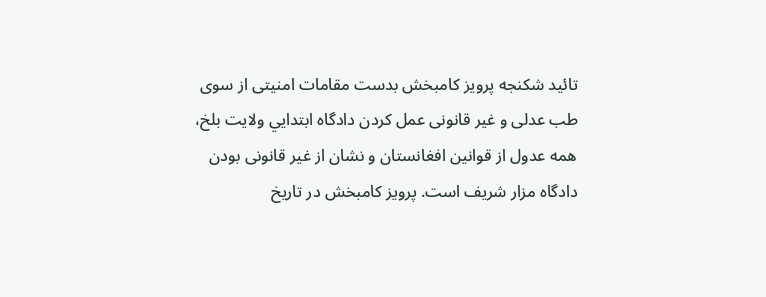تائید شکنجه پرويز کامبخش بدست مقامات امنیتی از سوی طب عدلی و غیر قانونی عمل کردن دادگاه ابتدايي ولايت بلخ، همه عدول از قوانین افغانستان و نشان از غیر قانونی بودن دادگاه مزار شریف است. پرویز کامبخش در تاريخ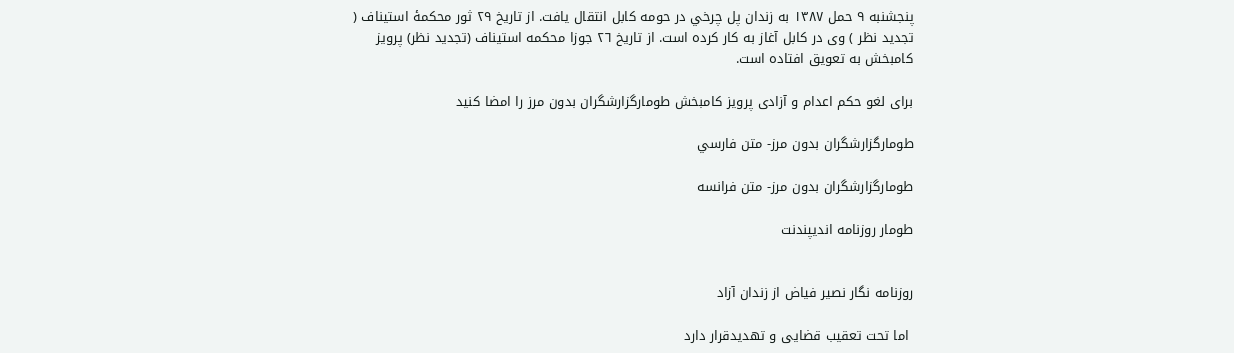پنجشنبه ٩ حمل ١٣٨٧ به زندان پل چرخي در حومه کابل انتقال يافت. از تاریخ ٢٩ ثور محکمۀ استيناف ( تجدید نظر ) وی در کابل آغاز به کار کرده است. از تاریخ ٢٦ جوزا محکمه استیناف (تجدید نظر) پرویز کامبخش به تعویق افتاده است.

برای لغو حکم اعدام و آزادی پرويز کامبخش طومارگزارشگران بدون مرز را امضا کنيد

طومارگزارشگران بدون مرز- متن فارسي

طومارگزارشگران بدون مرز- متن فرانسه

طومار روزنامه انديپندنت


روزنامه نگار نصیر فیاض از زندان آزاد

 اما تحت تعقیب قضایی و تهدیدقرار دارد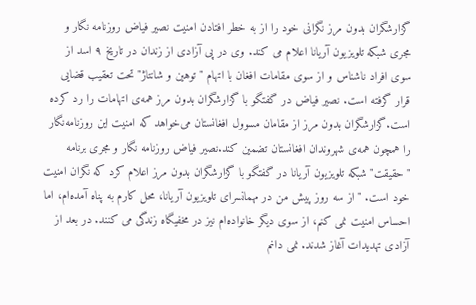گزارشگران بدون مرز نگرانی خود را از به خطر افتادن امنیت نصیر فیاض روزنامه نگار و مجری شبکه تلویزیون آریانا اعلام می کند. وی در پی آزادی از زندان در تاريخ ٩ اسد از سوی افراد ناشناس و از سوی مقامات افغان با اتهام " توهین و شانتاژ" تحت تعقیب قضایی قرار گرفته است. نصیر فیاض در گفتگو با گزارشگران بدون مرز همه‌ی اتهامات را رد کرده است.گزارشگران بدون مرز از مقامان مسوول افغانستان می‌خواهد که امنیت این روزنامه‌نگار را همچون همه‌ی شهروندان افغانستان تضمین کند.نصیر فیاض روزنامه نگار و مجری برنامه "حقیقت" شبکه تلویزیون آریانا در گفتگو با گزارشگران بدون مرز اعلام کرد که نگران امنیت خود است. " از سه روز پیش من در مهمانسرای تلویزیون آریانا، محل کارم به پناه آمده‌ام، اما احساس امنیت نمی کنم، از سوی دیگر خانواده‌ام نیز در مخفیگاه زندگی می کنند. در بعد از آزادی تهدیدات آغاز شدند. نمی دانم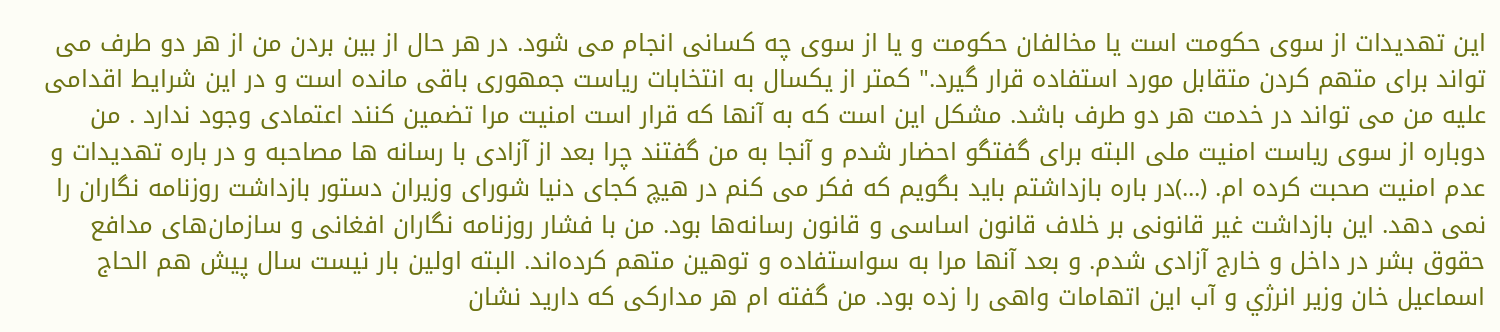این تهدیدات از سوی حکومت است یا مخالفان حکومت و یا از سوی چه کسانی انجام می شود. در هر حال از بین بردن من از هر دو طرف می تواند برای متهم کردن متقابل مورد استفاده قرار گیرد." کمتر از یکسال به انتخابات ریاست جمهوری باقی مانده است و در این شرایط اقدامی علیه من می تواند در خدمت هر دو طرف باشد. مشکل این است که به آنها که قرار است امنیت مرا تضمین کنند اعتمادی وجود ندارد . من دوباره از سوی ریاست امنیت ملی البته برای گفتگو احضار شدم و آنجا به من گفتند چرا بعد از آزادی با رسانه ها مصاحبه و در باره تهدیدات و عدم امنیت صحبت کرده ام. (...)در باره بازداشتم باید بگویم که فکر می کنم در هیچ کجای دنیا شورای وزیران دستور بازداشت روزنامه نگاران را نمی دهد. این بازداشت غیر قانونی بر خلاف قانون اساسی و قانون رسانه‌ها بود. من با فشار روزنامه نگاران افغانی و سازمان‌های مدافع حقوق بشر در داخل و خارج آزادی شدم. و بعد آنها مرا به سواستفاده و توهین متهم کرده‌اند. البته اولین بار نیست سال پیش هم الحاج اسماعيل خان وزير انرژي و آب این اتهامات واهی را زده بود. من گفته ام هر مدارکی که دارید نشان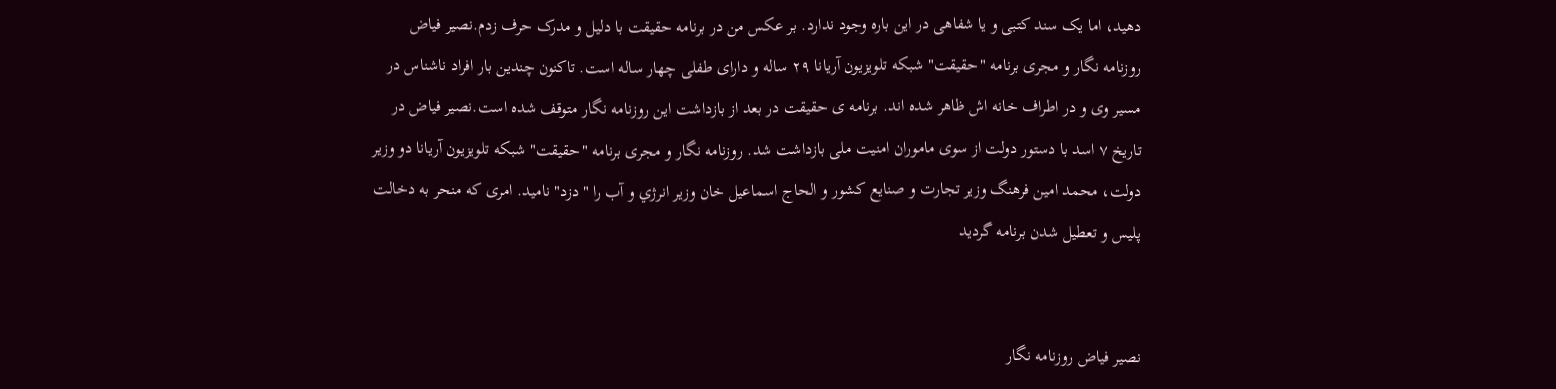دهید، اما یک سند کتبی و یا شفاهی در این باره وجود ندارد. بر عکس من در برنامه حقیقت با دلیل و مدرک حرف زدم.نصیر فیاض روزنامه نگار و مجری برنامه "حقیقت" شبکه تلویزیون آریانا ٢٩ ساله و دارای طفلی چهار ساله است. تاکنون چندین بار افراد ناشناس در مسیر وی و در اطراف خانه اش ظاهر شده اند. برنامه ی حقیقت در بعد از بازداشت این روزنامه نگار متوقف شده است.نصیر فیاض در تاریخ ٧ اسد با دستور دولت از سوی ماموران امنیت ملی بازداشت شد. روزنامه نگار و مجری برنامه "حقیقت" شبکه تلویزیون آریانا دو وزیر دولت، محمد امين فرهنگ وزير تجارت و صنايع كشور و الحاج اسماعيل خان وزير انرژي و آب را "دزد" نامید. امری که منحر به دخالت پلیس و تعطیل شدن برنامه گردید


نصیر فیاض روزنامه نگار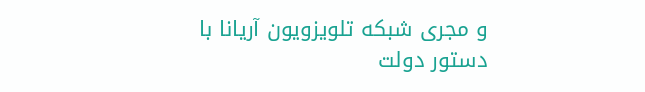و مجری شبکه تلویزویون آریانا با دستور دولت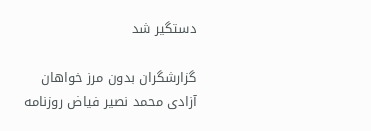دستگیر شد

گزارشگران بدون مرز خواهان آزادی محمد نصیر فیاض روزنامه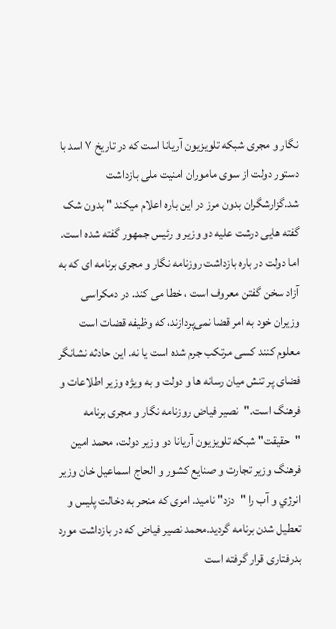نگار و مجری شبکه تلویزیون آریانا است که در تاریخ ٧ اسد با دستور دولت از سوی ماموران امنیت ملی بازداشت شد.گزارشگران بدون مرز در اين باره اعلام ميکند " بدون شک گفته هایی درشت علیه دو وزیر و رئیس جمهور گفته شده است. اما دولت در باره بازداشت روزنامه نگار و مجری برنامه ای که به آزاد سخن گفتن معروف است ، خطا می کند. در دمکراسی وزیران خود به امر قضا نمی‌پردازند، که وظیفه قضات است معلوم کنند کسی مرتکب جرم شده است یا نه. این حادثه نشانگر فضای پر تنش میان رسانه ها و دولت و به ویژه وزیر اطلاعات و فرهنگ است."نصیر فیاض روزنامه نگار و مجری برنامه "حقیقت" شبکه تلویزیون آریانا دو وزیر دولت، محمد امين فرهنگ وزير تجارت و صنايع كشور و الحاج اسماعيل خان وزير انرژي و آب را "دزد" نامید. امری که منحر به دخالت پلیس و تعطیل شدن برنامه گردید.محمد نصیر فیاض که در بازداشت مورد بدرفتاری قرار گرفته است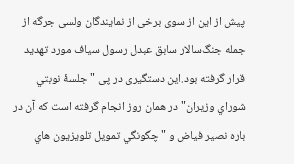پیش از این از سوی برخی از نمایندگان ولسی جرگه از جمله جنگ‌سالار سابق عبدل رسول سیاف مورد تهدید قرار گرفته بود.این دستگیری در پی "جلسۀ نوبتي شوراي وزیران" در همان روز انجام گرفته است که آن در باره نصیر فیاض و " چگونگي تمويل تلويزيون هاي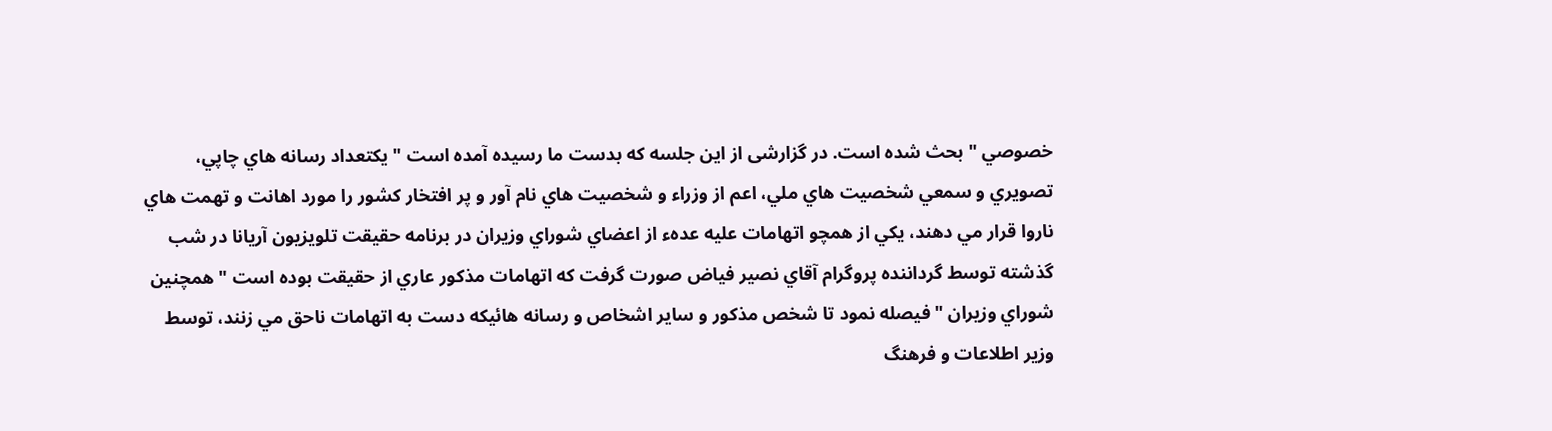خصوصي " بحث شده است. در گزارشی از این جلسه که بدست ما رسیده آمده است " يكتعداد رسانه هاي چاپي، تصويري و سمعي شخصيت هاي ملي، اعم از وزراء و شخصيت هاي نام آور و پر افتخار كشور را مورد اهانت و تهمت هاي ناروا قرار مي دهند، يكي از همچو اتهامات عليه عدهء از اعضاي شوراي وزيران در برنامه حقيقت تلويزيون آريانا در شب گذشته توسط گرداننده پروگرام آقاي نصير فياض صورت گرفت كه اتهامات مذكور عاري از حقيقت بوده است " همچنین شوراي وزيران "فيصله نمود تا شخص مذكور و ساير اشخاص و رسانه هائيكه دست به اتهامات ناحق مي زنند، توسط وزير اطلاعات و فرهنگ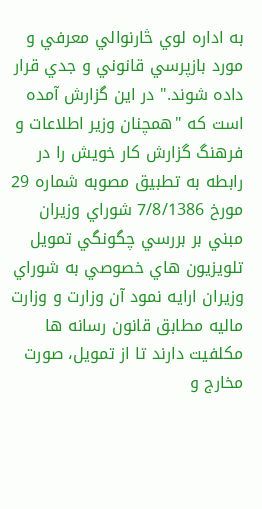به اداره لوي څارنوالي معرفي و مورد بازپرسي قانوني و جدي قرار داده شوند." در این گزارش آمده است که "همچنان وزير اطلاعات و فرهنگ گزارش كار خويش را در رابطه به تطبيق مصوبه شماره 29 مورخ 7/8/1386 شوراي وزيران مبني بر بررسي چگونگي تمويل تلويزيون هاي خصوصي به شوراي وزيران ارايه نمود آن وزارت و وزارت ماليه مطابق قانون رسانه ها مكلفيت دارند تا از تمويل، صورت مخارج و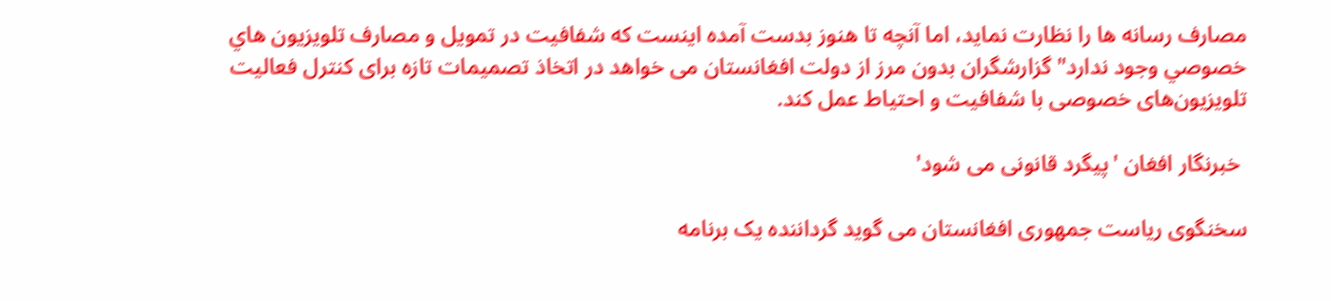مصارف رسانه ها را نظارت نمايد، اما آنچه تا هنوز بدست آمده اينست كه شفافيت در تمويل و مصارف تلويزيون هاي خصوصي وجود ندارد"گزارشگران بدون مرز از دولت افغانستان می خواهد در اتخاذ تصمیمات تازه برای کنترل فعالیت تلویزیون‌های خصوصی با شفافیت و احتیاط عمل کند.

 خبرنگار افغان 'پیگرد قانونی می شود'

سخنگوی ریاست جمهوری افغانستان می گوید گرداننده یک برنامه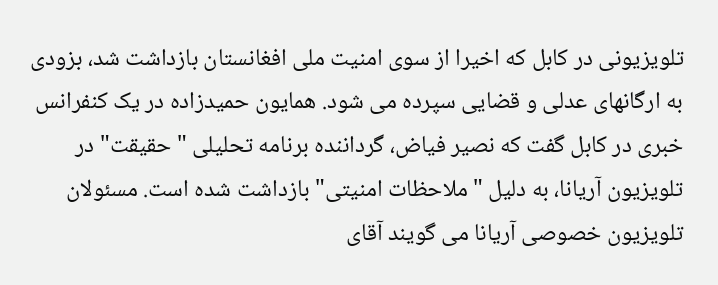تلویزیونی در کابل که اخیرا از سوی امنیت ملی افغانستان بازداشت شد، بزودی به ارگانهای عدلی و قضایی سپرده می شود. همایون حمیدزاده در یک کنفرانس خبری در کابل گفت که نصیر فیاض، گرداننده برنامه تحلیلی "حقیقت" در تلویزیون آریانا، به دلیل "ملاحظات امنیتی" بازداشت شده است. مسئولان تلویزیون خصوصی آریانا می گویند آقای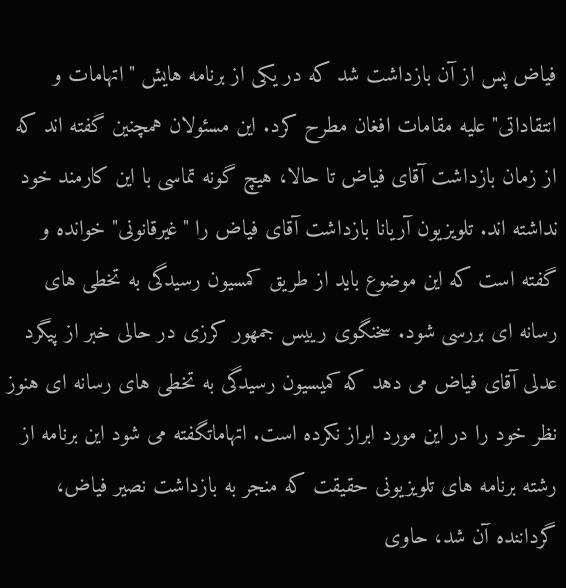فیاض پس از آن بازداشت شد که در یکی از برنامه هایش "اتهامات و انتقاداتی" علیه مقامات افغان مطرح کرد. این مسئولان همچنین گفته اند که از زمان بازداشت آقای فیاض تا حالا، هیچ گونه تماسی با این کارمند خود نداشته اند. تلویزیون آریانا بازداشت آقای فیاض را "غیرقانونی" خوانده و گفته است که این موضوع باید از طریق کمسیون رسیدگی به تخطی های رسانه ای بررسی شود. سخنگوی رییس جمهور کرزی در حالی خبر از پیگرد عدلی آقای فیاض می دهد که کمیسیون رسیدگی به تخطی های رسانه ای هنوز نظر خود را در این مورد ابراز نکرده است. اتهاماتگفته می شود این برنامه از رشته برنامه های تلویزیونی حقیقت که منجر به بازداشت نصیر فیاض، گرداننده آن شد، حاوی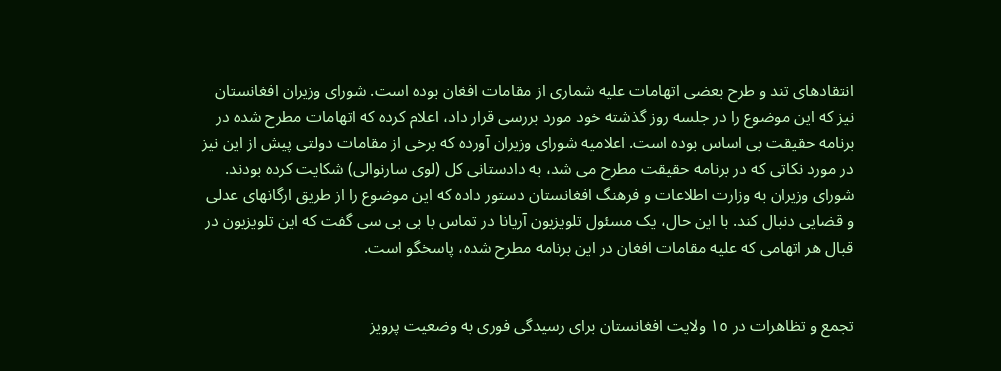انتقادهای تند و طرح بعضی اتهامات علیه شماری از مقامات افغان بوده است. شورای وزیران افغانستان نیز که این موضوع را در جلسه روز گذشته خود مورد بررسی قرار داد، اعلام کرده که اتهامات مطرح شده در برنامه حقیقت بی اساس بوده است. اعلامیه شورای وزیران آورده که برخی از مقامات دولتی پیش از این نیز در مورد نکاتی که در برنامه حقیقت مطرح می شد، به دادستانی کل (لوی سارنوالی) شکایت کرده بودند. شورای وزیران به وزارت اطلاعات و فرهنگ افغانستان دستور داده که این موضوع را از طریق ارگانهای عدلی و قضایی دنبال کند. با این حال، یک مسئول تلویزیون آریانا در تماس با بی بی سی گفت که این تلویزیون در قبال هر اتهامی که علیه مقامات افغان در این برنامه مطرح شده، پاسخگو است.


تجمع و تظاهرات در ١٥ ولایت افغانستان برای رسیدگی فوری به وضعیت پرویز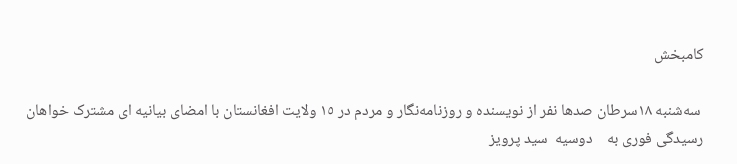کامبخش

 سه‌شنبه ١٨سرطان صدها نفر از نویسنده و روزنامه‌نگار و مردم در ١٥ ولایت افغانستان با امضای بیانیه ای مشترک خواهان رسیدگی فوری به    دوسیه  سید پرویز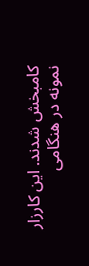کامبخش شدند. این کارزار نمونه در هنگامی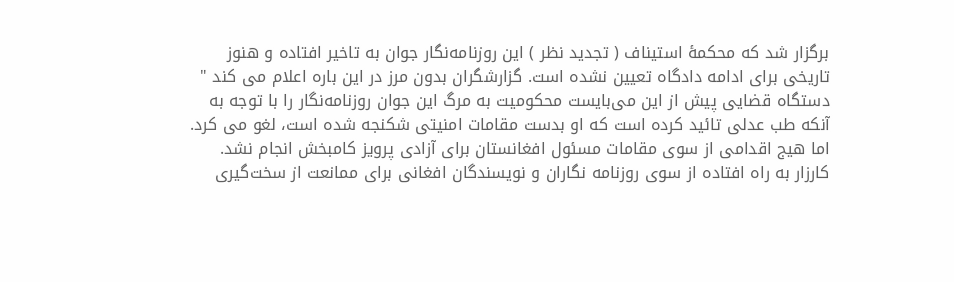برگزار شد که محکمۀ استيناف ( تجدید نظر ) این روزنامه‌نگار جوان به تاخیر افتاده و هنوز  تاریخی برای ادامه دادگاه تعیین نشده است. گزارشگران بدون مرز در این باره اعلام می کند " دستگاه قضایی پیش از این می‌بایست محکومیت به مرگ این جوان روزنامه‌نگار را با توجه به آنکه طب عدلی تائید کرده است که او بدست مقامات امنیتی شکنجه شده است، لغو می کرد. اما هیج اقدامی از سوی مقامات مسئول افغانستان برای آزادی پرویز کامبخش انجام نشد. کارزار به راه افتاده از سوی روزنامه نگاران و نویسندگان افغانی برای ممانعت از سخت‌گیری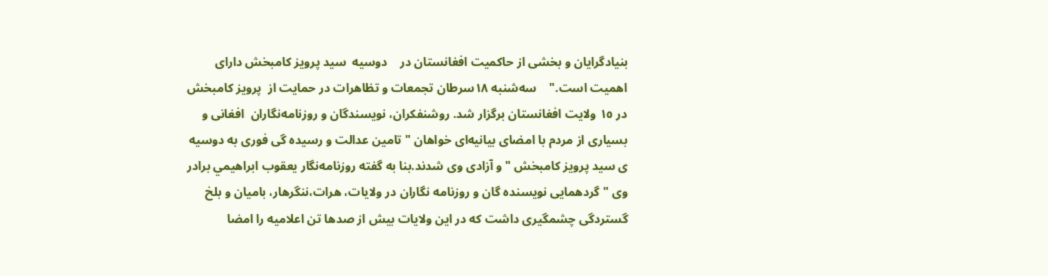بنیادگرایان و بخشی از حاکمیت افغانستان در    دوسیه  سید پرویز کامبخش دارای اهمیت است."    سه‌شنبه ١٨سرطان تجمعات و تظاهرات در حمایت از  پرويز کامبخش در ١٥ ولایت افغانستان برگزار شد. روشنفکران، نویسندگان و روزنامه‌نگاران  افغانی و بسیاری از مردم با امضای بیانیه‌ای خواهان " تامین عدالت و رسیده گی فوری به دوسیه ی سید پرویز کامبخش " و آزادی وی شدند.بنا به گفته روزنامه‌نگار يعقوب ابراهيمي برادر وی " گردهمایی نویسنده گان و روزنامه نگاران در ولایات، هرات،ننگرهار، بامیان و بلخ گستردگی چشمگیری داشت که در این ولایات بیش از صدها تن اعلامیه را امضا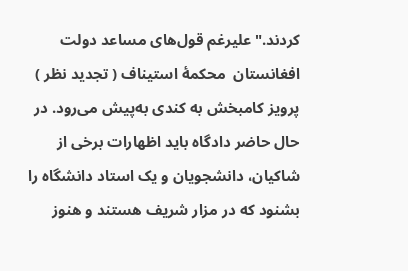کردند."علیرغم قول‌های مساعد دولت افغانستان  محکمۀ استيناف ( تجدید نظر ) پرويز کامبخش به کندی به‌پیش می‌رود. در حال حاضر دادگاه باید اظهارات برخی از شاکیان، دانشجویان و یک استاد دانشگاه را بشنود که در مزار شریف هستند و هنوز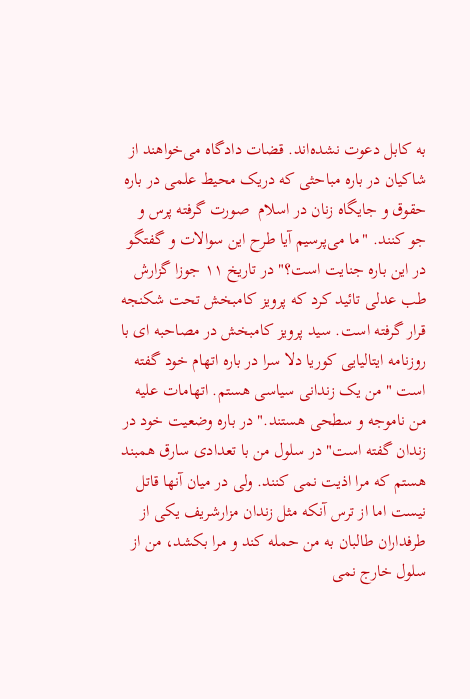به کابل دعوت نشده‌اند. قضات دادگاه می‌خواهند از شاکیان در باره مباحثی که دریک محیط علمی در باره حقوق و جایگاه زنان در اسلام  صورت گرفته پرس و جو کنند. "ما می‌پرسیم آیا طرح این سوالات و گفتگو در این باره جنایت است؟" در تاریخ ١١ جوزا گزارش طب عدلی تائید کرد که پرويز کامبخش تحت شکنجه قرار گرفته است. سید پرویز کامبخش در مصاحبه ای با روزنامه ایتالیایی کوریا دلا سرا در باره اتهام خود گفته است " من یک زندانی سیاسی هستم. اتهامات علیه من ناموجه و سطحی هستند." در باره وضعیت خود در زندان گفته است" در سلول من با تعدادی سارق همبند هستم که مرا اذیت نمی کنند. ولی در میان آنها قاتل نیست اما از ترس آنکه مثل زندان مزارشریف یکی از طرفداران طالبان به من حمله کند و مرا بکشد، من از سلول خارج نمی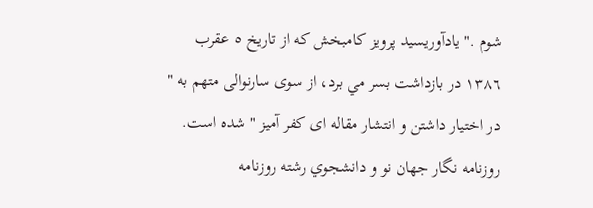شوم ." يادآوریسيد پرويز کامبخش که از تاريخ ٥ عقرب ١٣٨٦ در بازداشت بسر مي برد، از سوی سارنوالی متهم به " در اختيار داشتن و انتشار مقاله ای کفر آميز " شده است. روزنامه نگار جهان نو و دانشجوي رشته روزنامه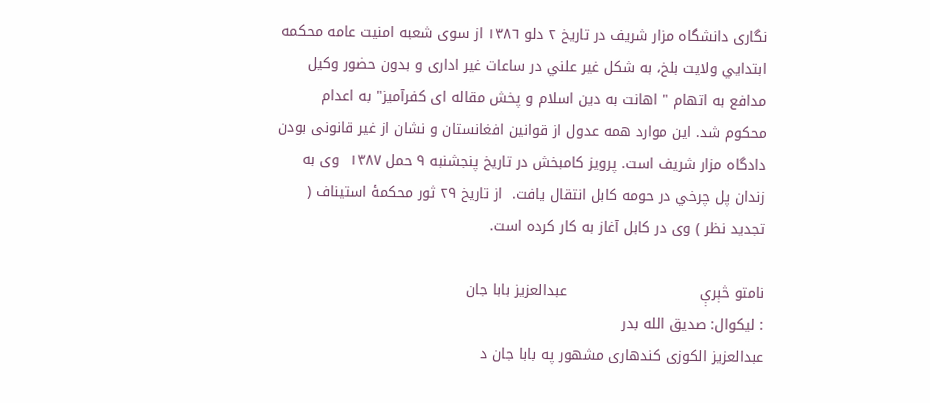نگاری دانشگاه مزار شريف در تاريخ ٢ دلو ١٣٨٦ از سوی شعبه امنيت عامه محکمه ابتدايي ولايت بلخ، به شکل غير علني در ساعات غیر اداری و بدون حضور وکيل مدافع به اتهام " اهانت به دين اسلام و پخش مقاله ای کفرآميز" به اعدام محکوم شد. این موارد همه عدول از قوانین افغانستان و نشان از غیر قانونی بودن دادگاه مزار شریف است. پرویز کامبخش در تاريخ پنجشنبه ٩ حمل ١٣٨٧  وی به زندان پل چرخي در حومه کابل انتقال يافت.  از تاریخ ٢٩ ثور محکمۀ استيناف ( تجدید نظر ) وی در کابل آغاز به کار کرده است.

نامتو څېرې                            عبدالعزيز بابا جان
: ليكوال: صديق الله بدر
عبدالعزيز الكوزى كندهارى مشهور په بابا جان د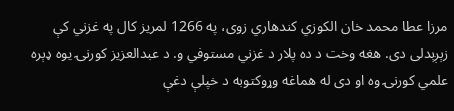مرزا عطا محمد خان الكوزي كندهاري زوى، په 1266 لمريز كال په غزني كې زېږېدلى دى. هغه وخت د ده پلار د غزني مستوفي و. د عبدالعزيز كورنۍ يوه ډېره علمي كورنۍ وه او دى له هماغه وړوكتوبه د خپلې دغې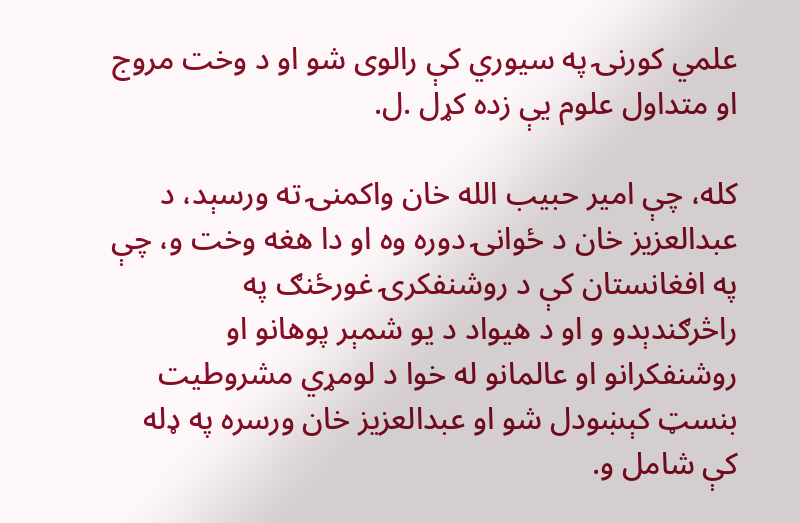علمي كورنۍ په سيوري كې رالوى شو او د وخت مروج او متداول علوم يې زده كړل .ل.

كله، چې امير حبيب الله خان واكمنۍ ته ورسېد، د عبدالعزيز خان د ځوانۍ دوره وه او دا هغه وخت و، چې په افغانستان كې د روشنفكرۍ غورځنګ په راڅرګندېدو و او د هيواد د يو شمېر پوهانو او روشنفكرانو او عالمانو له خوا د لومړي مشروطيت بنسټ كېښودل شو او عبدالعزيز خان ورسره په ډله كې شامل و.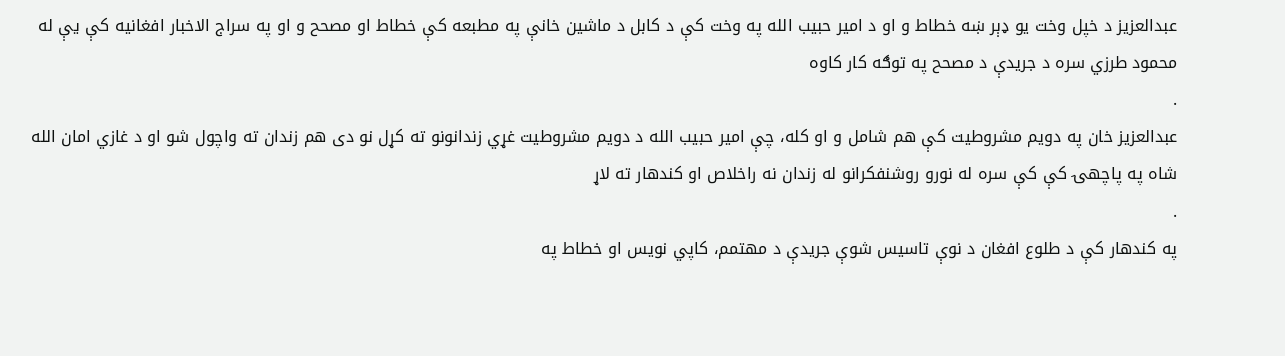عبدالعزيز د خپل وخت يو ډېر ښه خطاط و او د امير حبيب الله په وخت كې د كابل د ماشين خانې په مطبعه كې خطاط او مصحح و او په سراج الاخبار افغانيه كې يې له محمود طرزي سره د جريدې د مصحح په توګه كار كاوه
.
عبدالعزيز خان په دويم مشروطيت كې هم شامل و او كله، چې امير حبيب الله د دويم مشروطيت غړي زندانونو ته كړل نو دى هم زندان ته واچول شو او د غازي امان الله شاه په پاچهۍ كې كې سره له نورو روشنفكرانو له زندان نه راخلاص او كندهار ته لاړ
.
په كندهار كې د طلوع افغان د نوې تاسيس شوې جريدې د مهتمم، كاپي نويس او خطاط په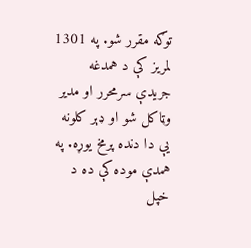توګه مقرر شو. په 1301 لمريز كې د همدغه جريدې سرمحرر او مدير وټاكل شو او ډېر كلونه يې دا دنده پرمخ يوړه. په همدې موده كې ده د خپل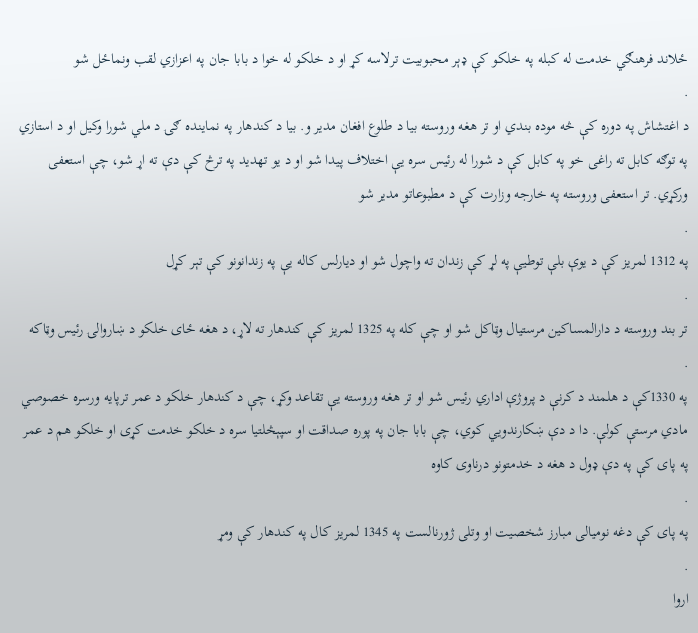ځلاند فرهنګي خدمت له كبله په خلكو كې ډېر محبوبيت ترلاسه كړ او د خلكو له خوا د بابا جان په اعزازي لقب ونماځل شو
.
د اغتشاش په دوره كې څه موده بندي او تر هغه وروسته بيا د طلوع افغان مدير و. بيا د كندهار په نماينده ګۍ د ملي شورا وكيل او د استازي په توګه كابل ته راغى خو په كابل كې د شورا له رئيس سره يې اختلاف پيدا شو او د يو تهديد په ترڅ كې دې ته اړ شو، چې استعفى وركړي. تر استعفى وروسته په خارجه وزارت كې د مطبوعاتو مدير شو
.
په 1312 لمريز كې د يوې بلې توطيې په لړ كې زندان ته واچول شو او ديارلس كاله يې په زندانونو كې تېر كړل
.
تر بند وروسته د دارالمساكين مرستيال وټاكل شو او چې كله په 1325 لمريز كې كندهار ته لاړ، د هغه ځاى خلكو د ښاروالۍ رئيس وټاكه
.
په 1330كې د هلمند د كرنې د پروژې اداري رئيس شو او تر هغه وروسته يې تقاعد وكړ، چې د كندهار خلكو د عمر ترپايه ورسره خصوصي مادي مرستې كولې. دا د دې ښكارندويي كوي، چې بابا جان په پوره صداقت او سپېڅلتيا سره د خلكو خدمت كړى او خلكو هم د عمر په پاى كې په دې ډول د هغه د خدمتونو درناوى كاوه
.
په پاى كې دغه نوميالى مبارز شخصيت او وتلى ژورنالست په 1345 لمريز كال په كندهار كې ومړ
.
اروا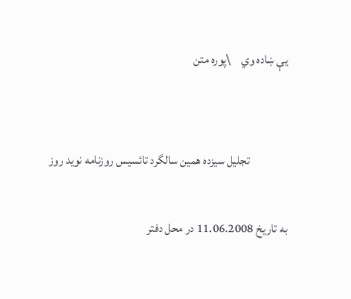يې ښاده وي    \پوره متن


                تجلیل سیزده همین سالگرد تائسیس روزنامه نوید روز

به تاریخ 11.06.2008 در محل دفتر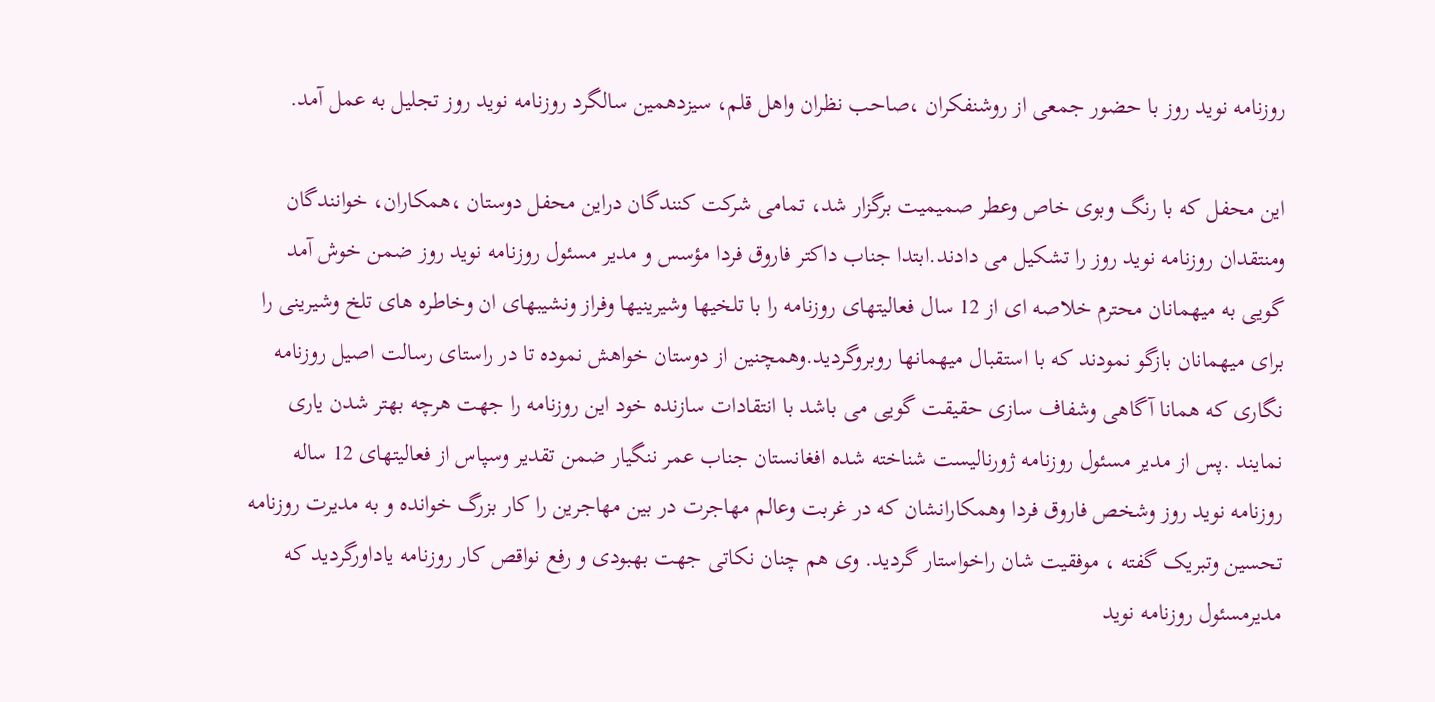روزنامه نوید روز با حضور جمعی از روشنفکران ،صاحب نظران واهل قلم، سیزدهمین سالگرد روزنامه نوید روز تجلیل به عمل آمد.

این محفل که با رنگ وبوی خاص وعطر صمیمیت برگزار شد، تمامی شرکت کنندگان دراین محفل دوستان ،همکاران، خوانندگان ومنتقدان روزنامه نوید روز را تشکیل می دادند.ابتدا جناب داکتر فاروق فردا مؤسس و مدیر مسئول روزنامه نوید روز ضمن خوش آمد گویی به میهمانان محترم خلاصه ای از 12 سال فعالیتهای روزنامه را با تلخیها وشیرینیها وفراز ونشیبهای ان وخاطره های تلخ وشیرینی را برای میهمانان بازگو نمودند که با استقبال میهمانها روبروگردید.وهمچنین از دوستان خواهش نموده تا در راستای رسالت اصیل روزنامه نگاری که همانا آگاهی وشفاف سازی حقیقت گویی می باشد با انتقادات سازنده خود این روزنامه را جهت هرچه بهتر شدن یاری نمایند .پس از مدیر مسئول روزنامه ژورنالیست شناخته شده افغانستان جناب عمر ننگیار ضمن تقدیر وسپاس از فعالیتهای 12 ساله روزنامه نوید روز وشخص فاروق فردا وهمکارانشان که در غربت وعالم مهاجرت در بین مهاجرین را کار بزرگ خوانده و به مدیرت روزنامه تحسین وتبریک گفته ، موفقیت شان راخواستار گردید. وی هم چنان نکاتی جهت بهبودی و رفع نواقص کار روزنامه یاداورگردید که مدیرمسئول روزنامه نوید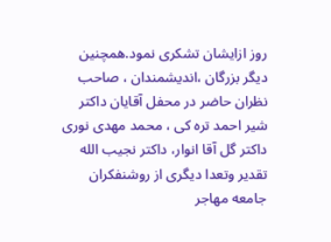روز ازایشان تشکری نمود.همچنین دیگر بزرگان ،اندیشمندان ، صاحب نظران حاضر در محفل آقایان داکتر شیر احمد تره کی ، محمد مهدی نوری داکتر گل آقا انوار، داکتر نجیب الله تقدیر وتعدا دیگری از روشنفکران جامعه مهاجر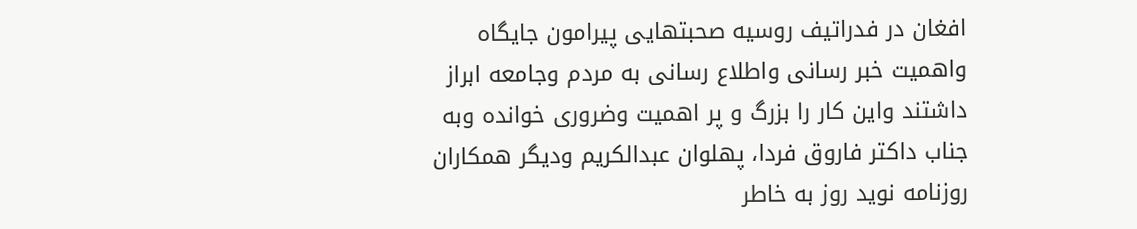افغان در فدراتیف روسیه صحبتهایی پیرامون جایگاه واهمیت خبر رسانی واطلاع رسانی به مردم وجامعه ابراز داشتند واین کار را بزرگ و پر اهمیت وضروری خوانده وبه جناب داکتر فاروق فردا، پهلوان عبدالکریم ودیگر همکاران روزنامه نوید روز به خاطر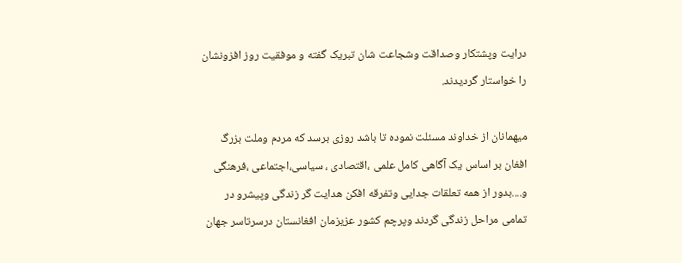درایت وپشتکار وصداقت وشجاعت شان تبریک گفته و موفقیت روز افزونشان را خواستار گردیدند.

میهمانان از خداوند مسئلت نموده تا باشد روزی برسد که مردم وملت بزرگ افغان بر اساس یک آگاهی کامل علمی ،اقتصادی ، سیاسی،اجتماعی ،فرهنگی و....بدور از همه تعلقات جدایی وتفرقه افکن هدایت گر زندگی وپیشرو در تمامی مراحل زندگی گردند وپرچم کشور عزیزمان افغانستان درسرتاسر جهان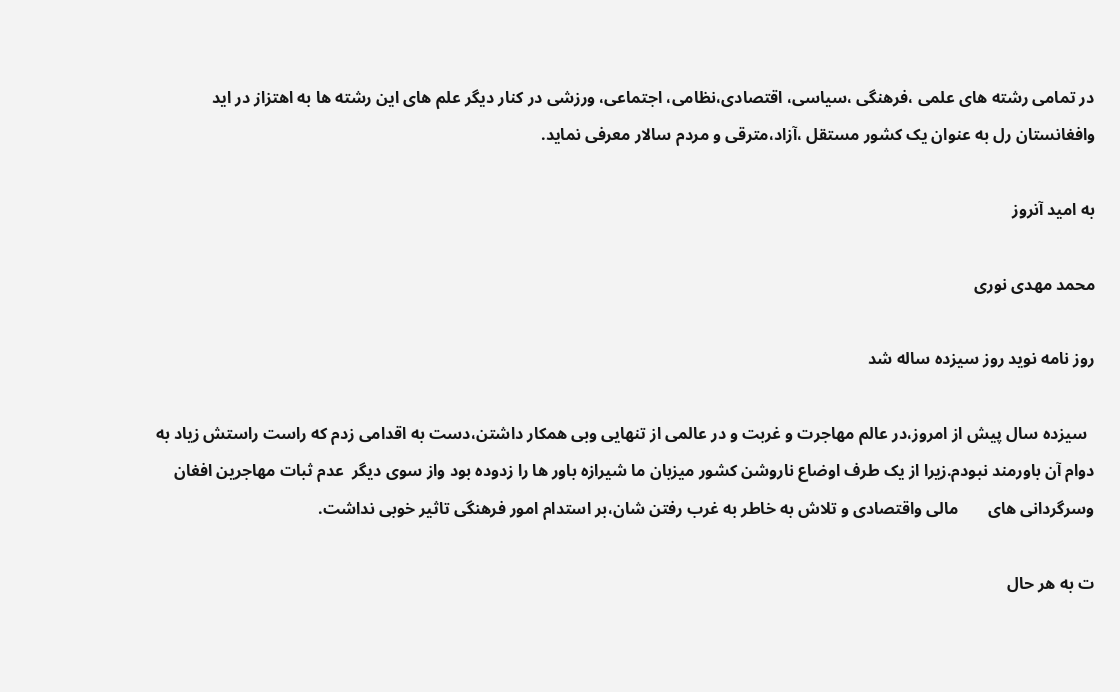در تمامی رشته های علمی ،فرهنگی ،سیاسی، اقتصادی،نظامی، اجتماعی، ورزشی در کنار دیگر علم های این رشته ها به اهتزاز در اید وافغانستان رل به عنوان یک کشور مستقل ،آزاد،مترقی و مردم سالار معرفی نماید.

به امید آنروز

محمد مهدی نوری

روز نامه نوید روز سیزده ساله شد

  سیزده سال پیش از امروز،در عالم مهاجرت و غربت و در عالمی از تنهایی وبی همکار داشتن،دست به اقدامی زدم که راست راستش زیاد به دوام آن باورمند نبودم.زیرا از یک طرف اوضاع ناروشن کشور میزبان ما شیرازه باور ها را زدوده بود واز سوی دیگر  عدم ثبات مهاجرین افغان  وسرگردانی های       مالی واقتصادی و تلاش به خاطر به غرب رفتن شان،بر استدام امور فرهنگی تاثیر خوبی نداشت.

ت به هر حال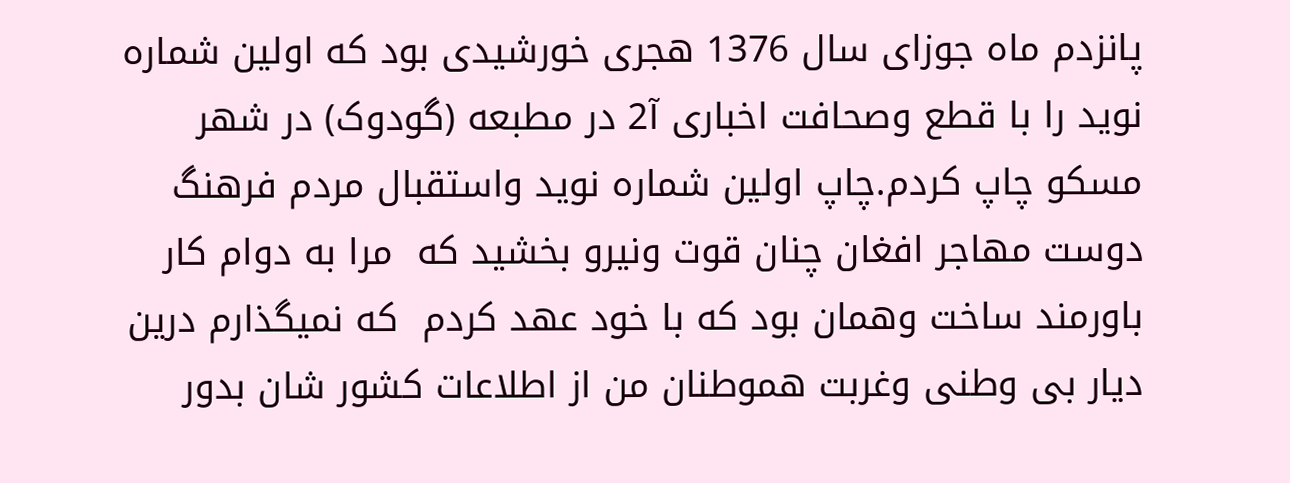پانزدم ماه جوزای سال 1376 هجری خورشیدی بود که اولین شماره نوید را با قطع وصحافت اخباری آ2 در مطبعه (گودوک) در شهر مسکو چاپ کردم.چاپ اولین شماره نوید واستقبال مردم فرهنگ دوست مهاجر افغان چنان قوت ونیرو بخشید که  مرا به دوام کار باورمند ساخت وهمان بود که با خود عهد کردم  که نمیگذارم درین دیار بی وطنی وغربت هموطنان من از اطلاعات کشور شان بدور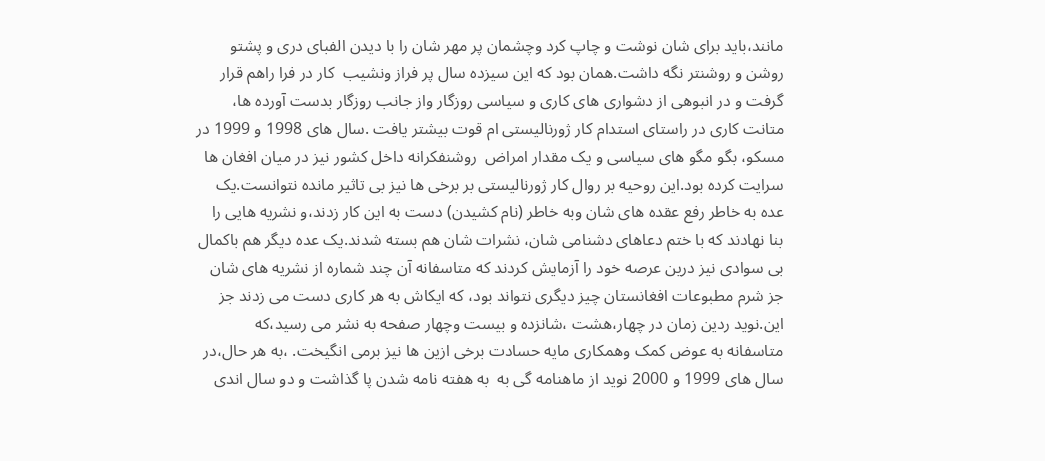مانند،باید برای شان نوشت و چاپ کرد وچشمان پر مهر شان را با دیدن الفبای دری و پشتو روشن و روشنتر نگه داشت.همان بود که این سیزده سال پر فراز ونشیب  کار در فرا راهم قرار گرفت و در انبوهی از دشواری های کاری و سیاسی روزگار واز جانب روزگار بدست آورده ها، متانت کاری در راستای استدام کار ژورنالیستی ام قوت بیشتر یافت .سال های 1998 و 1999 در مسکو، بگو مگو های سیاسی و یک مقدار امراض  روشنفکرانه داخل کشور نیز در میان افغان ها سرایت کرده بود.این روحیه بر روال کار ژورنالیستی بر برخی ها نیز بی تاثیر مانده نتوانست.یک عده به خاطر رفع عقده های شان وبه خاطر (نام کشیدن) دست به این کار زدند،و نشریه هایی را بنا نهادند که با ختم دعاهای دشنامی شان، نشرات شان هم بسته شدند.یک عده دیگر هم باکمال بی سوادی نیز درین عرصه خود را آزمایش کردند که متاسفانه آن چند شماره از نشریه های شان جز شرم مطبوعات افغانستان چیز دیگری نتواند بود، که ایکاش به هر کاری دست می زدند جز این.نوید ردین زمان در چهار،هشت ،شانزده و بیست وچهار صفحه به نشر می رسید،که متاسفانه به عوض کمک وهمکاری مایه حسادت برخی ازین ها نیز برمی انگیخت. ،به هر حال،در سال های 1999 و 2000 نوید از ماهنامه گی به  به هفته نامه شدن پا گذاشت و دو سال اندی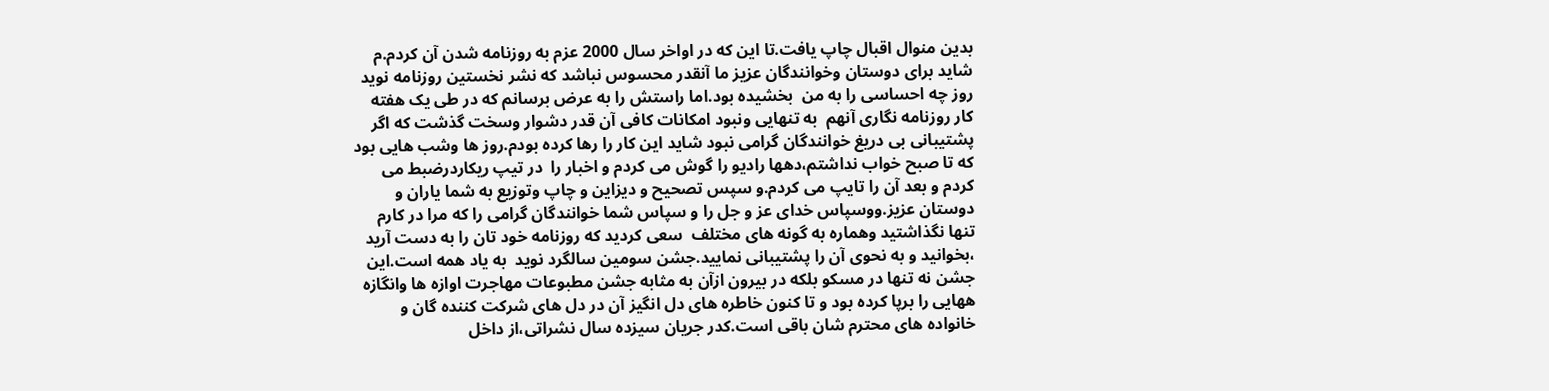بدین منوال اقبال چاپ یافت.تا این که در اواخر سال 2000 عزم به روزنامه شدن آن کردم.م شاید برای دوستان وخوانندگان عزیز ما آنقدر محسوس نباشد که نشر نخستین روزنامه نوید روز چه احساسی را به من  بخشیده بود.اما راستش را به عرض برسانم که در طی یک هفته کار روزنامه نگاری آنهم  به تنهایی ونبود امکانات کافی آن قدر دشوار وسخت گذشت که اگر پشتیبانی بی دریغ خوانندگان گرامی نبود شاید این کار را رها کرده بودم.روز ها وشب هایی بود که تا صبح خواب نداشتم،دهها رادیو را گوش می کردم و اخبار را  در تیپ ریکاردرضبط می کردم و بعد آن را تایپ می کردم.و سپس تصحیح و دیزاین و چاپ وتوزیع به شما یاران و دوستان عزیز.ووسپاس خدای عز و جل را و سپاس شما خوانندگان گرامی را که مرا در کارم تنها نگذاشتید وهماره به گونه های مختلف  سعی کردید که روزنامه خود تان را به دست آرید ،بخوانید و به نحوی آن را پشتیبانی نمایید.جشن سومین سالگرد نوید  به یاد همه است.این جشن نه تنها در مسکو بلکه در بیرون ازآن به مثابه جشن مطبوعات مهاجرت اوازه ها وانگازه ههایی را برپا کرده بود و تا کنون خاطره های دل انگیز آن در دل های شرکت کننده گان و خانواده های محترم شان باقی است.کدر جریان سیزده سال نشراتی،از داخل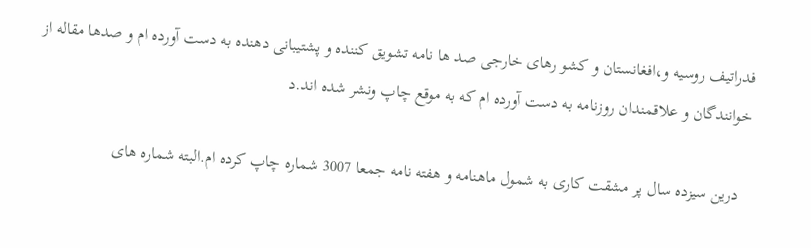فدراتیف روسیه و،افغانستان و کشو رهای خارجی صد ها نامه تشویق کننده و پشتیبانی دهنده به دست آورده ام و صدها مقاله از خوانندگان و علاقمندان روزنامه به دست آورده ام که به موقع چاپ ونشر شده اند.د

  درین سیزده سال پر مشقت کاری به شمول ماهنامه و هفته نامه جمعا 3007 شماره چاپ کرده ام.البته شماره های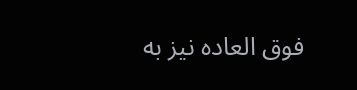فوق العاده نیز به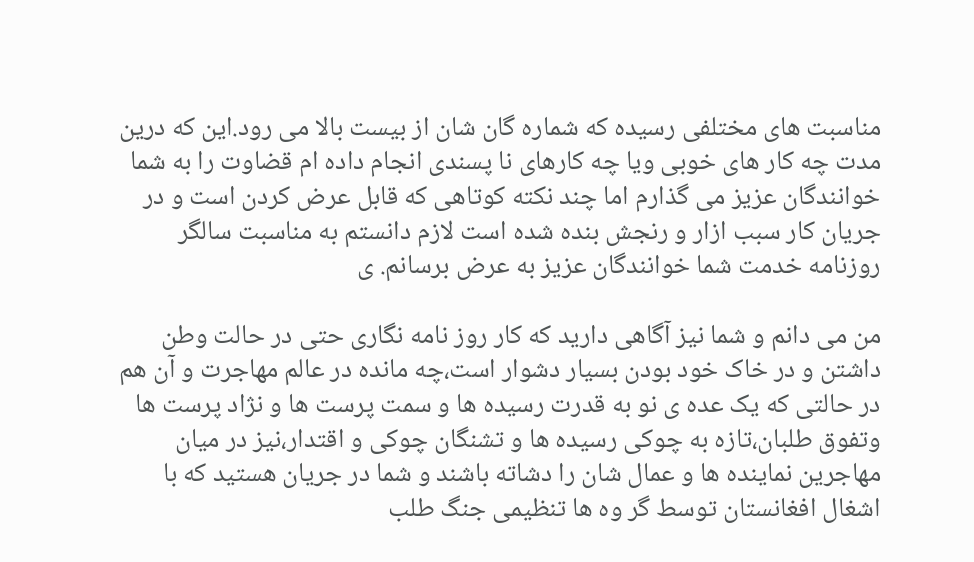مناسبت های مختلفی رسیده که شماره گان شان از بیست بالا می رود.این که درین مدت چه کار های خوبی ویا چه کارهای نا پسندی انجام داده ام قضاوت را به شما خوانندگان عزیز می گذارم اما چند نکته کوتاهی که قابل عرض کردن است و در جریان کار سبب ازار و رنجش بنده شده است لازم دانستم به مناسبت سالگر روزنامه خدمت شما خوانندگان عزیز به عرض برسانم. ی

من می دانم و شما نیز آگاهی دارید که کار روز نامه نگاری حتی در حالت وطن داشتن و در خاک خود بودن بسیار دشوار است،چه مانده در عالم مهاجرت و آن هم در حالتی که یک عده ی نو به قدرت رسیده ها و سمت پرست ها و نژاد پرست ها وتفوق طلبان،تازه به چوکی رسیده ها و تشنگان چوکی و اقتدار،نیز در میان مهاجرین نماینده ها و عمال شان را دشاته باشند و شما در جریان هستید که با اشغال افغانستان توسط گر وه ها تنظیمی جنگ طلب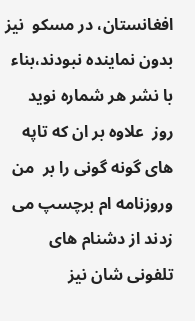افغانستان، در مسکو  نیز بدون نماینده نبودند،بناء با نشر هر شماره نوید روز  علاوه بر ان که تاپه های گونه گونی را بر  من وروزنامه ام برچسپ می زدند از دشنام های تلفونی شان نیز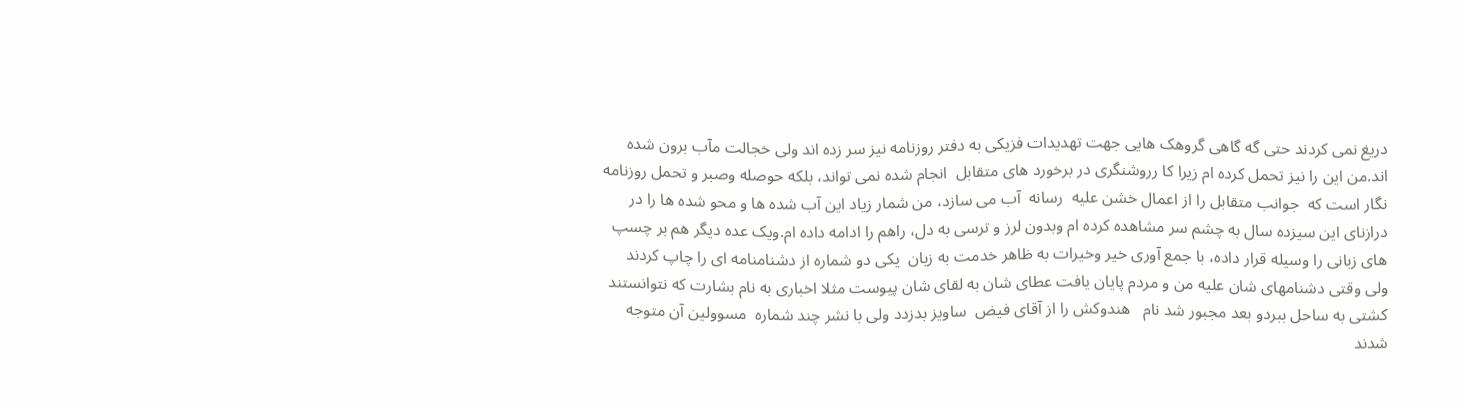دریغ نمی کردند حتی گه گاهی گروهک هایی جهت تهدیدات فزیکی به دفتر روزنامه نیز سر زده اند ولی خجالت مآب برون شده اند.من این را نیز تحمل کرده ام زیرا کا رروشنگری در برخورد های متقابل  انجام شده نمی تواند، بلکه حوصله وصبر و تحمل روزنامه نگار است که  جوانب متقابل را از اعمال خشن علیه  رسانه  آب می سازد، من شمار زیاد این آب شده ها و محو شده ها را در درازنای این سیزده سال به چشم سر مشاهده کرده ام وبدون لرز و ترسی به دل، راهم را ادامه داده ام.ویک عده دیگر هم بر چسپ های زبانی را وسیله قرار داده، با جمع آوری خیر وخیرات به ظاهر خدمت به زبان  یکی دو شماره از دشنامنامه ای را چاپ کردند ولی وقتی دشنامهای شان علیه من و مردم پایان یافت عطای شان به لقای شان پیوست مثلا اخباری به نام بشارت که نتوانستند کشتی به ساحل ببردو بعد مجبور شد نام   هندوکش را از آقای فیض  ساویز بدزدد ولی با نشر چند شماره  مسوولین آن متوجه شدند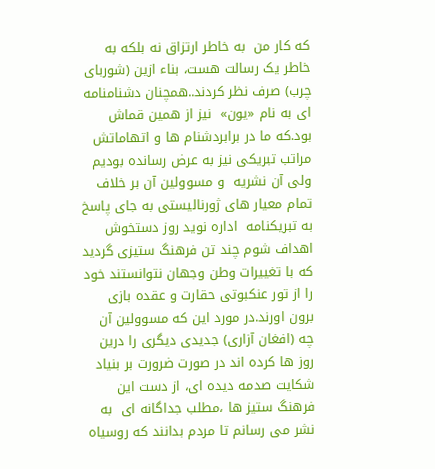که کار من  به خاطر ارتزاق نه بلکه به خاطر یک رسالت هست، بناء ازین (شوربای چرب) صرف نظر کردند..همچنان دشنامنامه ای به نام «یون»  نیز از همین قماش بود.که ما در برابردشنام ها و اتهاماتش مراتب تبریکی نیز به عرض رسانده بودیم ولی آن نشریه  و مسوولین آن بر خلاف تمام معیار های ژورنالیستی به جای پاسخ به تبریکنامه  اداره نوید روز دستخوش اهداف شوم چند تن فرهنگ ستیزی گردید که با تغییرات وطن وجهان نتوانستند خود را از تور عنکبوتی حقارت و عقده بازی برون اورند.در مورد این که مسوولین آن چه (افغان آزاری) جدیدی دیگری را درین روز ها کرده اند در صورت ضرورت بر بنیاد شکایت صدمه دیده ای، از دست این فرهنگ ستیز ها ،مطلب جداگانه ای  به نشر می رسانم تا مردم بدانند که روسیاه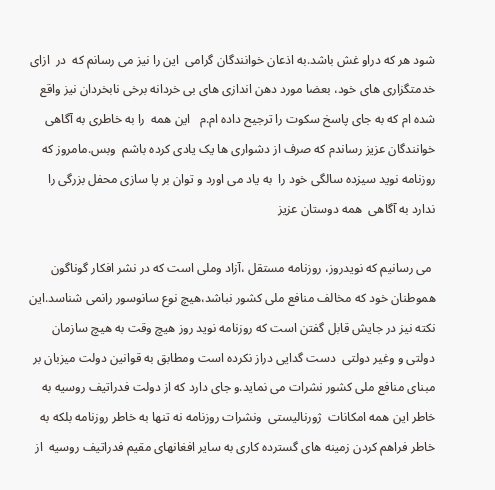شود هر که دراو غش باشد.به اذعان خوانندگان گرامی  این را نیز می رسانم که  در  ازای خدمتگزاری های خود، بعضا مورد دهن اندازی های بی خردانه برخی نابخردان نیز واقع شده ام که به جای پاسخ سکوت را ترجیح داده ام.م   این همه  را به خاطری به آگاهی خوانندگان عزیز رساندم که صرف از دشواری ها یک یادی کرده باشم  وبس.مامروز که روزنامه نوید سیزده سالگی خود را  به یاد می اورد و توان بر پا سازی محفل بزرگی را ندارد به آگاهی  همه دوستان عزیز

 می رسانیم که نویدروز، روزنامه مستقل ،آزاد وملی است که در نشر افکار گوناگون هموطنان خود که مخالف منافع ملی کشور نباشد،هیچ نوع سانوسور رانمی شناسد.این نکته نیز در جایش قابل گفتن است که روزنامه نوید روز هیچ وقت به هیچ سازمان دولتی و وغیر دولتی  دست گدایی دراز نکرده است ومطابق به قوانین دولت میزبان بر مبنای منافع ملی کشور نشرات می نماید.و جای دارد که از دولت فدراتیف روسیه به خاطر این همه امکانات  ژورنالیستی  ونشرات روزنامه نه تنها به خاطر روزنامه بلکه به خاطر فراهم کردن زمینه های گسترده کاری به سایر افغانهای مقیم فدراتیف روسیه  از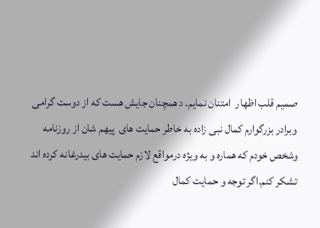صمیم قلب اظهار  امتنان نمایم. د همچنان جایش هست که از دوست گرامی  وبرادر بزرگوارم کمال نبی زاده به خاطر حمایت های  پیهم شان از روزنامه وشخص خودم که هماره و به ویژه درمواقع لازم حمایت های بیدرغانه کرده اند تشکر کنم.اگر توجه و حمایت کمال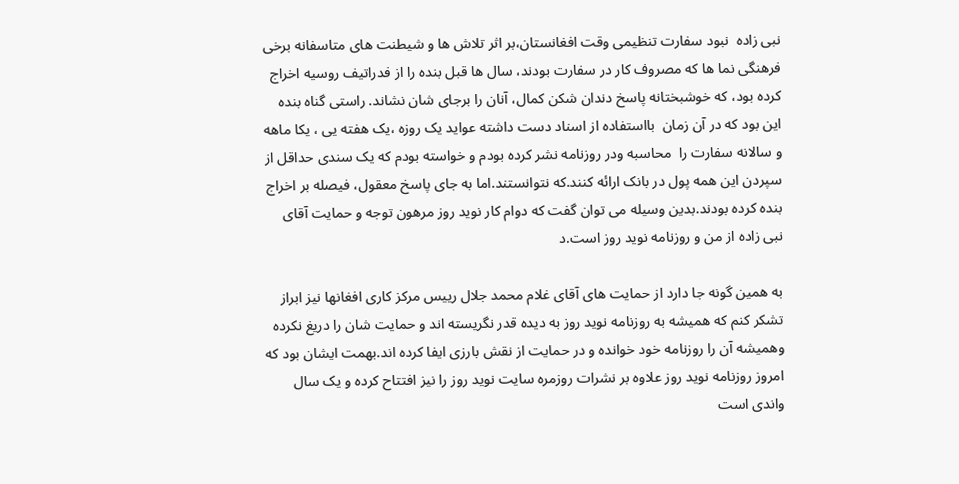نبی زاده  نبود سفارت تنظیمی وقت افغانستان،بر اثر تلاش ها و شیطنت های متاسفانه برخی فرهنگی نما ها که مصروف کار در سفارت بودند، سال ها قبل بنده را از فدراتیف روسیه اخراج کرده بود، که خوشبختانه پاسخ دندان شکن کمال، آنان را برجای شان نشاند. راستی گناه بنده این بود که در آن زمان  بااستفاده از اسناد دست داشته عواید یک روزه ،یک هفته یی ، یکا ماهه و سالانه سفارت را  محاسبه ودر روزنامه نشر کرده بودم و خواسته بودم که یک سندی حداقل از سپردن این همه پول در بانک ارائه کنند.که نتوانستند.اما به جای پاسخ معقول، فیصله بر اخراج بنده کرده بودند.بدین وسیله می توان گفت که دوام کار نوید روز مرهون توجه و حمایت آقای نبی زاده از من و روزنامه نوید روز است.د

به همین گونه جا دارد از حمایت های آقای غلام محمد جلال رییس مرکز کاری افغانها نیز ابراز تشکر کنم که همیشه به روزنامه نوید روز به دیده قدر نگریسته اند و حمایت شان را دریغ نکرده وهمیشه آن را روزنامه خود خوانده و در حمایت از نقش بارزی ایفا کرده اند.بهمت ایشان بود که امروز روزنامه نوید روز علاوه بر نشرات روزمره سایت نوید روز را نیز افتتاح کرده و یک سال واندی است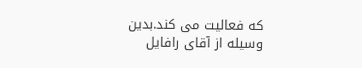که فعالیت می کند.بدین وسیله از آقای رافایل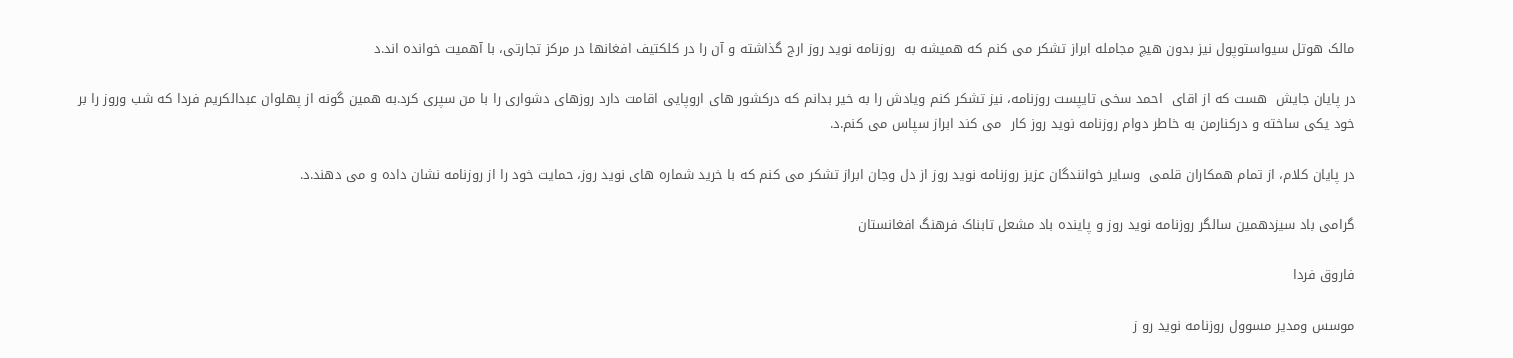مالک هوتل سیواستوپول نیز بدون هیچ مجامله ابراز تشکر می کنم که همیشه به  روزنامه نوید روز ارج گذاشته و آن را در کلکتیف افغانها در مرکز تجارتی، با آهمیت خوانده اند.د

در پایان جایش  هست که از اقای  احمد سخی تایپست روزنامه، نیز تشکر کنم ویادش را به خیر بدانم که درکشور های اروپایی اقامت دارد روزهای دشواری را با من سپری کرد.به همین گونه از پهلوان عبدالکریم فردا که شب وروز را بر خود یکی ساخته و درکنارمن به خاطر دوام روزنامه نوید روز کار  می کند ابراز سپاس می کنم.د.

در پایان کلام، از تمام همکاران قلمی  وسایر خوانندگان عزیز روزنامه نوید روز از دل وجان ابراز تشکر می کنم که با خرید شماره های نوید روز، حمایت خود را از روزنامه نشان داده و می دهند.د.

گرامی باد سیزدهمین سالگر روزنامه نوید روز و پاینده باد مشعل تابناک فرهنگ افغانستان

فاروق فردا

موسس ومدیر مسوول روزنامه نوید رو ز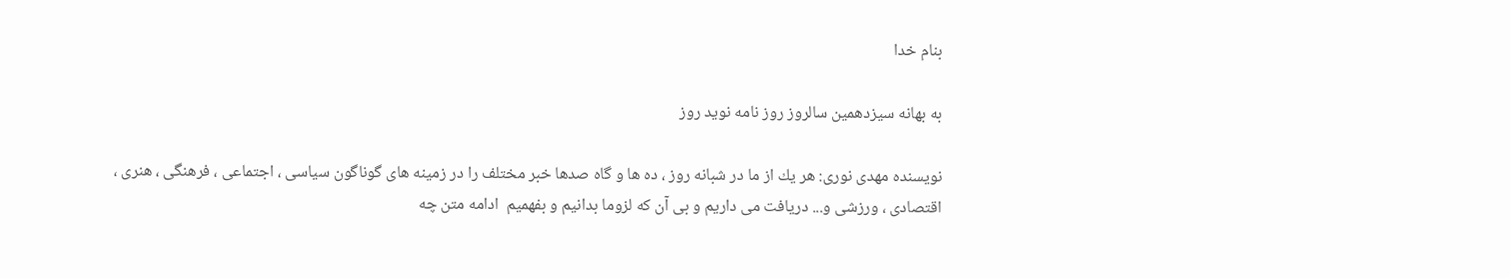بنام خدا

به بهانه سیزدهمین سالروز روز نامه نوید روز

نویسنده مهدی نوری: هر یك از ما در شبانه روز ، ده ها و گاه صدها خبر مختلف را در زمینه های گوناگون سیاسی ، اجتماعی ، فرهنگی ، هنری ، اقتصادی ، ورزشی و... دریافت می داریم و بی آن كه لزوما بدانیم و بفهمیم  ادامه متن چه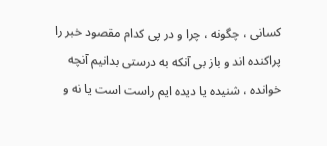كسانی ، چگونه ، چرا و در پی كدام مقصود خبر را پراكنده اند و باز بی آنكه به درستی بدانیم آنچه خوانده ، شنیده یا دیده ایم راست است یا نه و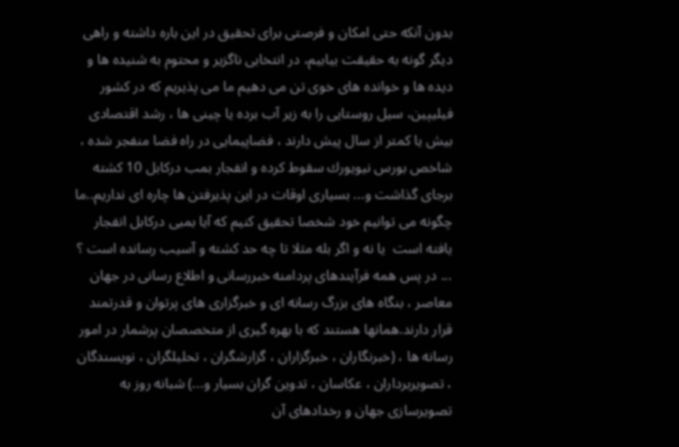بدون آنكه حتی امكان و فرصتی برای تحقیق در این باره داشته و راهی دیگر گونه به حقیقت بیابیم، در انتخابی ناگزیر و محتوم به شنیده ها و دیده ها و خوانده های خوی تن می دهیم ما می پذیریم كه در كشور فیلیپین، سیل روستایی را به زیر آب برده یا چینی ها ، رشد اقتصادی بیش یا كمتر از سال پیش دارند ، فضاپیمایی در راه فضا منفجر شده ، شاخص بورس نیویورك سقوط كرده و انفجار بمب درکابل 10 کشته برجای گذاشت و... بسیاری اوقات در این پذیرفتن ها چاره ای نداریم..ما چگونه می توانیم خود شخصا تحقیق كنیم كه آیا بمبی درکابل انفجار یافته است  یا نه و اگر بله مثلا تا چه حد کشته و آسیب رسانده است ؟ ... در پس همه فرآیندهای پردامنه خبررسانی و اطلاع رسانی در جهان معاصر ، بنگاه های بزرگ رسانه ای و خبرگزاری های پرتوان و قدرتمند قرار دارند.همانها هستند كه با بهره گیری از متخصصان پرشمار در امور رسانه ها ، (خبرنگاران ، خبرگزاران ، گزارشگران ، تحلیلگران ، نویسندگان ، تصویربرداران ، عكاسان ، تدوین گران بسیار و...) شبانه روز به تصویرسازی جهان و رخدادهای آن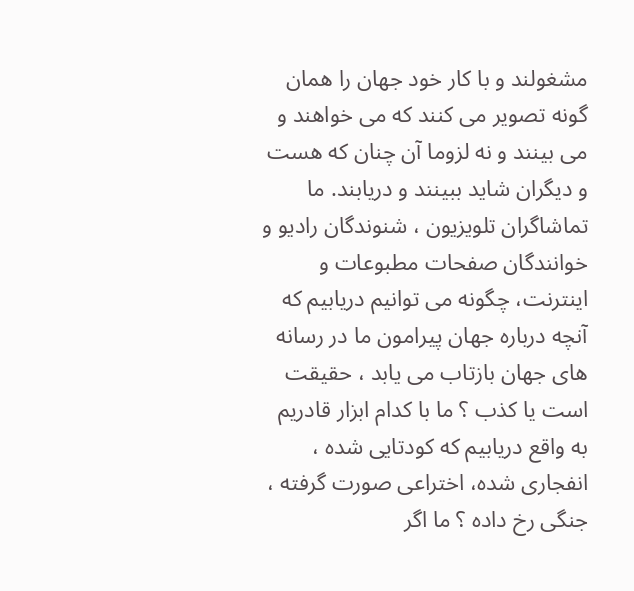مشغولند و با كار خود جهان را همان گونه تصویر می كنند كه می خواهند و می بینند و نه لزوما آن چنان كه هست و دیگران شاید ببینند و دریابند. ما تماشاگران تلویزیون ، شنوندگان رادیو و خوانندگان صفحات مطبوعات و اینترنت، چگونه می توانیم دریابیم كه آنچه درباره جهان پیرامون ما در رسانه های جهان بازتاب می یابد ، حقیقت است یا كذب ؟ ما با كدام ابزار قادریم به واقع دریابیم كه كودتایی شده ، انفجاری شده، اختراعی صورت گرفته ، جنگی رخ داده ؟ ما اگر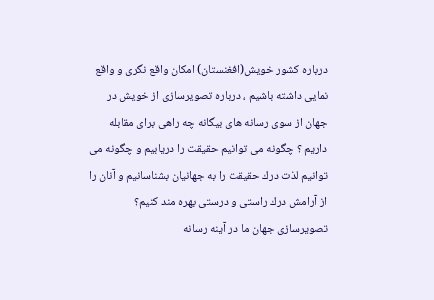درباره كشور خویش(افغنستان) امكان واقع نگری و واقع نمایی داشته باشیم ، درباره تصویرسازی از خویش در جهان از سوی رسانه های بیگانه چه راهی برای مقابله داریم ؟ چگونه می توانیم حقیقت را دریابیم و چگونه می توانیم لذت درك حقیقت را به جهانیان بشناسانیم و آنان را از آرامش درك راستی و درستی بهره مند كنیم؟ تصویرسازی جهان ما در آینه رسانه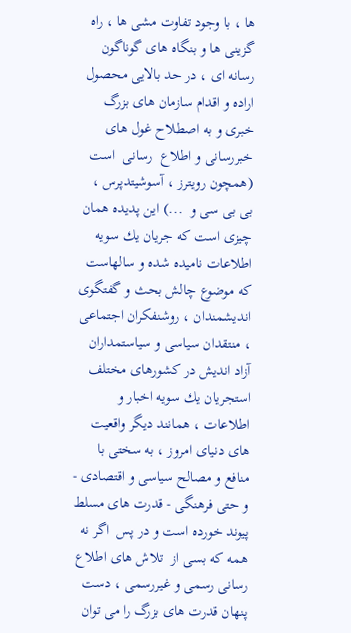ها ، با وجود تفاوت مشی ها ، راه گزینی ها و بنگاه های گوناگون رسانه ای ، در حد بالایی محصول اراده و اقدام سازمان های بزرگ خبری و به اصطلاح غول های خبررسانی و اطلاع  رسانی  است (همچون رویترز ، آسوشیتدپرس ، بی بی سی و  ...) این پدیده همان چیزی است كه جریان یك سویه اطلاعات نامیده شده و سالهاست كه موضوع چالش بحث و گفتگوی اندیشمندان ، روشنفكران اجتماعی ، منتقدان سیاسی و سیاستمداران آزاد اندیش در کشورهای مختلف استجریان یك سویه اخبار و اطلاعات ، همانند دیگر واقعیت های دنیای امروز ، به سختی با منافع و مصالح سیاسی و اقتصادی - و حتی فرهنگی - قدرت های مسلط پیوند خورده است و در پس  اگر نه همه كه بسی از  تلاش های اطلاع رسانی رسمی و غیررسمی ، دست پنهان قدرت های بزرگ را می توان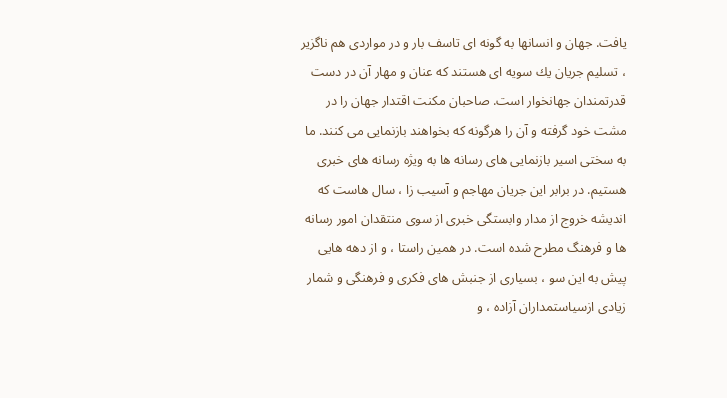یافت. جهان و انسانها به گونه ای تاسف بار و در مواردی هم ناگزیر ، تسلیم جریان یك سویه ای هستند كه عنان و مهار آن در دست قدرتمندان جهانخوار است. صاحبان مكنت اقتدار جهان را در مشت خود گرفته و آن را هرگونه كه بخواهند بازنمایی می كنند. ما به سختی اسیر بازنمایی های رسانه ها به ویژه رسانه های خبری هستیم. در برابر این جریان مهاجم و آسیب زا ، سال هاست كه اندیشه خروج از مدار وابستگی خبری از سوی منتقدان امور رسانه ها و فرهنگ مطرح شده است. در همین راستا ، و از دهه هایی پیش به این سو ، بسیاری از جنبش های فكری و فرهنگی و شمار زیادی ازسیاستمداران آزاده ، و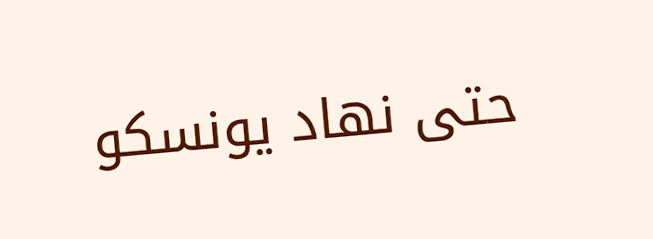حتی نهاد یونسكو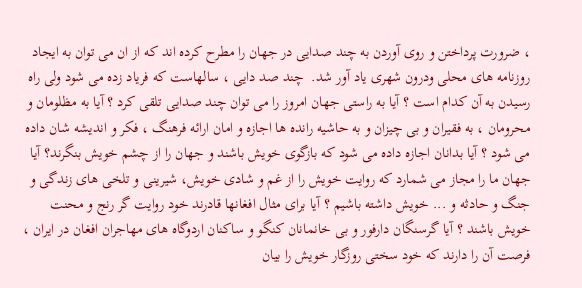، ضرورت پرداختن و روی آوردن به چند صدایی در جهان را مطرح كرده اند که از ان می توان به ایجاد روزنامه های محلی ودرون شهری یاد آور شد.  چند صد دایی ، سالهاست كه فریاد زده می شود ولی راه رسیدن به آن كدام است ؟ آیا به راستی جهان امروز را می توان چند صدایی تلقی كرد ؟ آیا به مظلومان و محرومان ، به فقیران و بی چیزان و به حاشیه رانده ها اجازه و امان ارائه فرهنگ ، فكر و اندیشه شان داده می شود ؟ آیا بدانان اجازه داده می شود كه بازگوی خویش باشند و جهان را از چشم خویش بنگرند؟ آیا جهان ما را مجاز می شمارد كه روایت خویش را از غم و شادی خویش، شیرینی و تلخی های زندگی و جنگ و حادثه و ... خویش داشته باشیم ؟ آیا برای مثال افغانها قادرند خود روایت گر رنج و محنت خویش باشند ؟ آیا گرسنگان دارفور و بی خانمانان كنگو و ساكنان اردوگاه های مهاجران افغان در ایران ، فرصت آن را دارند كه خود سختی روزگار خویش را بیان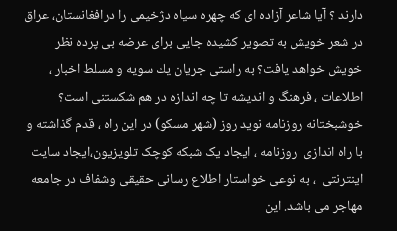دارند ؟ آیا شاعر آزاده ای كه چهره سیاه دژخیمی را درافغانستان، عراق در شعر خویش به تصویر كشیده جایی برای عرضه بی پرده نظر خویش خواهد یافت؟ به راستی جریان یك سویه و مسلط اخبار ، اطلاعات ، فرهنگ و اندیشه تا چه اندازه در هم شكستنی است؟ خوشبختانه روزنامه نوید روز (شهر مسکو) در این راه ، قدم گذاشته و با راه اندازی  روزنامه ، ایجاد یک شبکه کوچک تلویزیون،ایجاد سایت اینترنتی  ، به نوعی خواستار اطلاع رسانی حقیقی وشفاف در جامعه مهاجر می باشد. این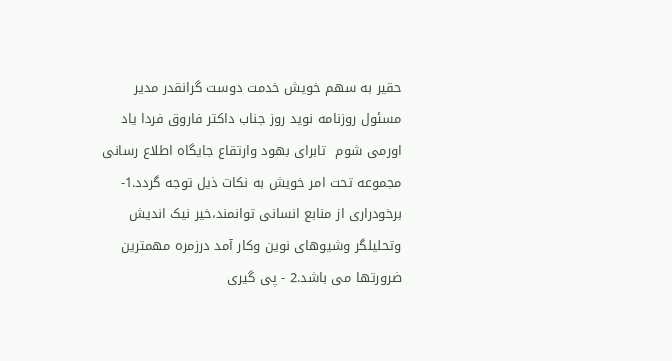حقیر به سهم خویش خدمت دوست گرانقدر مدیر مسئول روزنامه نوید روز جناب داکتر فاروق فردا یاد اورمی شوم  تابرای بهود وارتقاع جایگاه اطلاع رسانی مجموعه تحت امر خویش به نکات ذیل توجه گردد.1- برخودراری از منابع انسانی توانمند،خیر نیک اندیش وتحلیلگر وشیوهای نوین وکار آمد درزمره مهمترین ضرورتها می باشد.2 - پی گیری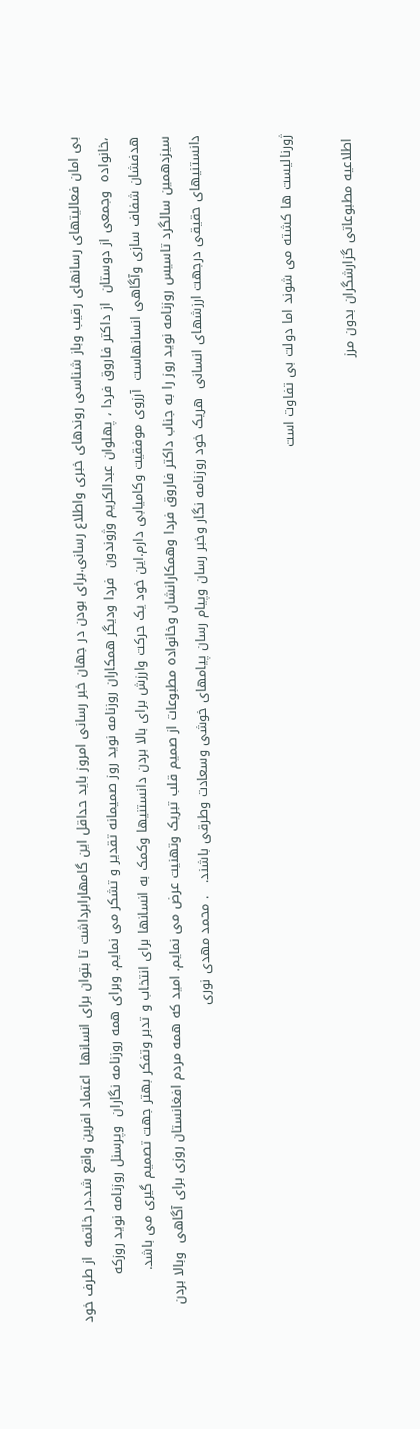بی امان فعالیتهای رسانهای رقیب وباز شناسی روندهای خبری واطلاع رسانی.برای بودن در جهان خبر رسانی امروز باید حداقل این گامهارابرداشت تا بتوان برای انسانها  اعتماد افرین واقع شد.در خاتمه  از طرف خود ،خانواده  وجمعی از دوستان  از داکتر فاروق فردا ، پهلوان عبدالکریم وژوندون  فردا ودیگر همکاران روزنامه نوید روز صمیمانه تقدیر و تشکر می نمایم. وبرای همه روزنامه نگاران  وپرسنل روزنامه نوید روزکه هدفشان شفاف سازی وآگاهی انسانهاست  آرزوی موفقیت وکامیابی دارم.این خود یک حرکت وارزش برای بالا بردن دانستنیها وکمک به انسانها برای انتخاب و تدبر وتفکر بهتر جهت تصمیم گیری می باشد. سیزدهمین سالگرد تاسیس روزنامه نوید روز را به جناب داکتر فاروق فردا وهمکارانشان وخانواده مطبوعات از صمیم قلب تبریک وتهنیت عرض می نمایم. امید که همه مردم افغانستان روزی برای آگاهی  وبالا بردن دانستنیهای حقیقی درجهت ارزشهای انسانی  هریک خود روزنامه نگار وخبر رسان وپیام رسان پیامهای خوشی وسعادت وطرقی باشند.   . محمد مهدی نوری


ژورنالیست ها کشته می شوند اما دولت بی تفاوت است

 اطلاعيه مطبوعاتی گزارشگران بدون مرز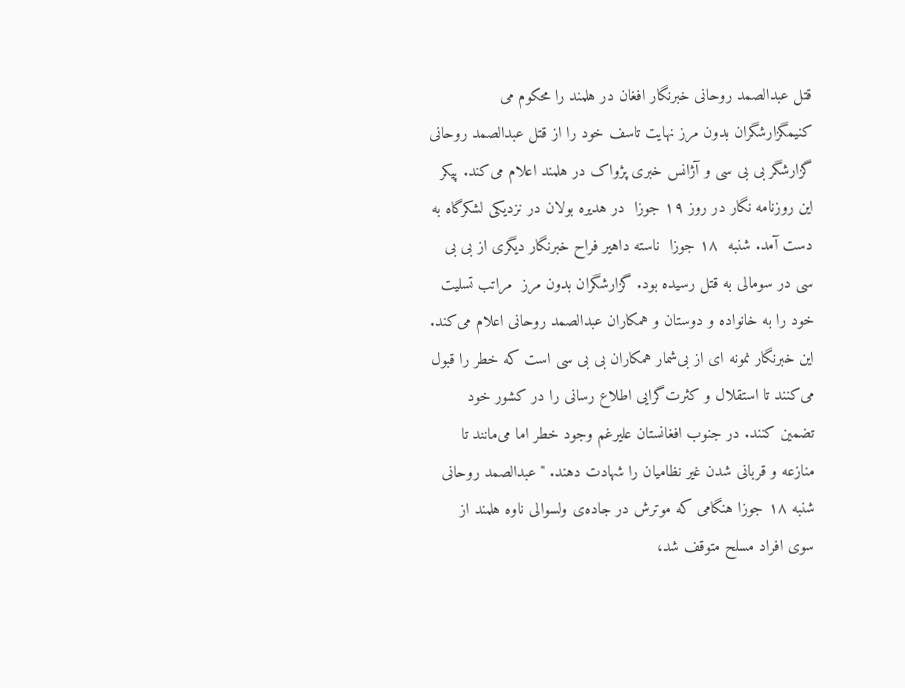قتل عبدالصمد روحانی خبرنگار افغان در هلمند را محکوم می کنیمگزارشگران بدون مرز نهایت تاسف خود را از قتل عبدالصمد روحانی گزارشگر بی بی سی و آژانس خبری پژواک در هلمند اعلام می‌کند. پیکر این روزنامه نگار در روز ١۹ جوزا  در هديره بولان در نزديکى لشکرگاه به دست آمد. شنبه  ١٨ جوزا  ناسته داهیر فراح خبرنگار دیگری از بی بی سی در سومالی به قتل رسیده بود. گزارشگران بدون مرز  مراتب تسلیت خود را به خانواده و دوستان و همکاران عبدالصمد روحانی اعلام می‌کند. این خبرنگار نمونه ای از بی‌شمار همکاران بی بی سی است که خطر را قبول می‌‌کنند تا استقلال و کثرت‌گرایی اطلاع رسانی را در کشور خود تضمین کنند. در جنوب افغانستان علیرغم وجود خطر اما می‌مانند تا منازعه و قربانی شدن غیر نظامیان را شهادت دهند. " عبدالصمد روحانی شنبه ١٨ جوزا هنگامی که موترش در جاده‌ی ولسوالى ناوه هلمند از سوی افراد مسلح متوقف شد،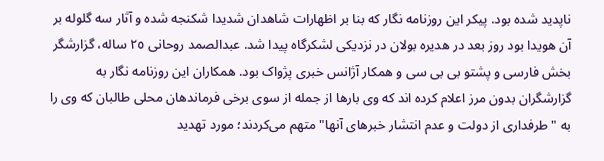ناپدید شده بود. پیکر این روزنامه نگار که بنا بر اظهارات شاهدان شدیدا شکنجه شده و آثار سه گلوله بر آن هویدا بود روز بعد در هديره بولان در نزديکى لشکرگاه پیدا شد. عبدالصمد روحانی ٢٥ ساله، گزارشگر بخش فارسی و پشتو بی بی سی و همکار آژانس خبرى پژواک بود. همکاران این روزنامه نگار به گزارشگران بدون مرز اعلام کرده اند که وی بارها از جمله از سوی برخی فرماندهان محلی طالبان که وی را به "طرفداری از دولت و عدم انتشار خبرهای آنها" متهم می‌کردند؛ مورد تهدید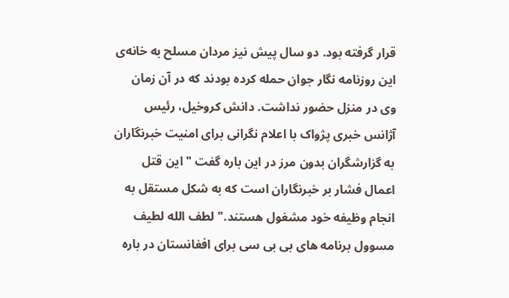قرار گرفته بود. دو سال پیش نیز مردان مسلح به خانه‌ی این روزنامه نگار جوان حمله کرده بودند که در آن زمان وی در منزل حضور نداشت. دانش کروخيل، رئيس آژانس خبرى پژواک با اعلام نگرانی برای امنیت خبرنگاران به گزارشگران بدون مرز در این باره گفت " این قتل اعمال فشار بر خبرنگاران است که به شکل مستقل به انجام وظیفه خود مشغول هستند." لطف الله لطیف مسوول برنامه های بی بی سی برای افغانستان در باره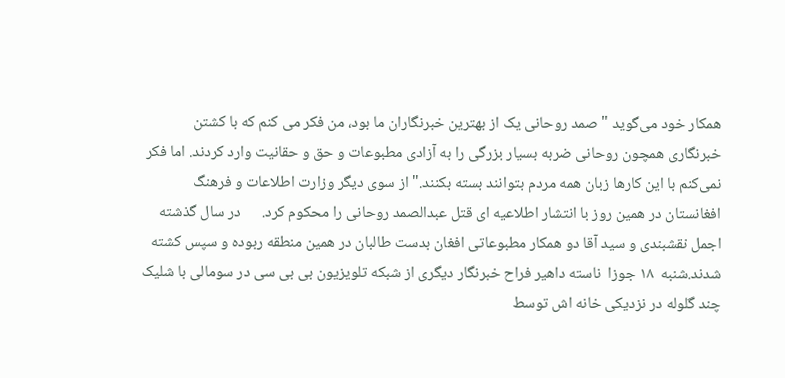همکار خود می‌گوید " صمد روحانی یک از بهترین خبرنگاران ما بود، من فکر می کنم که با کشتن خبرنگاری همچون روحانی ضربه بسیار بزرگی را به آزادی مطبوعات و حق و حقانیت وارد کردند. اما فکر نمی‌کنم با این کارها زبان همه مردم بتوانند بسته بکنند." از سوی دیگر وزارت اطلاعات و فرهنگ افغانستان در همین روز با انتشار اطلاعیه ای قتل عبدالصمد روحانی را محکوم کرد.      در سال گذشته اجمل نقشبندی و سید آقا دو همکار مطبوعاتی افغان بدست طالبان در همین منطقه ربوده و سپس کشته شدند.شنبه  ١٨ جوزا  ناسته داهیر فراح خبرنگار دیگری از شبکه تلویزیون بی بی سی در سومالی با شلیک چند گلوله در نزدیکی خانه اش توسط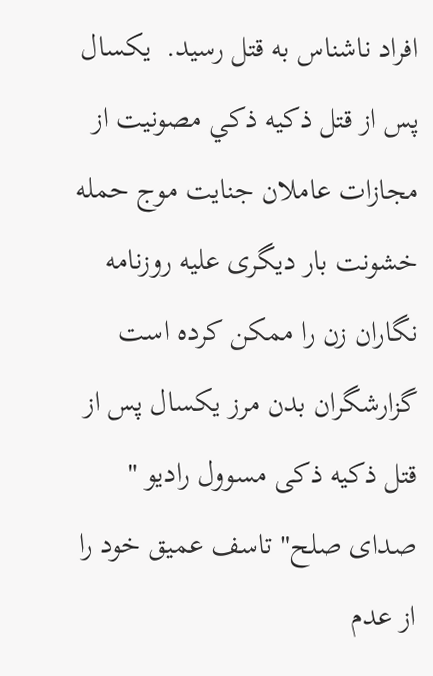افراد ناشناس به قتل رسید.  يکسال پس از قتل ذکيه ذکي مصونيت از مجازات عاملان جنايت موج حمله خشونت بار ديگری عليه روزنامه نگاران زن را ممکن کرده است گزارشگران بدن مرز یکسال پس از قتل ذکیه ذکی مسوول راديو " صدای صلح" تاسف عميق خود را از عدم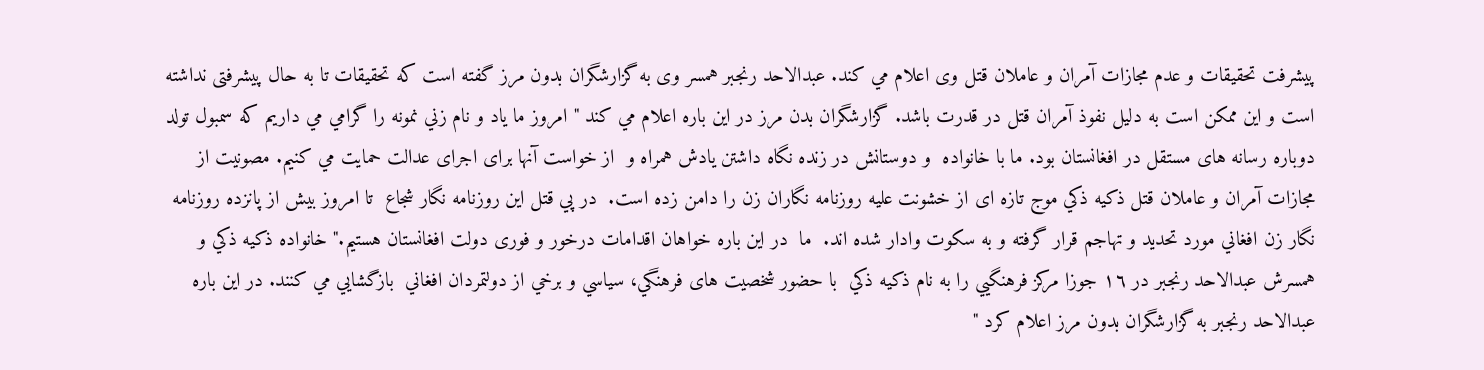پيشرفت تحقيقات و عدم مجازات آمران و عاملان قتل وی اعلام مي کند. عبدالاحد رنجبر همسر وی به گزارشگران بدون مرز گفته است که تحقیقات تا به حال پيشرفتی نداشته است و اين ممکن است به دليل نفوذ آمران قتل در قدرت باشد. گزارشگران بدن مرز در اين باره اعلام مي کند " امروز ما ياد و نام زني نمونه را گرامي مي داريم که سمبول تولد دوباره رسانه های مستقل در افغانستان بود. ما با خانواده  و دوستانش در زنده نگاه داشتن يادش همراه و  از خواست آنها برای اجرای عدالت حمايت مي کنيم. مصونيت از مجازات آمران و عاملان قتل ذکيه ذکي موج تازه ای از خشونت عليه روزنامه نگاران زن را دامن زده است.  در پي قتل اين روزنامه نگار شجاع  تا امروز بيش از پانزده روزنامه نگار زن افغاني مورد تحديد و تهاجم قرار گرفته و به سکوت وادار شده اند.  ما  در اين باره خواهان اقدامات درخور و فوری دولت افغانستان هستيم." خانواده ذکيه ذکي و همسرش عبدالاحد رنجبر در ١٦ جوزا مرکز فرهنگیي را به نام ذکيه ذکي  با حضور شخصيت های فرهنگي، سياسي و برخي از دولتمردان افغاني  بازگشايي مي کنند. در اين باره  عبدالاحد رنجبر به گزارشگران بدون مرز اعلام کرد "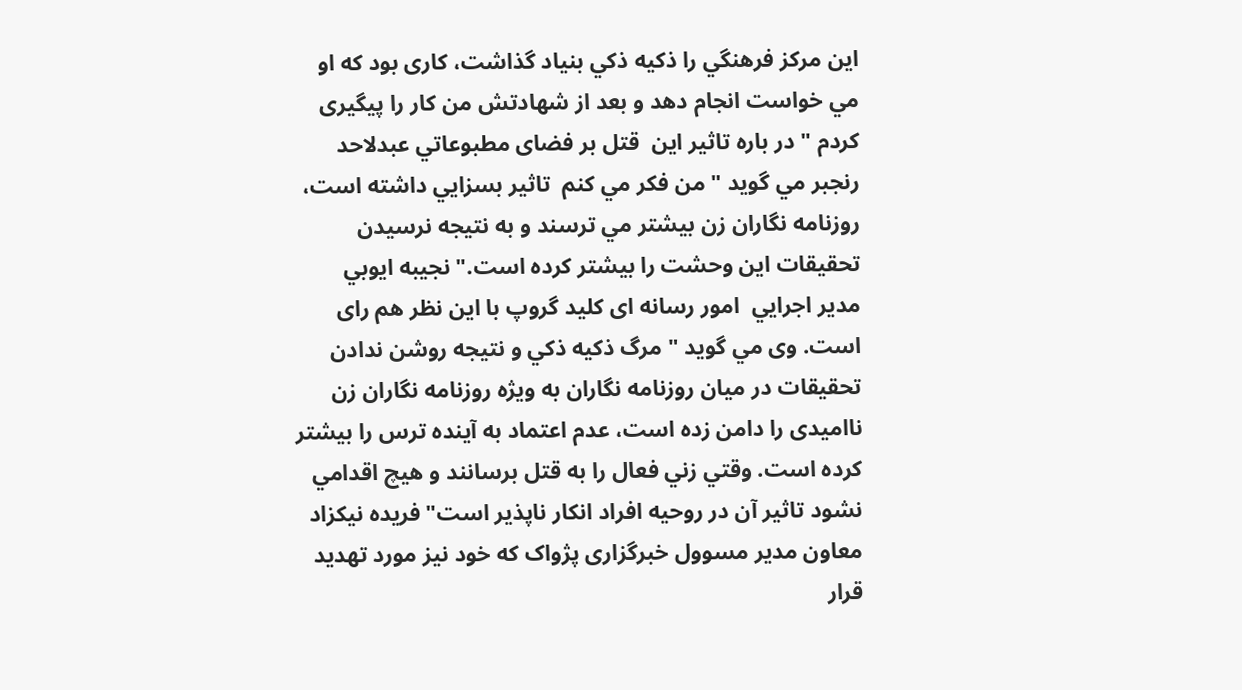اين مرکز فرهنگي را ذکيه ذکي بنياد گذاشت، کاری بود که او مي خواست انجام دهد و بعد از شهادتش من کار را پيگيری کردم " در باره تاثير اين  قتل بر فضای مطبوعاتي عبدلاحد رنجبر مي گويد " من فکر مي کنم  تاثير بسزايي داشته است، روزنامه نگاران زن بيشتر مي ترسند و به نتيجه نرسيدن تحقيقات اين وحشت را بيشتر کرده است." نجيبه ايوبي  مدير اجرايي  امور رسانه ای کليد گروپ با اين نظر هم رای است. وی مي گويد " مرگ ذکيه ذکي و نتيجه روشن ندادن تحقيقات در ميان روزنامه نگاران به ويژه روزنامه نگاران زن نااميدی را دامن زده است، عدم اعتماد به آينده ترس را بيشتر کرده است. وقتي زني فعال را به قتل برسانند و هيچ اقدامي نشود تاثير آن در روحيه افراد انکار ناپذیر است" فريده نيکزاد معاون مدیر مسوول خبرگزاری پژواک که خود نيز مورد تهديد قرار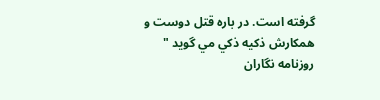گرفته است. در باره قتل دوست و همکارش ذکيه ذکي مي گويد " روزنامه نگاران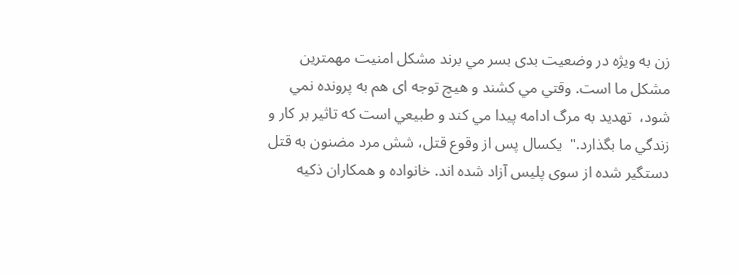زن به ويژه در وضعيت بدی بسر مي برند مشکل امنيت مهمترين مشکل ما است. وقتي مي کشند و هيچ توجه ای هم به پرونده نمي شود،  تهديد به مرگ ادامه پيدا مي کند و طبيعي است که تاثير بر کار و زندگي ما بگذارد."  يکسال پس از وقوع قتل، شش مرد مضنون به قتل دستگير شده از سوی پليس آزاد شده اند. خانواده و همکاران ذکيه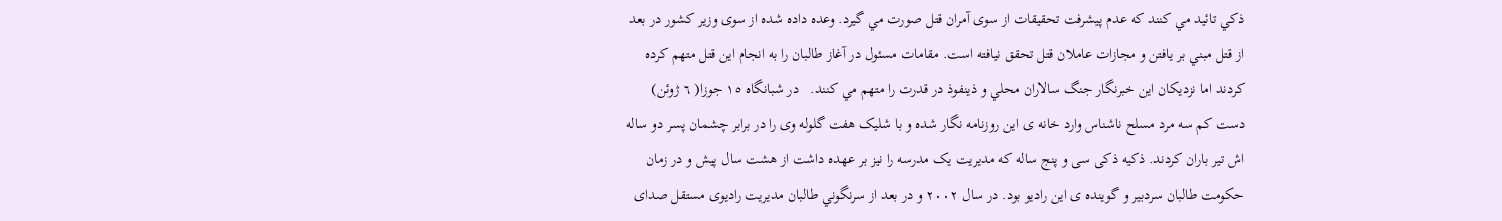ذکي تائيد مي کنند که عدم پيشرفت تحقيقات از سوی آمران قتل صورت مي گيرد. وعده داده شده از سوی وزير کشور در بعد از قتل مبني بر يافتن و مجازات عاملان قتل تحقق نيافته است. مقامات مسئول در آغاز طالبان را به انجام اين قتل متهم کرده کردند اما نزديکان اين خبرنگار جنگ سالاران محلي و ذینفوذ در قدرت را متهم مي کنند.   در شبانگاه ١٥ جوزا( ٦ ژوئن) دست کم سه مرد مسلح ناشناس وارد خانه ی اين روزنامه نگار شده و با شليک هفت گلوله وی را در برابر چشمان پسر دو ساله اش تیر باران کردند. ذکیه ذکی سی و پنج ساله که مديريت يک مدرسه را نيز بر عهده داشت از هشت سال پيش و در زمان حکومت طالبان سردبير و گوينده ی اين راديو بود. در سال ٢٠٠٢ و در بعد از سرنگوني طالبان مديريت راديوی مستقل صدای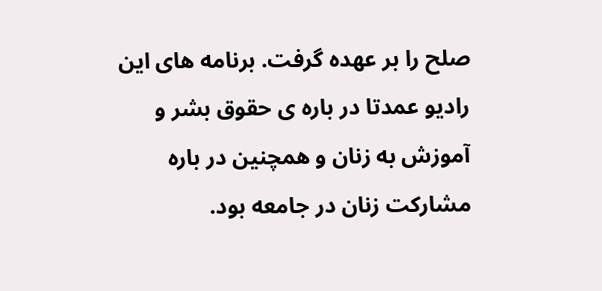صلح را بر عهده گرفت. برنامه های اين راديو عمدتا در باره ی حقوق بشر و آموزش به زنان و همچنين در باره مشارکت زنان در جامعه بود.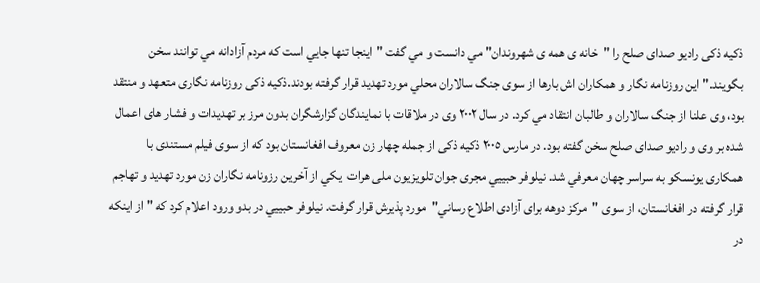ذکیه ذکی راديو صدای صلح را "خانه ی همه ی شهروندان" مي دانست و مي گفت "اينجا تنها جايي است که مردم آزادانه مي توانند سخن بگويند." اين روزنامه نگار و همکاران اش بارها از سوی جنگ سالاران محلي مورد تهديد قرار گرفته بودند.ذکیه ذکی روزنامه نگاری متعهد و منتقد بود، وی علنا از جنگ سالاران و طالبان انتقاد مي کرد. در سال ٢٠٠٢ وی در ملاقات با نمايندگان گزارشگران بدون مرز بر تهديدات و فشار های اعمال شده بر وی و راديو صدای صلح سخن گفته بود. در مارس ٢٠٠٥ ذکیه ذکی از جمله چهار زن معروف افغانستان بود که از سوی فيلم مستندی با همکاری يونسکو به سراسر چهان معرفي شد. نيلوفر حبيیي مجری جوان تلويزيون ملى هرات  يکي از آخرين رزونامه نگاران زن مورد تهديد و تهاجم قرار گرفته در افغانستان، از سوی "مرکز دوهه برای آزادی اطلاع رساني"  مورد پذيرش قرار گرفت. نيلوفر حبيیي در بدو ورود اعلام کرد که " از اينکه در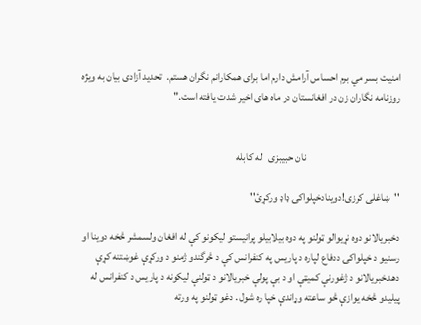امنيت بسر مي برم احساس آرامش دارم اما برای همکارانم نگران هستم.  تحديد آزادی بيان به ويژه روزنامه نگاران زن در افغانستان در ماه های اخير شدت يافته است."


                                            نان حبيبزى   له کابله

''ښاغلى کرزى!دوينادخپلواکۍ ډاډ ورکړئ''

دخبريالانو دوه نړيوالو ټولنو په دوه بيلابيلو پرانيستو ليکونو کې له افغان ولسمشر څخه دوينا او رسنيو د خپلواکۍ ددفاع لپاره د پاريس په کنفرانس کې د څرگندو ژمنو د ورکړې غوښتنه کړې دهدخبريالانو د ژغورنې کميټې او د بې پولې خبريالانو د ټولنې ليکونه د پاريس د کنفرانس له پيليدو څخه يوازې څو ساعته وړاندې خپا ره شول . دغو ټولنو په ورته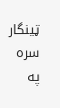ټينگار سره په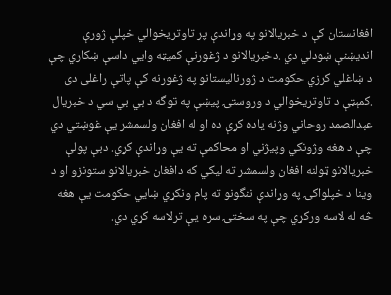افغانستان کې د خبريالانو په وړاندې پر تاوتريخوالي خپلې ژورې انديښنې ښودلي دي .دخبريالانو د ژغورنې کميټه وايي داسې ښکاري چې د ښاغلي کرزي حکومت د ژورناليستانو په ژغورنه کې پاتې راغلى دى .کمېټې د تاوتريخوالي د وروستۍ پيښې په توگه د بي بي سي د خبريال عبدالصمد روحاني وژنه ياده کړې ده او له افغان ولسمشر يې غوښتي دي چې د هغه وژونکي وپيژني او محاکمې ته يې وړاندې کړي. دبې پولې خبريالانو ټولنه افغان ولسمشر ته ليکي که دافغان خبريالانو ستونزو او د وينا د خپلواکۍ په وړاندې ننگونو ته پام ونکړي ښايي حکومت يې هغه څه له لاسه ورکړي چې په سختۍ سره يې ترلاسه کړي دي.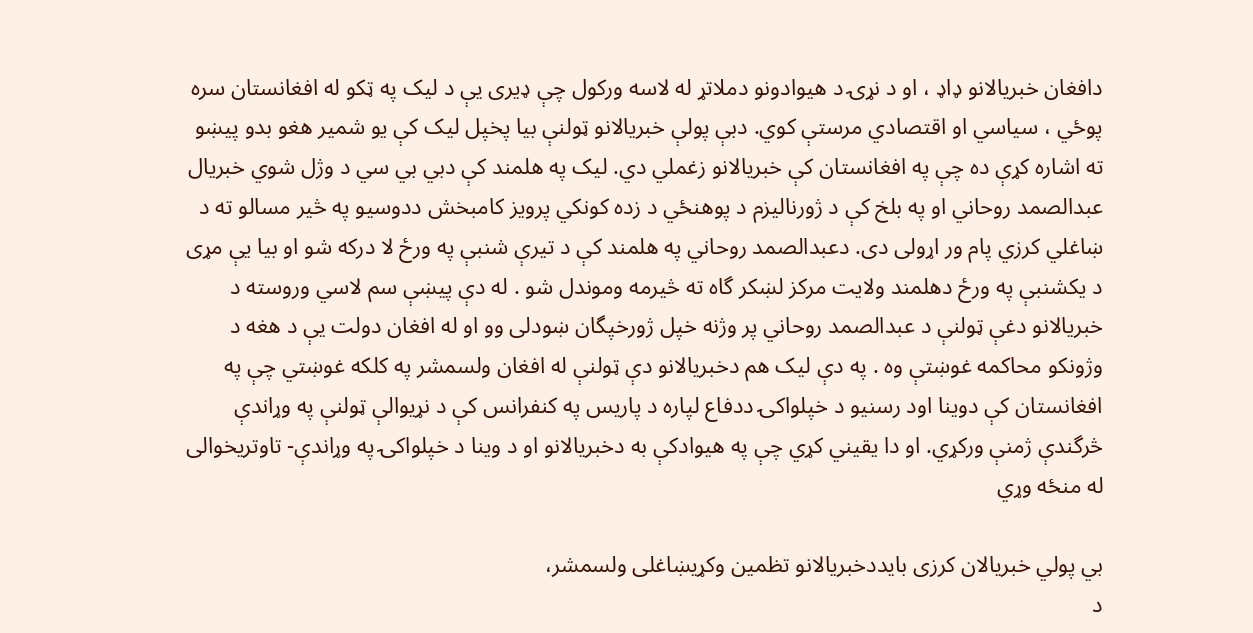دافغان خبريالانو ډاډ ، او د نړۍ د هيوادونو دملاتړ له لاسه ورکول چې ډيرى يې د ليک په ټکو له افغانستان سره پوځي ، سياسي او اقتصادي مرستې کوي. دبې پولې خبريالانو ټولنې بيا پخپل ليک کې يو شمير هغو بدو پيښو ته اشاره کړې ده چې په افغانستان کې خبريالانو زغملي دي. ليک په هلمند کې دبي بي سي د وژل شوي خبريال عبدالصمد روحاني او په بلخ کې د ژورناليزم د پوهنځي د زده کونکي پرويز کامبخش ددوسيو په څير مسالو ته د ښاغلي کرزي پام ور اړولى دى. دعبدالصمد روحاني په هلمند کې د تيرې شنبې په ورځ لا درکه شو او بيا يې مړى د يکشنبې په ورځ دهلمند ولايت مرکز لښکر گاه ته څيرمه وموندل شو . له دې پيښې سم لاسي وروسته د خبريالانو دغې ټولنې د عبدالصمد روحاني پر وژنه خپل ژورخپگان ښودلى وو او له افغان دولت يې د هغه د وژونکو محاکمه غوښتې وه . په دې ليک هم دخبريالانو دې ټولنې له افغان ولسمشر په کلکه غوښتي چې په افغانستان کې دوينا اود رسنيو د خپلواکۍ ددفاع لپاره د پاريس په کنفرانس کې د نړيوالې ټولنې په وړاندې څرگندې ژمنې ورکړي. او دا يقيني کړي چې په هيوادکې به دخبريالانو او د وينا د خپلواکۍ په وړاندې- تاوتريخوالى له منځه وړي

بي پولي خبریالان کرزی بايددخبریالانو تظمين وکړيښاغلی ولسمشر،
د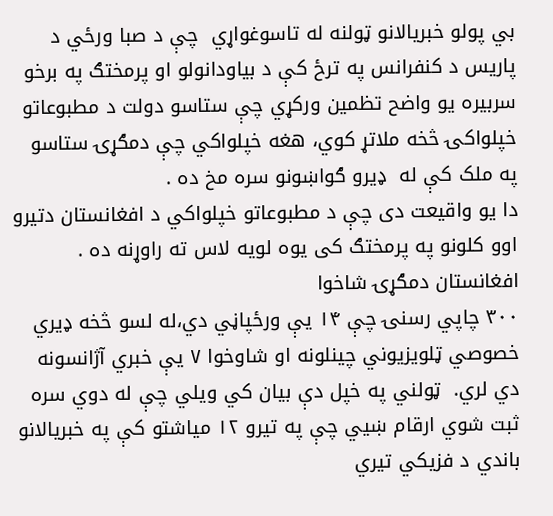بي پولو خبریالانو ټولنه له تاسوغواړي  چې د صبا ورځي د پاریس د کنفرانس په ترځ کې د بیاودانولو او پرمختګ په برخو سربیره یو واضح تظمین ورکړي چې ستاسو دولت د مطبوعاتو خپلواکۍ څخه ملاتړ کوي، هغه خپلواکي چې دمګړۍ ستاسو په ملک کې له  ډیرو ګواښونو سره مخ ده .
دا یو واقیعت دی چې د مطبوعاتو خپلواکي د افغانستان دتیرو اوو کلونو په پرمختګ کی یوه لویه لاس ته راوړنه ده . افغانستان دمګړۍ شاخوا
۳۰۰ چاپي رسنۍ چې ۱۴ یې ورځپاڼي دي،له لسو څخه ډیري خصوصي ټلویزیوني چینلونه او شاوخوا ۷ یې خبري آژانسونه دي لري.  ټولني په خپل دې بیان کي ویلي چې له دوي سره ثبت شوي ارقام ښيي چې په تیرو ۱۲ میاشتو کې په خبریالانو باندي د فزیکي تیري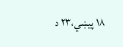۱۸ پیښي،۲۳ د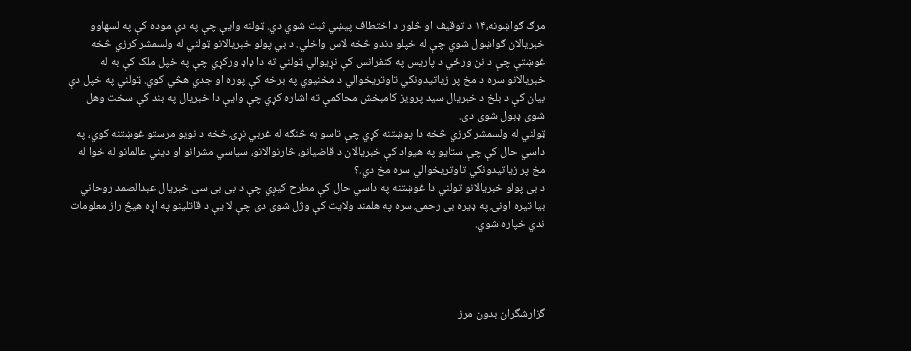مرګ ګواښونه،۱۴ د توقیف او څلور د اختطاف پیښي ثبت شوي دي. ټولنه وایې چې په دې موده کې په لسهاوو خبریالان ګواښول شوي چې له خپلو دندو څخه لاس واخلي. د بي پولو خبریالانو ټولني له ولسمشر کرزي څخه غوښتې چې د نن ورځي د پاریس په کنفرانس کې نړیوالي ټولني ته دا ډاډ ورکړي چې په خپل ملک کې به له خبریالانو سره د مخ پر زیاتیدونکي تاوتریخوالي د مخنیوي په برخه کې پوره او جدي هڅي کوي. ټولني په خپل دې بیان کې د بلخ د خبریال سید پرویز کامبخش محاکمې ته اشاره کړي چې وایې دا خبریال په بند کې سخت وهل شوی ډبول شوی دی.
ټولني له ولسمشر کرزي څخه دا پوښتنه کړي چې تاسو به څنګه له غربي نړۍ څخه د نویو مرستو غوښتنه کوي، په داسي حال کې چې ستایو په هیواد کې خبریالان د قاضیانو، څارنوالانو، سیاسي مشرانو او دیني عالمانو له خوا له مخ پر زیاتیدونکي تاوتریخوالي سره مخ دي.؟
د بی پولو خبریالانو تولني دا غوښتنه په داسي حال کې مطرح کیږي چې د بی بی سی خبریال عبدالصمد روحاني بیا تیره اونۍ په ډیره بی رحمۍ سره په هلمند ولایت کې وژل شوی دی چې لا یې د قاتلینو په اړه هیڅ راز معلومات ندي خپاره شوي.




گزارشگران بدون مرز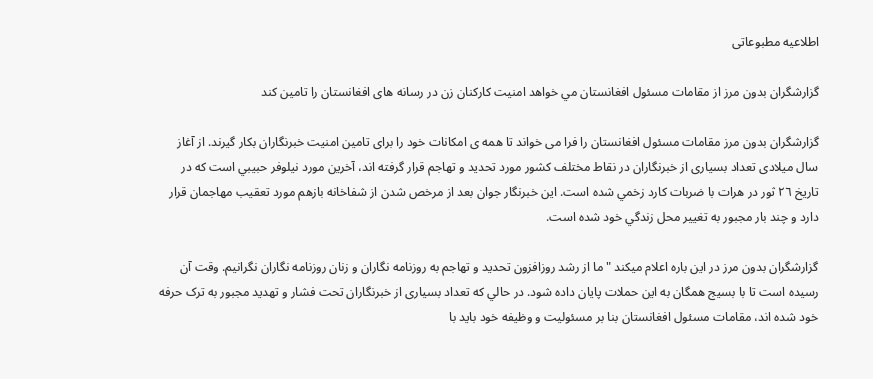اطلاعیه مطبوعاتی

گزارشگران بدون مرز از مقامات مسئول افغانستان مي خواهد امنيت کارکنان زن در رسانه های افغانستان را تامين کند

گزارشگران بدون مرز مقامات مسئول افغانستان را فرا می خواند تا همه ی امکانات خود را برای تامين امنيت خبرنگاران بکار گيرند. از آغاز سال ميلادی تعداد بسياری از خبرنگاران در نقاط مختلف کشور مورد تحديد و تهاجم قرار گرفته اند، آخرين مورد نيلوفر حبيبي است که در تاريخ ٢٦ ثور در هرات با ضربات کارد زخمي شده است. اين خبرنگار جوان بعد از مرخص شدن از شفاخانه بازهم مورد تعقيب مهاجمان قرار دارد و چند بار مجبور به تغيير محل زندگي خود شده است.

گزارشگران بدون مرز در اين باره اعلام ميکند " ما از رشد روزافزون تحديد و تهاجم به روزنامه نگاران و زنان روزنامه نگاران نگرانيم. وقت آن رسيده است تا با بسيج همگان به اين حملات پايان داده شود. در حالي که تعداد بسياری از خبرنگاران تحت فشار و تهديد مجبور به ترک حرفه خود شده اند، مقامات مسئول افغانستان بنا بر مسئوليت و وظيفه خود بايد با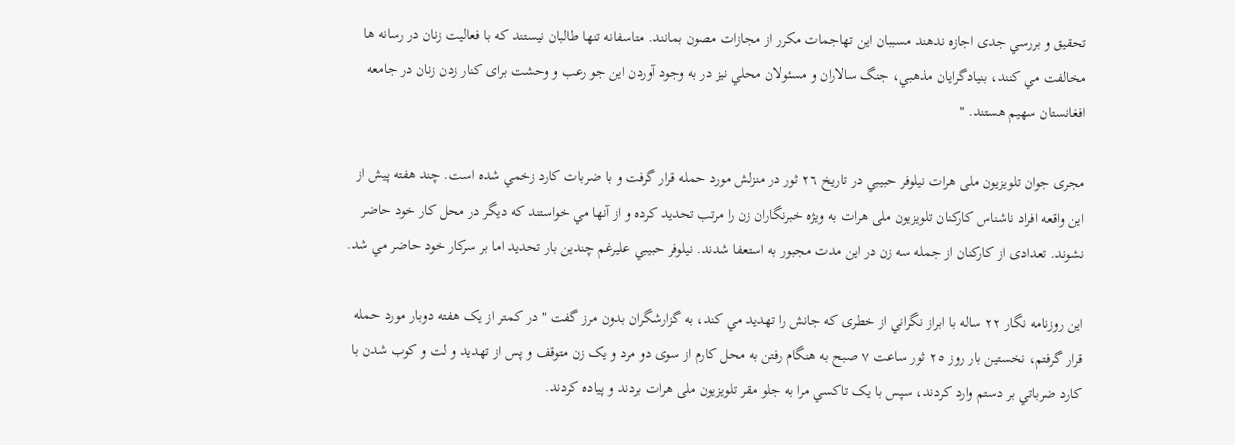تحقيق و بررسي جدی اجازه ندهند مسببان اين تهاجمات مکرر از مجازات مصون بمانند. متاسفانه تنها طالبان نيستند که با فعاليت زنان در رسانه ها مخالفت مي کنند، بنيادگرايان مذهبي، جنگ سالاران و مسئولان محلي نيز در به وجود آوردن اين جو رعب و وحشت برای کنار زدن زنان در جامعه افغانستان سهيم هستند. "

مجری جوان تلويزيون ملى هرات نيلوفر حبيبي در تاريخ ٢٦ ثور در منزلش مورد حمله قرار گرفت و با ضربات کارد زخمي شده است. چند هفته پيش از اين واقعه افراد ناشناس کارکنان تلويزيون ملى هرات به ويژه خبرنگاران زن را مرتب تحديد کرده و از آنها مي خواستند که ديگر در محل کار خود حاضر نشوند. تعدادی از کارکنان از جمله سه زن در اين مدت مجبور به استعفا شدند. نيلوفر حبيبي عليرغم چندين بار تحديد اما بر سرکار خود حاضر مي شد.

اين روزنامه نگار ٢٢ ساله با ابراز نگراني از خطری که جانش را تهديد مي کند، به گزارشگران بدون مرز گفت " در کمتر از يک هفته دوبار مورد حمله قرار گرفتم، نخستين بار روز ٢٥ ثور ساعت ٧ صبح به هنگام رفتن به محل کارم از سوی دو مرد و يک زن متوقف و پس از تهديد و لت و کوب شدن با کارد ضرباتي بر دستم وارد کردند، سپس با يک تاکسي مرا به جلو مقر تلويزيون ملى هرات بردند و پياده کردند.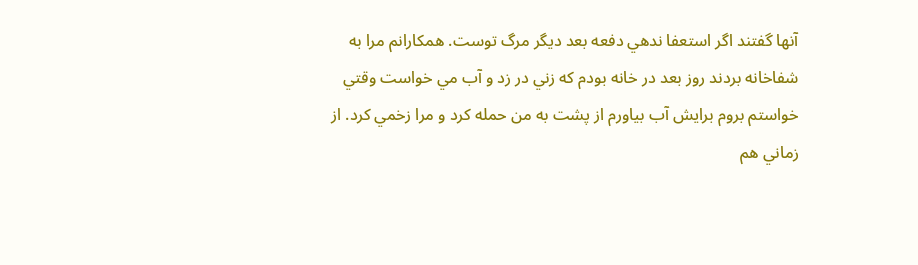آنها گفتند اگر استعفا ندهي دفعه بعد ديگر مرگ توست. همکارانم مرا به شفاخانه بردند روز بعد در خانه بودم که زني در زد و آب مي خواست وقتي خواستم بروم برايش آب بياورم از پشت به من حمله کرد و مرا زخمي کرد. از زماني هم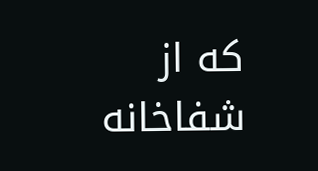که از شفاخانه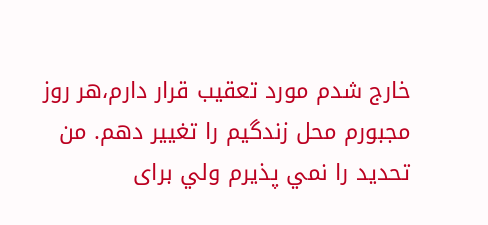خارج شدم مورد تعقيب قرار دارم،هر روز مجبورم محل زندگيم را تغيير دهم. من تحديد را نمي پذيرم ولي برای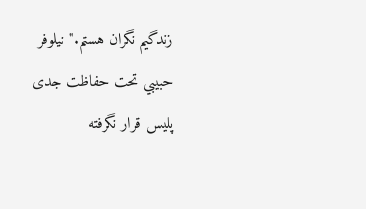زندگيم نگران هستم." نيلوفر حبيبي تحت حفاظت جدی پليس قرار نگرفته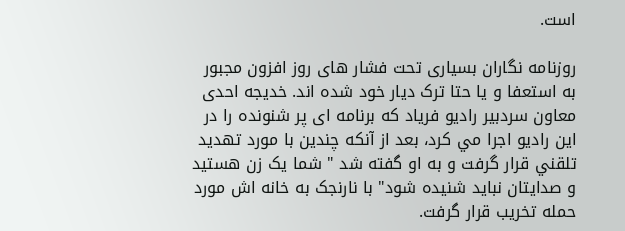است.

روزنامه نگاران بسياری تحت فشار های روز افزون مجبور به استعفا و يا حتا ترک ديار خود شده اند. خديجه احدی معاون سردبير راديو فرياد که برنامه ای پر شنونده را در اين راديو اجرا مي کرد، بعد از آنکه چندين با مورد تهديد تلقني قرار گرفت و به او گفته شد " شما يک زن هستيد و صدايتان نبايد شنيده شود" با نارنجک به خانه اش مورد حمله تخريب قرار گرفت.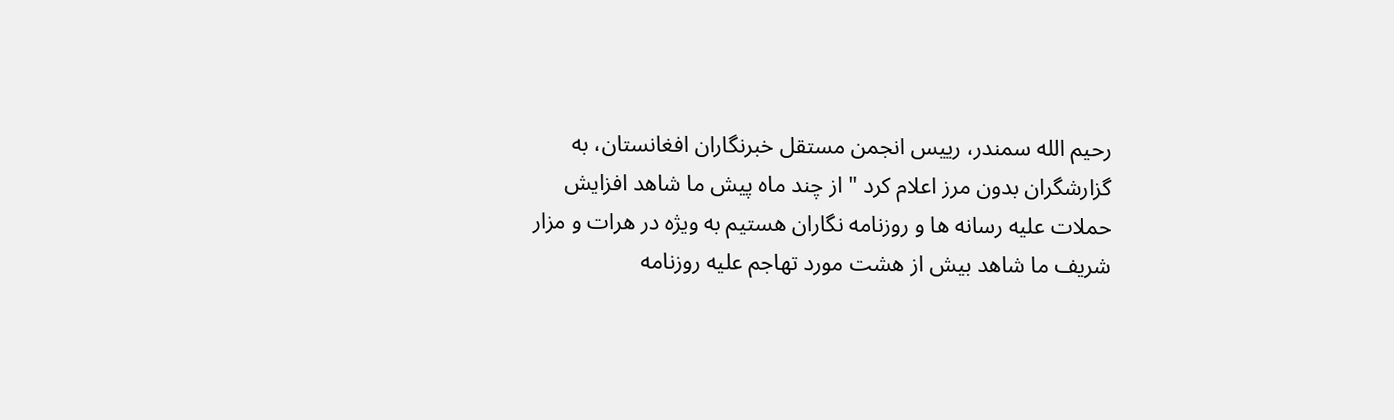رحیم الله سمندر، رییس انجمن مستقل خبرنگاران افغانستان، به گزارشگران بدون مرز اعلام کرد " از چند ماه پيش ما شاهد افزايش حملات عليه رسانه ها و روزنامه نگاران هستيم به ويژه در هرات و مزار شريف ما شاهد بيش از هشت مورد تهاجم عليه روزنامه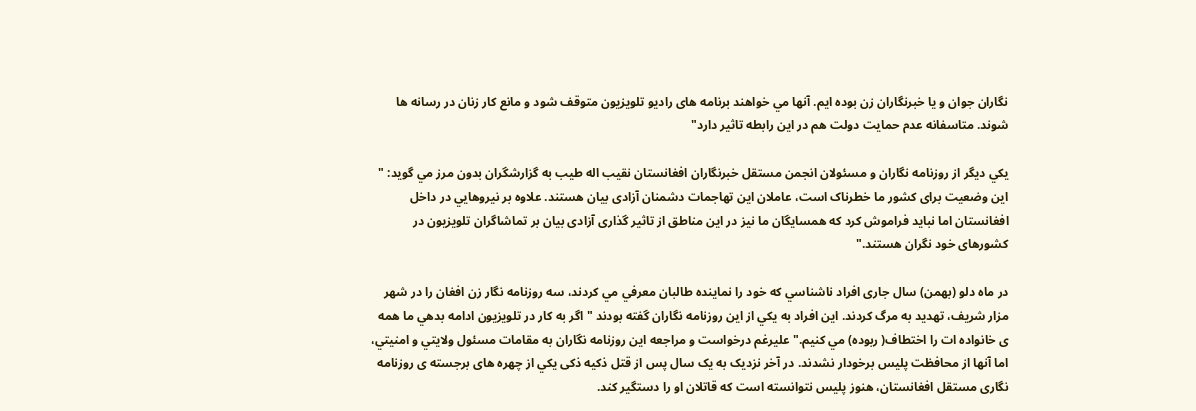نگاران جوان و يا خبرنگاران زن بوده ايم. آنها مي خواهند برنامه های راديو تلويزيون متوقف شود و مانع کار زنان در رسانه ها شوند. متاسفانه عدم حمايت دولت هم در اين رابطه تاثير دارد"

يکي ديگر از روزنامه نگاران و مسئولان انجمن مستقل خبرنگاران افغانستان نقيب اله طيب به گزارشگران بدون مرز مي گويد: " اين وضعيت برای کشور ما خطرناک است، عاملان اين تهاجمات دشمنان آزادی بيان هستند. علاوه بر نيروهایي در داخل افغانستان اما نبايد فراموش کرد که همسايگان ما نيز در اين مناطق از تاثير گذاری آزادی بيان بر تماشاگران تلويزيون در کشورهای خود نگران هستند."

در ماه دلو (بهمن) سال جاری افراد ناشناسي که خود را نماينده طالبان معرفي مي کردند، سه روزنامه نگار زن افغان را در شهر مزار شريف، تهديد به مرگ کردند. اين افراد به يکي از اين روزنامه نگاران گفته بودند " اگر به کار در تلويزيون ادامه بدهي ما همه ی خانواده ات را اختطاف( ربوده) مي کنيم." عليرغم درخواست و مراجعه اين روزنامه نگاران به مقامات مسئول ولايتي و امنيتي، اما آنها از محافظت پليس برخودار نشدند. در آخر نزديک به يک سال پس از قتل ذکیه ذکی يکي از چهره های برجسته ی روزنامه نگاری مستقل افغانستان، هنوز پليس نتوانسته است که قاتلان او را دستگير کند.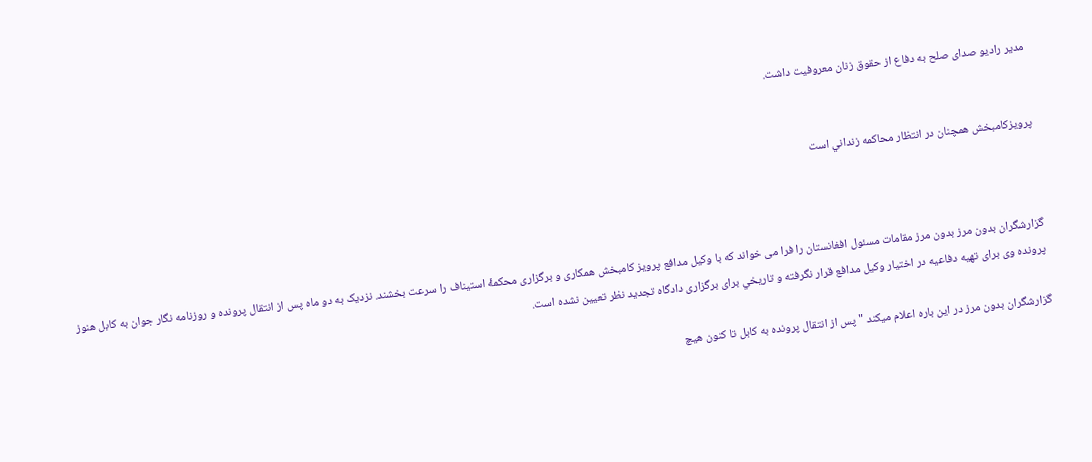مدير راديو صدای صلح به دفاع از حقوق زنان معروفيت داشت.


پرویزکامبخش همچنان در انتظار محاکمه زنداني است



گزارشگران بدون مرز بدون مرز مقامات مسئول افغانستان را فرا می خواند که با وکیل مدافع پرويز کامبخش همکاری و برگزاری محکمۀ استيناف را سرعت بخشند. نزديک به دو ماه پس از انتقال پرونده و روزنامه نگار جوان به کابل هنوز پرونده وی برای تهيه دفاعيه در اختيار وکيل مدافع قرار نگرفته و تاريخي برای برگزاری دادگاه تجديد نظر تعيين نشده است.

گزارشگران بدون مرز در اين باره اعلام ميکند " پس از انتقال پرونده به کابل تا کنون هيچ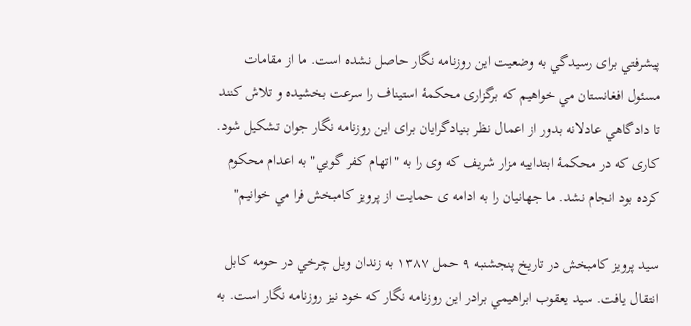پيشرفتي برای رسيدگي به وضعيت اين روزنامه نگار حاصل نشده است. ما از مقامات مسئول افغانستان مي خواهيم که برگزاری محکمۀ استيناف را سرعت بخشيده و تلاش کنند تا دادگاهي عادلانه بدور از اعمال نظر بنيادگرایان برای اين روزنامه نگار جوان تشکيل شود. کاری که در محکمۀ ابتداييه مزار شريف که وی را به "اتهام کفر گويي" به اعدام محکوم کرده بود انجام نشد. ما جهانيان را به ادامه ی حمايت از پرويز کامبخش فرا مي خوانيم"

سيد پرويز کامبخش در تاريخ پنجشنبه ٩ حمل ١٣٨٧ به زندان ويل چرخي در حومه کابل انتقال يافت. سيد يعقوب ابراهيمي برادر اين روزنامه نگار که خود نيز روزنامه نگار است. به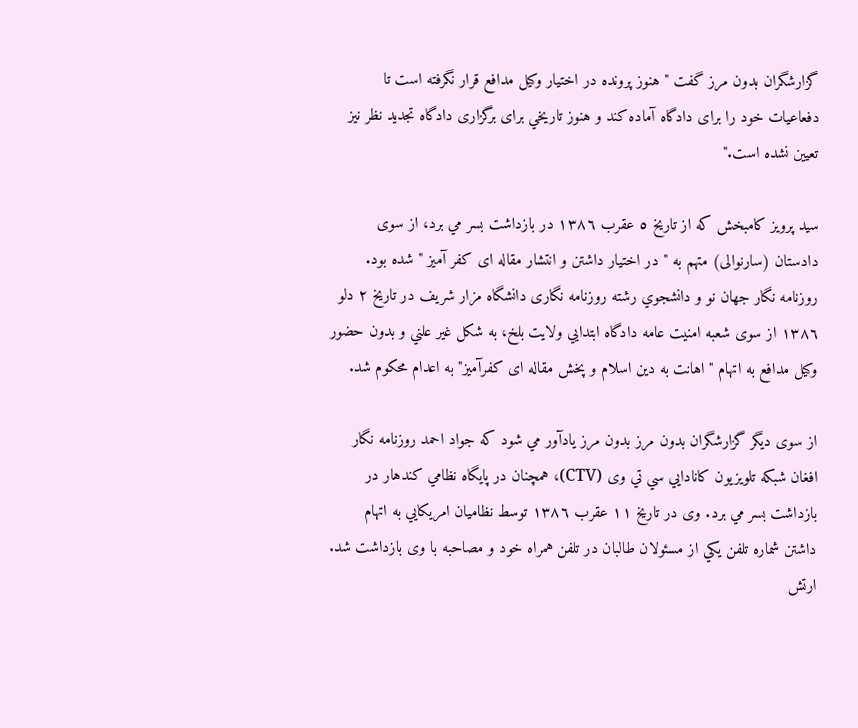گزارشگران بدون مرز گفت " هنوز پرونده در اختيار وکيل مدافع قرار نگرفته است تا دفعاعيات خود را برای دادگاه آماده کند و هنوز تاريخي برای برگزاری دادگاه تجديد نظر نیز تعيين نشده است."

سيد پرويز کامبخش که از تاريخ ٥ عقرب ١٣٨٦ در بازداشت بسر مي برد، از سوی دادستان (سارنوالی) متهم به " در اختيار داشتن و انتشار مقاله ای کفر آميز " شده بود. روزنامه نگار جهان نو و دانشجوي رشته روزنامه نگاری دانشگاه مزار شريف در تاريخ ٢ دلو ١٣٨٦ از سوی شعبه امنيت عامه دادگاه ابتدايي ولايت بلخ، به شکل غير علني و بدون حضور وکيل مدافع به اتهام " اهانت به دين اسلام و پخش مقاله ای کفرآميز" به اعدام محکوم شد.

از سوی ديگر گزارشگران بدون مرز بدون مرز يادآور مي شود که جواد احمد روزنامه نگار افغان شبکه تلويزيون کانادايي سي تي وی (CTV)، همچنان در پايگاه نظامي کندهار در بازداشت بسر مي برد. وی در تاريخ ١١ عقرب ١٣٨٦ توسط نظاميان امريکايي به اتهام داشتن شماره تلفن يکي از مسئولان طالبان در تلفن همراه خود و مصاحبه با وی بازداشت شد. ارتش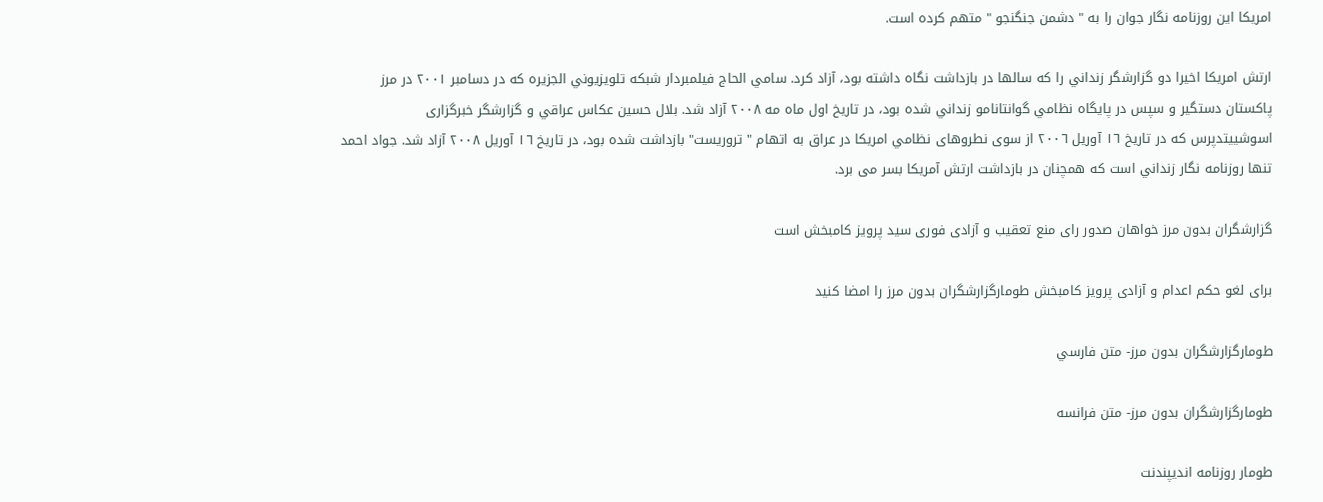امريکا اين روزنامه نگار جوان را به " دشمن جنگنجو " متهم کرده است.

ارتش امريکا اخيرا دو گزارشگر زنداني را که سالها در بازداشت نگاه داشته بود، آزاد کرد. سامي الحاج فيلمبردار شبکه تلويزيوني الجزيره که در دسامبر ٢٠٠١ در مرز پاکستان دستگير و سپس در پايگاه نظامي گوانتانامو زنداني شده بود، در تاريخ اول ماه مه ٢٠٠٨ آزاد شد. بلال حسين عکاس عراقي و گزارشگر خبرگزاری اسوشييتدپرس که در تاريخ ١٦ آوريل ٢٠٠٦ از سوی نطروهای نظامي امريکا در عراق به اتهام " تروريست" بازداشت شده بود، در تاريخ ١٦ آوريل ٢٠٠٨ آزاد شد. جواد احمد تنها روزنامه نگار زنداني است که همچنان در بازداشت ارتش آمريکا بسر می برد.

گزارشگران بدون مرز خواهان صدور رای منع تعقيب و آزادی فوری سيد پرويز کامبخش است

برای لغو حکم اعدام و آزادی پرويز کامبخش طومارگزارشگران بدون مرز را امضا کنيد

طومارگزارشگران بدون مرز- متن فارسي

طومارگزارشگران بدون مرز- متن فرانسه

طومار روزنامه انديپندنت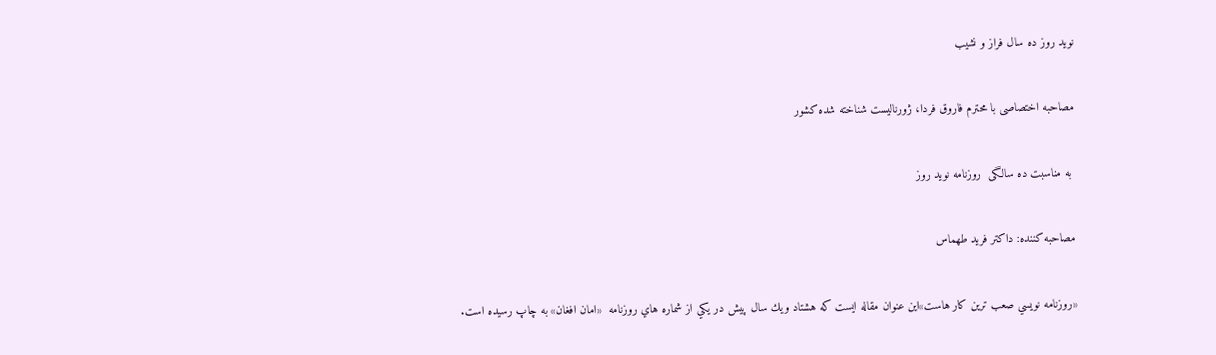نوید روز ده سال فراز و نشیب

مصاحبه اختصاصی با محترم فاروق فردا، ژورنالیست شناخته شده کشور

 به مناسبت ده سالگی  روزنامه نوید روز

مصاحبه كننده: داكتر فريد طهماس

«روزنامه نويسي صعب ترين كار هاست»اين عنوان مقاله ايست كه هشتاد ويك سال پيش در يكي از شماره هاي روزنامه  «امان افغان» به چاپ رسيده است.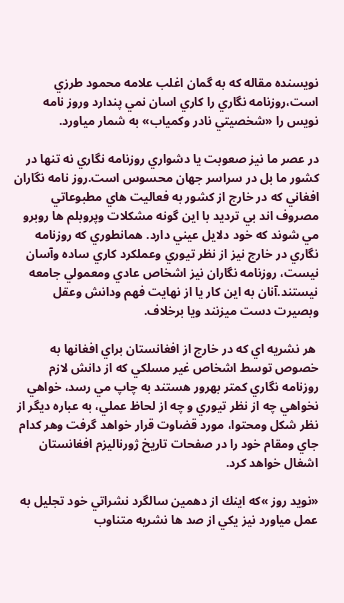نويسنده مقاله كه به گمان اغلب علامه محمود طرزي است،روزنامه نگاري را كاري اسان نمي پندارد وروز نامه نويس را «شخصيتي نادر وكمياب» به شمار مياورد.

در عصر ما نيز صعوبت يا دشواري روزنامه نگاري نه تنها در كشور ما بل در سراسر جهان محسوس است.روز نامه نگاران افغاني كه در خارج از كشور به فعاليت هاي مطبوعاتي مصروف اند بي ترديد با اين گونه مشكلات وپروبلم ها روبرو مي شوند كه خود دلايل عيني دارد. همانطوري كه روزنامه نگاري در خارج نيز از نظر تيوري وعملكرد كاري ساده وآسان نيست، روزنامه نگاران نيز اشخاص عادي ومعمولي جامعه نيستند.آنان به اين كار يا از نهايت فهم ودانش وعقل وبصيرت دست ميزنند ويا برخلاف.

 هر نشريه اي كه در خارج از افغانستان براي افغانها به خصوص توسط اشخاص غير مسلكي كه از دانش لازم روزنامه نگاري كمتر بهرور هستند به چاپ مي رسد، خواهي نخواهي چه از نظر تيوري و چه از لحاظ عملي، به عباره ديگر از نظر شكل ومحتوا، مورد قضاوت قرار خواهد گرفت وهر كدام جاي ومقام خود را در صفحات تاريخ ژورناليزم افغانستان اشغال خواهد كرد.

«نويد روز »كه اينك از دهمين سالگرد نشراتي خود تجليل به عمل مياورد نيز يكي از صد ها نشريه متناوب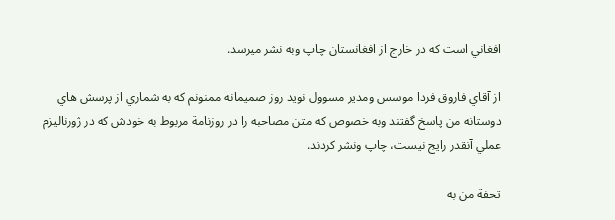افغاني است كه در خارج از افغانستان چاپ وبه نشر ميرسد.

از آقاي فاروق فردا موسس ومدير مسوول نويد روز صميمانه ممنونم كه به شماري از پرسش هاي دوستانه من پاسخ گفتند وبه خصوص كه متن مصاحبه را در روزنامة مربوط به خودش كه در ژورناليزم عملي آنقدر رايج نيست، چاپ ونشر كردند.

تحفة من به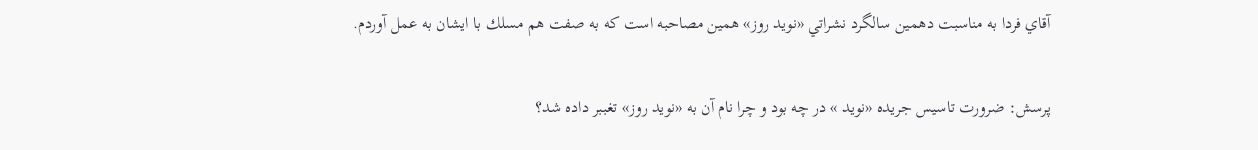آقاي فردا به مناسبت دهمين سالگرد نشراتي «نويد روز» همين مصاحبه است كه به صفت هم مسلك با ايشان به عمل آوردم.

پرسش: ضرورت تاسيس جريده «نويد » در چه بود و چرا نام آن به «نويد روز» تغببر داده شد؟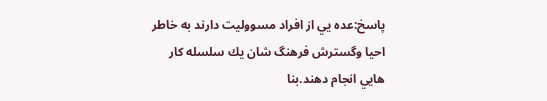پاسخ:عده يي از افراد مسووليت دارند به خاطر احيا وگسترش فرهنگ شان يك سلسله كار هايي انجام دهند.بنا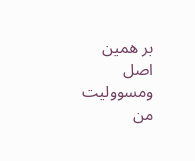بر همين اصل ومسووليت من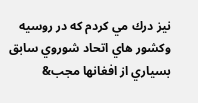نيز درك مي كردم كه در روسيه وكشور هاي اتحاد شوروي سابق بسياري از افغانها مجب&